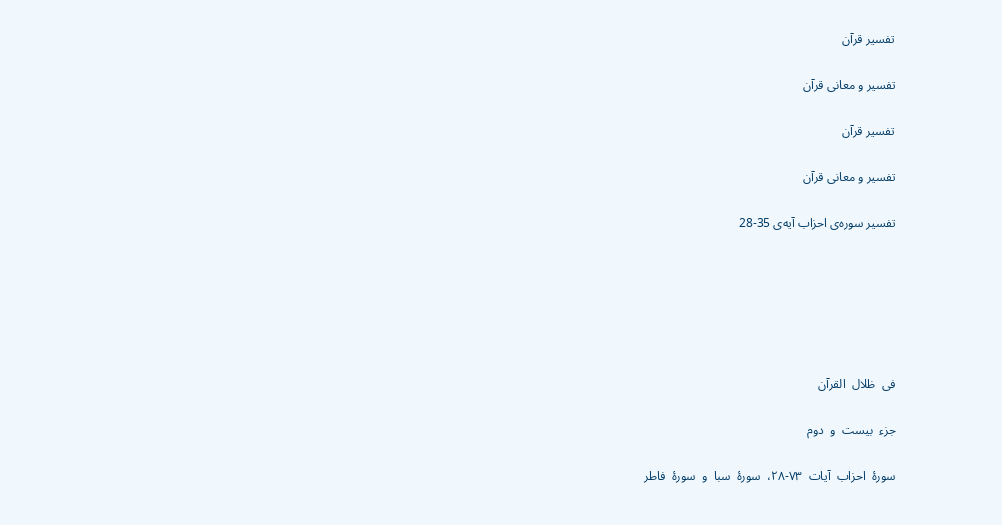تفسیر قرآن

تفسیر و معانی قرآن

تفسیر قرآن

تفسیر و معانی قرآن

تفسیر سوره‌ی احزاب آیه‌ی 35-28






فی  ظلال  القرآن

جزء  بیست  و  دوم

سورۀ  احزاب  آیات  ٧٣-٢٨،  سورۀ  سبا  و  سورۀ  فاطر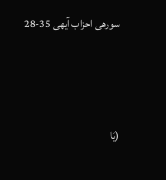سورهی احزاب آیهی 35-28



(یَا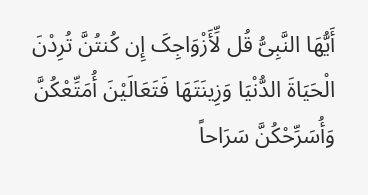أَیُّهَا النَّبِیُّ قُل لِّأَزْوَاجِکَ إِن کُنتُنَّ تُرِدْنَ الْحَیَاةَ الدُّنْیَا وَزِینَتَهَا فَتَعَالَیْنَ أُمَتِّعْکُنَّ وَأُسَرِّحْکُنَّ سَرَاحاً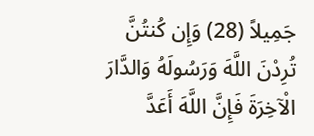جَمِیلاً (28) وَإِن کُنتُنَّ تُرِدْنَ اللَّهَ وَرَسُولَهُ وَالدَّارَ الْآخِرَةَ فَإِنَّ اللَّهَ أَعَدَّ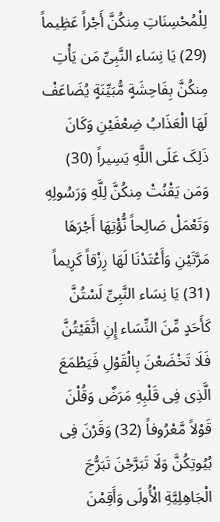لِلْمُحْسِنَاتِ مِنکُنَّ أَجْراً عَظِیماً (29) یَا نِسَاء النَّبِیِّ مَن یَأْتِ مِنکُنَّ بِفَاحِشَةٍ مُّبَیِّنَةٍ یُضَاعَفْ لَهَا الْعَذَابُ ضِعْفَیْنِ وَکَانَ ذَلِکَ عَلَى اللَّهِ یَسِیراً (30) وَمَن یَقْنُتْ مِنکُنَّ لِلَّهِ وَرَسُولِهِ وَتَعْمَلْ صَالِحاً نُّؤْتِهَا أَجْرَهَا مَرَّتَیْنِ وَأَعْتَدْنَا لَهَا رِزْقاً کَرِیماً (31) یَا نِسَاء النَّبِیِّ لَسْتُنَّ کَأَحَدٍ مِّنَ النِّسَاء إِنِ اتَّقَیْتُنَّ فَلَا تَخْضَعْنَ بِالْقَوْلِ فَیَطْمَعَ الَّذِی فِی قَلْبِهِ مَرَضٌ وَقُلْنَ قَوْلاً مَّعْرُوفاً (32) وَقَرْنَ فِی بُیُوتِکُنَّ وَلَا تَبَرَّجْنَ تَبَرُّجَ الْجَاهِلِیَّةِ الْأُولَى وَأَقِمْنَ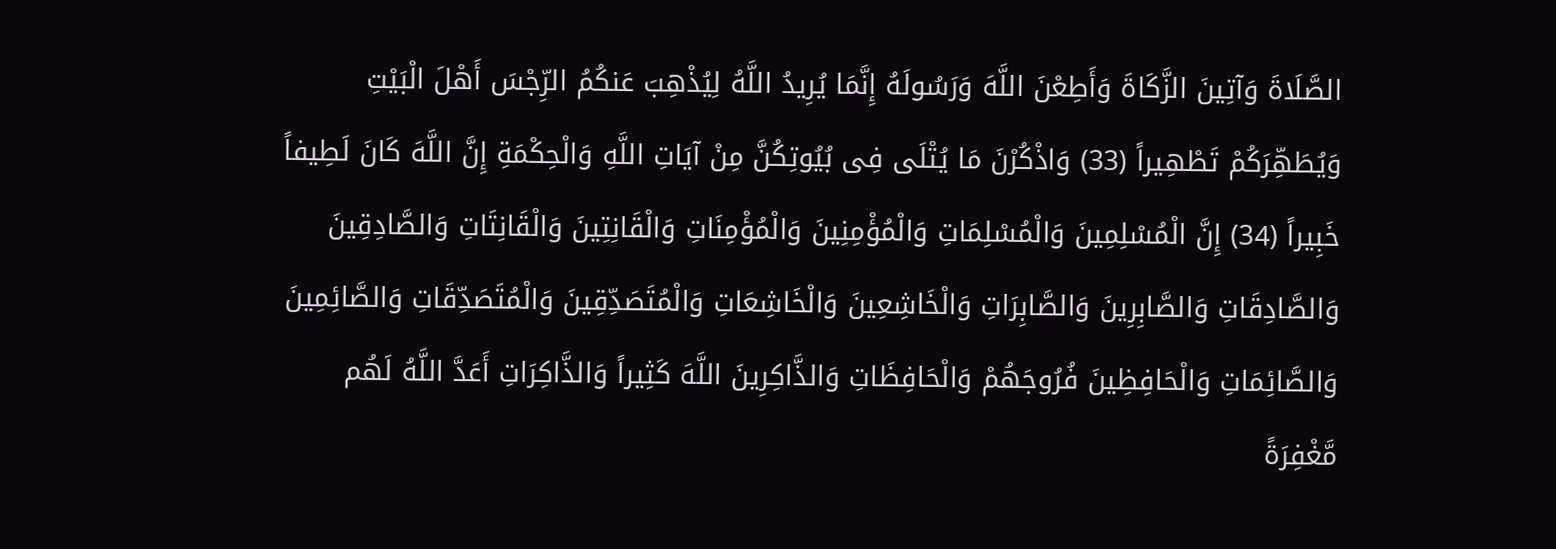الصَّلَاةَ وَآتِینَ الزَّکَاةَ وَأَطِعْنَ اللَّهَ وَرَسُولَهُ إِنَّمَا یُرِیدُ اللَّهُ لِیُذْهِبَ عَنکُمُ الرِّجْسَ أَهْلَ الْبَیْتِ وَیُطَهِّرَکُمْ تَطْهِیراً (33) وَاذْکُرْنَ مَا یُتْلَى فِی بُیُوتِکُنَّ مِنْ آیَاتِ اللَّهِ وَالْحِکْمَةِ إِنَّ اللَّهَ کَانَ لَطِیفاً خَبِیراً (34) إِنَّ الْمُسْلِمِینَ وَالْمُسْلِمَاتِ وَالْمُؤْمِنِینَ وَالْمُؤْمِنَاتِ وَالْقَانِتِینَ وَالْقَانِتَاتِ وَالصَّادِقِینَ وَالصَّادِقَاتِ وَالصَّابِرِینَ وَالصَّابِرَاتِ وَالْخَاشِعِینَ وَالْخَاشِعَاتِ وَالْمُتَصَدِّقِینَ وَالْمُتَصَدِّقَاتِ وَالصَّائِمِینَ وَالصَّائِمَاتِ وَالْحَافِظِینَ فُرُوجَهُمْ وَالْحَافِظَاتِ وَالذَّاکِرِینَ اللَّهَ کَثِیراً وَالذَّاکِرَاتِ أَعَدَّ اللَّهُ لَهُم مَّغْفِرَةً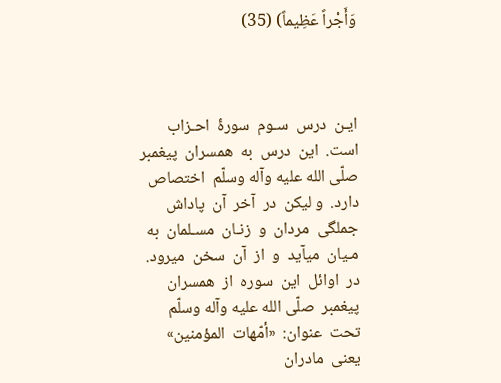وَأَجْراً عَظِیماً) (35)



ایـن  درس  سـوم  سورۀ  احـزاب  است.  این  درس  به  همسران  پیغمبر  صلّی الله علیه وآله وسلّم  اختصاص  دارد.  و لیکن  در  آخر  آن  پاداش  جملگی  مردان  و  زنـان  مسـلمان  به  مـیان  میآید  و  از  آن  سخن  میرود.  در  اوائل  این  سوره  از  همسران  پیغمبر  صلّی الله علیه وآله وسلّم  تحت  عنوان:  «أمّهات  المؤمنین»  یعنی  مادران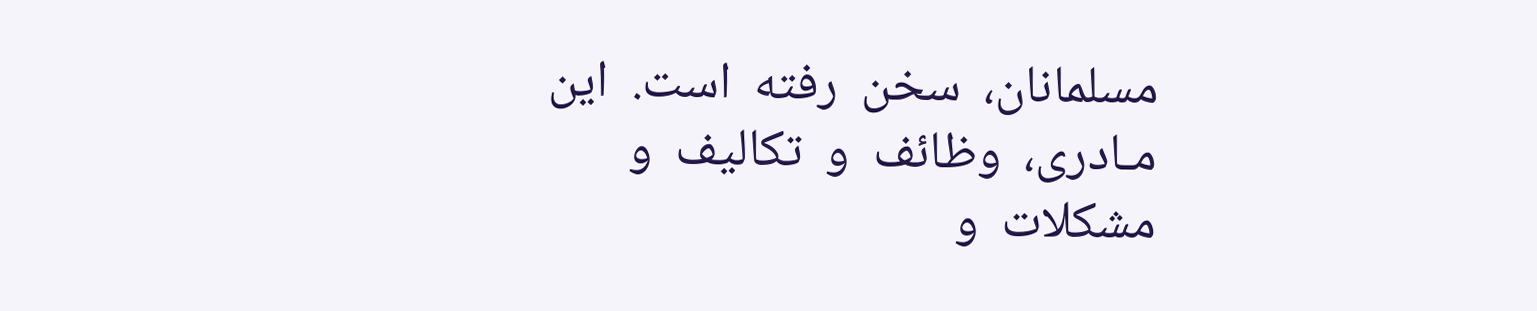مسلمانان،  سخن  رفته  است.  این  مـادری،  وظائف  و  تکالیف  و  مشکلات  و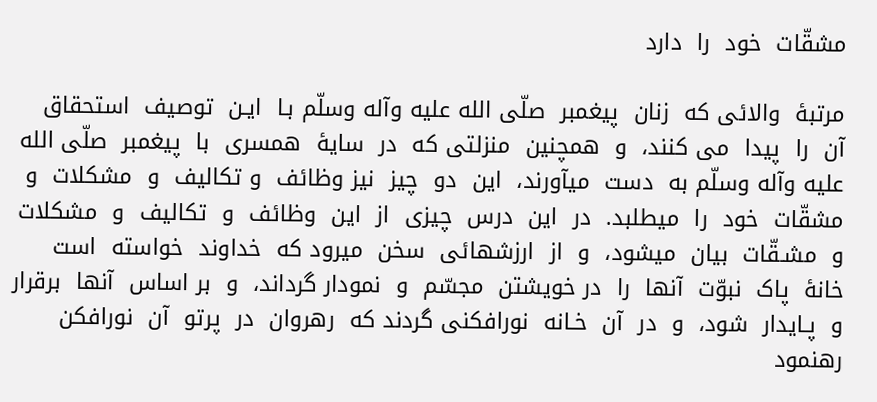مشقّات  خود  را  دارد

مرتبۀ  والائی که  زنان  پیغمبر  صلّی الله علیه وآله وسلّم بـا  ایـن  توصیف  استحقاق  آن  را  پیدا  می کنند،  و  همچنین  منزلتی که  در  سایۀ  همسری  با  پیغمبر  صلّی الله علیه وآله وسلّم به  دست  میآورند،  این  دو  چیز  نیز وظائف  و تکالیف  و  مشکلات  و  مشقّات  خود  را  میطلبد.  در  این  درس  چیزی  از  این  وظائف  و  تکالیف  و  مشکلات  و  مشـقّات  بیان  میشود،  و  از  ارزشهائی  سخن  میرود که  خداوند  خواسته  است  خانۀ  پاک  نبوّت  آنها  را  در خویشتن  مجسّم  و  نمودار گرداند،  و  بر اساس  آنها  برقرار  و  پـایدار  شود،  و  در  آن  خـانه  نورافکنی گردند که  رهروان  در  پرتو  آن  نورافکن  رهنمود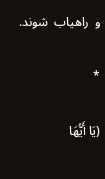و  راهیاب  شوند.

*

(یَا أَیُّهَا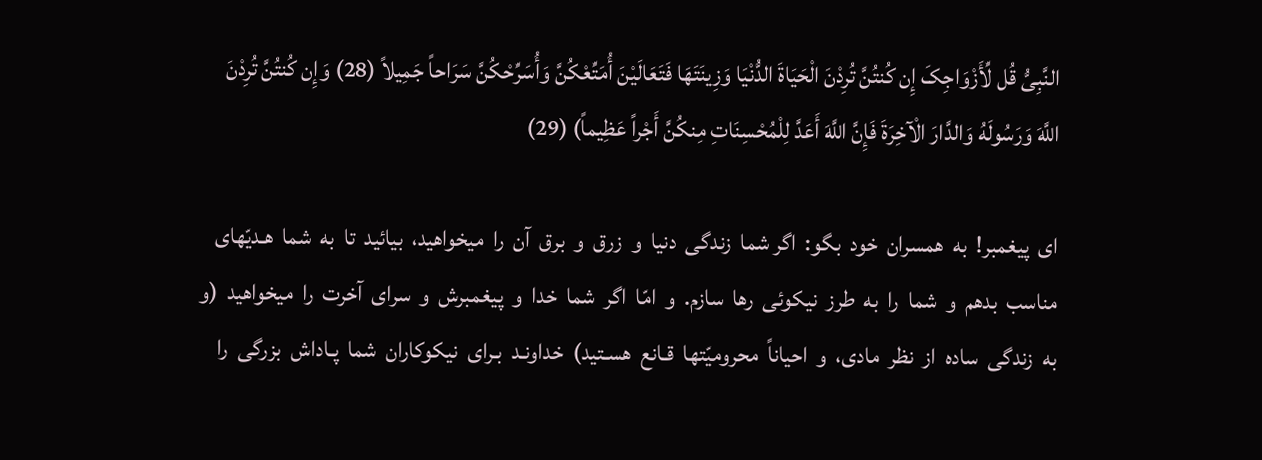النَّبِیُّ قُل لِّأَزْوَاجِکَ إِن کُنتُنَّ تُرِدْنَ الْحَیَاةَ الدُّنْیَا وَزِینَتَهَا فَتَعَالَیْنَ أُمَتِّعْکُنَّ وَأُسَرِّحْکُنَّ سَرَاحاً جَمِیلاً (28) وَإِن کُنتُنَّ تُرِدْنَ اللَّهَ وَرَسُولَهُ وَالدَّارَ الْآخِرَةَ فَإِنَّ اللَّهَ أَعَدَّ لِلْمُحْسِنَاتِ مِنکُنَّ أَجْراً عَظِیماً) (29)

ای  پیغمبر!  به  همسران  خود  بگو:  اگر شما  زندگی  دنیا  و  زرق  و  برق  آن  را  میخواهید،  بیائید  تا  به  شما  هـدیّهای  مناسب  بدهم  و  شما  را  به  طرز  نیکوئی  رها  سازم.  و  امّا  اگر  شما  خدا  و  پیغمبرش  و  سرای  آخرت  را  میخواهید  (و  به  زندگی  ساده  از  نظر  مادی،  و  احیاناً  محرومیّتها  قـانع  هسـتید)  خداونـد  بـرای  نیکوکاران  شما  پـاداش  بزرگی  را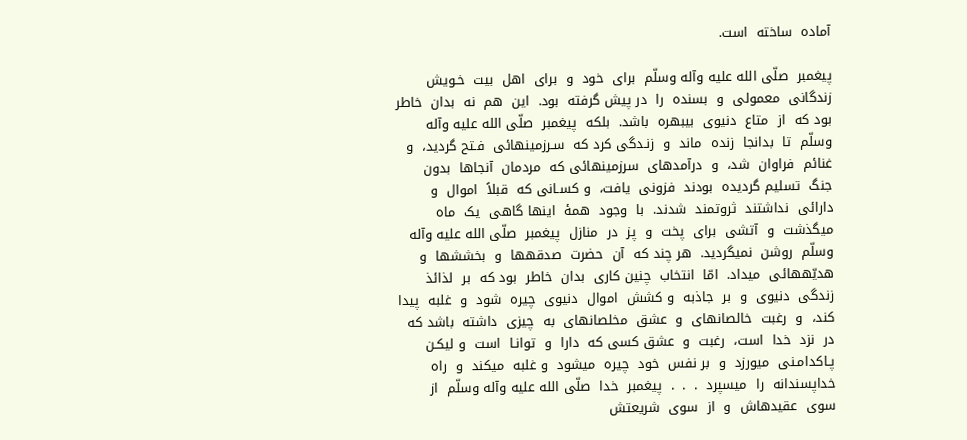آماده  ساخته  است‌.

پیغمبر  صلّی الله علیه وآله وسلّم  برای  خود  و  برای  اهل  بیت  خـویش  زندگانی  معمولی  و  بسنده  را  در پیش گرفته  بود.  این  هم  نه  بدان  خاطر  بود که  از  متاع  دنیوی  بیبهره  باشد.  بلکه  پیغمبر  صلّی الله علیه وآله وسلّم  تا  بدانجا  زنده  ماند  و  زنـدگی کرد که  سـرزمینهائی  فـتح گردید،  و غنائم  فراوان  شد،  و  درآمدهای  سرزمینهائی که  مردمان  آنجاها  بدون  جنگ  تسلیم گردیده  بودند  فزونی  یافت،  و کسـانی که  قبلاً  اموال  و  دارائی  نداشتند  ثروتمند  شدند.  با  وجود  همۀ  اینها گاهی  یک  ماه  میگذشت  و  آتشی  برای  پخت  و  پز  در  منازل  پیغمبر  صلّی الله علیه وآله وسلّم  روشن  نمیگردید.  هر چند که  آن  حضرت  صدقهها  و  بخششها  و  هدیّههائی  میداد.  امّا  انتخاب  چنین کاری  بدان  خاطر  بود که  بر  لذائذ  زندگی  دنیوی  و  بر  جاذبه  و کشش  اموال  دنیوی  چیره  شود  و  غلبه  پیدا کند،  و  رغبت  خالصانهای  و  عشق  مخلصانهای  به  چیزی  داشته  باشد که  در  نزد  خدا  است،  رغبت  و  عشق کسی که  دارا  و  توانـا  است  و لیکـن  پـاکدامـنی  میورزد  و  بر نفس  خود  چیره  میشود  و غلبه  میکند  و  راه  خداپسندانه  را  میسپرد  .  .  .  پیغمبر  خدا  صلّی الله علیه وآله وسلّم  از  سوی  عقیدهاش  و  از  سوی  شریعتش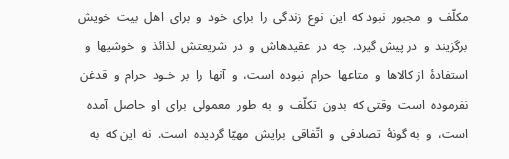مکلّف  و  مجبور  نبود که  این  نوع  زندگی  را  برای  خود  و  برای  اهل  بیت  خویش  برگزیند  و  در پیش گیرد.  چه  در  عقیدهاش  و  در  شریعتش  لذائذ  و  خوشیها  و  استفادۀ  از کالاها  و  متاعها  حرام  نبوده  است،  و  آنها  را  بر  خـود  حرام  و  قدغن  نفرموده  است  وقتی که  بدون  تکلّف  و  به  طور  معمولی  برای  او  حاصل  آمده  است،  و  به گونۀ  تصادفی  و  اتّفاقی  برایش  مهیّا گردیده  است.  نه  این که  به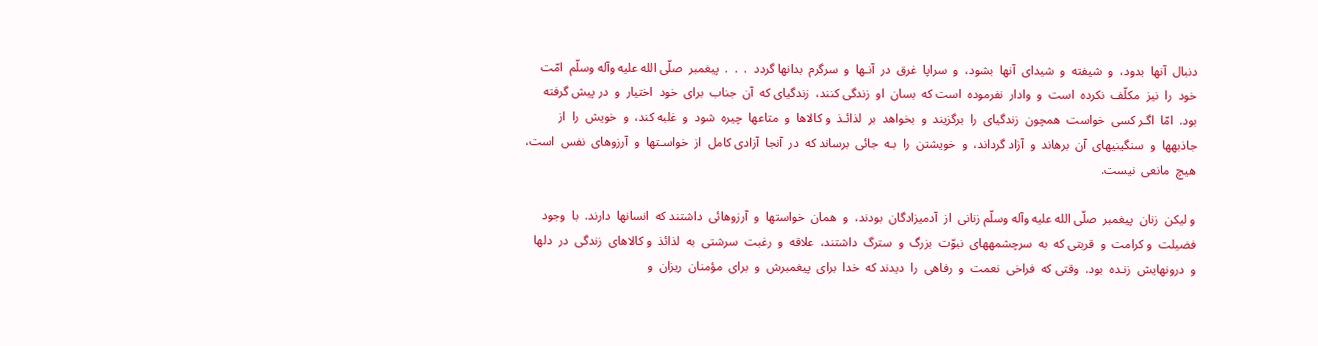دنبال  آنها  بدود،  و  شیفته  و  شیدای  آنها  بشود،  و  سراپا  غرق  در  آنـها  و  سرگرم  بدانها گردد  .  .  .  پیغمبر  صلّی الله علیه وآله وسلّم  امّت  خود  را  نیز  مکلّف  نکرده  است  و  وادار  نفرموده  است که  بسان  او  زندگی کنند،  زندگیای که  آن  جناب  برای  خود  اختیار  و  در پیش گرفته  بود.  امّا  اگـر کسی  خواست  همچون  زندگیای  را  برگزیند  و  بخواهد  بر  لذائـذ  و کالاها  و  متاعها  چیره  شود  و  غلبه کند،  و  خویش  را  از  جاذبهها  و  سنگینیهای  آن  برهاند  و  آزاد گرداند،  و  خویشتن  را  بـه  جائی  برساند که  در  آنجا  آزادی کامل  از  خواسـتها  و  آرزوهای  نفس  است،  هیچ  مانعی  نیست‌.

و لیکن  زنان  پیغمبر  صلّی الله علیه وآله وسلّم زنانی  از  آدمیزادگان  بودند،  و  همان  خواستها  و  آرزوهائی  داشتند که  انسانها  دارند.  با  وجود  فضیلت  و کرامت  و  قربتی که  به  سرچشمههای  نبوّت  بزرگ  و  سترگ  داشتند،  علاقه  و  رغبت  سرشتی  به  لذائذ  و کالاهای  زندگی  در  دلها  و  درونهایش  زنـده  بود.  وقتی که  فراخی  نعمت  و  رفاهی  را  دیدند که  خدا  برای  پیغمبرش  و  برای  مؤمنان  ریزان  و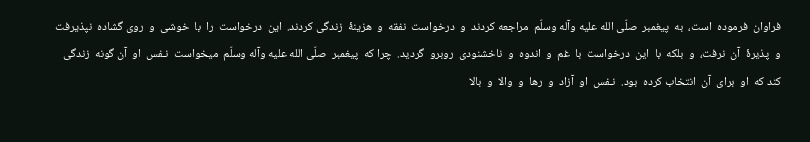فراوان  فرموده  است،  به  پیغمبر  صلّی الله علیه وآله وسلّم  مراجعه کردند  و  درخواست  نفقه  و  هزینۀ  زندگی کردند.  این  درخواست  را  با  خوشی  و  روی گشاده  نپذیرفت  و  پذیرۀ  آن  نرفت،  و  بلکه  با  این  درخواست  با  غم  و  اندوه  و  ناخشنودی  روبرو  گردید.  چرا که  پیغمبر  صلّی الله علیه وآله وسلّم  میخواست  نـفس  او  آن گونه  زندگی کند که  او  برای  آن  انتخاب کرده  بود.  نـفس  او  آزاد  و  رها  و  والا  و  بالا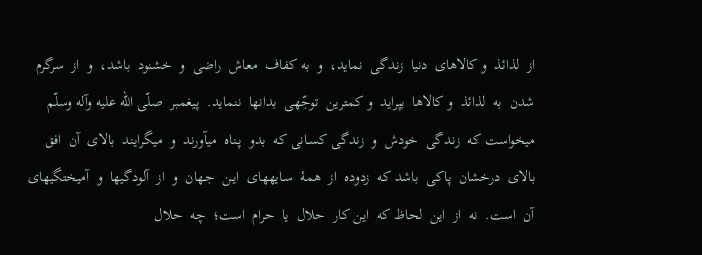از  لذائذ  و کالاهای  دنیا  زندگی  نماید،  و  به کفاف  معاش  راضی  و  خشنود  باشد،  و  از  سرگرم  شدن  به  لذائذ  و کالاها  بپراید  و کمترین  توجّهی  بدانها  ننماید.  پیغمبر  صلّی الله علیه وآله وسلّم  میخواست که  زنـدگی  خودش  و  زندگی کسـانی که  بدو  پـناه  میآورند  و  میگرایند  بالای  آن  افق  بالای  درخشان  پاکی  باشد که  زدوده  از  همۀ  سـایههای  ایـن  جـهان  و  از  آلودگیها  و  آمیختگیهای  آن  است.  نه  از  این  لحاظ که  این کار  حلال  یا  حرام  است؛  چه  حلال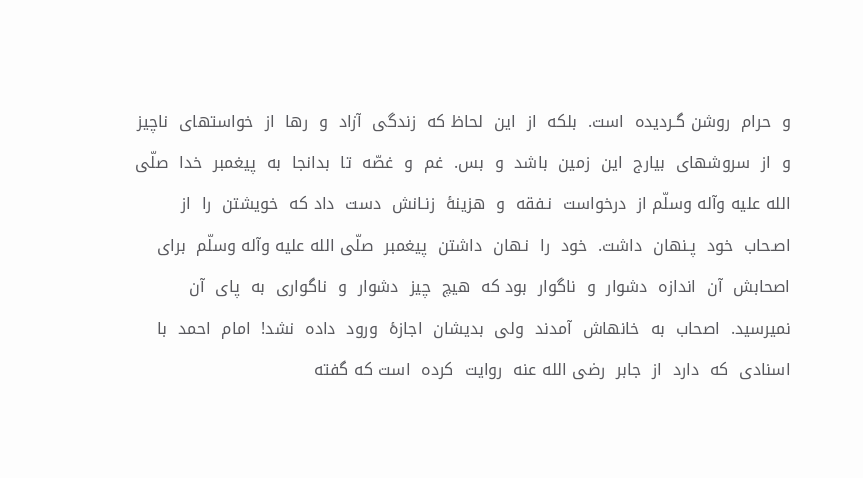و  حرام  روشن گـردیده  است.  بلکه  از  این  لحاظ که  زندگی  آزاد  و  رها  از  خواستهای  ناچیز  و  از  سروشهای  بیارج  این  زمین  باشد  و  بس.  غم  و  غصّه  تا  بدانجا  به  پیغمبر  خدا  صلّی الله علیه وآله وسلّم از  درخواست  نـفقه  و  هزینۀ  زنـانش  دست  داد که  خویشتن  را  از  اصـحاب  خود  پـنهان  داشت.  خود  را  نـهان  داشتن  پیغمبر  صلّی الله علیه وآله وسلّم  برای  اصحابش  آن  اندازه  دشوار  و  ناگوار  بود که  هیچ  چیز  دشوار  و  ناگواری  به  پای  آن  نمیرسید.  اصحاب  به  خانهاش  آمدند  ولی  بدیشان  اجازۀ  ورود  داده  نشد!  امام  احمد  با  اسنادی  که  دارد  از  جابر  رضی الله عنه  روایت  کرده  است که گفته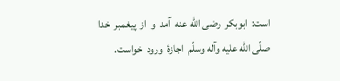است:  ابوبکر  رضی الله عنه  آمد  و  از  پیغمبر  خدا  صلّی الله علیه وآله وسلّم  اجازۀ  ورود  خواست.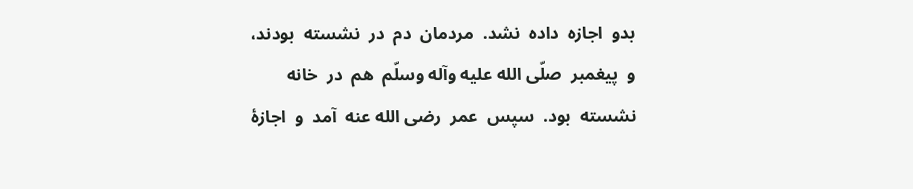بدو  اجازه  داده  نشد.  مردمان  دم  در  نشسته  بودند،  و  پیغمبر  صلّی الله علیه وآله وسلّم  هم  در  خانه  نشسته  بود.  سپس  عمر  رضی الله عنه  آمد  و  اجازۀ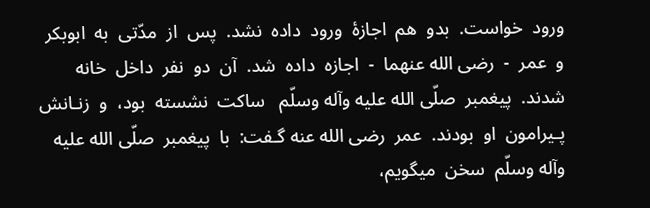ورود  خواست.  بدو  هم  اجازۀ  ورود  داده  نشد.  پس  از  مدّتی  به  ابوبکر  و  عمر  -  رضی الله عنهما  -  اجازه  داده  شد.  آن  دو  نفر  داخل  خانه  شدند.  پیغمبر  صلّی الله علیه وآله وسلّم   ساکت  نشسته  بود،  و  زنـانش  پـیرامون  او  بودند.  عمر  رضی الله عنه گـفت:  با  پیغمبر  صلّی الله علیه وآله وسلّم  سخن  میگویم،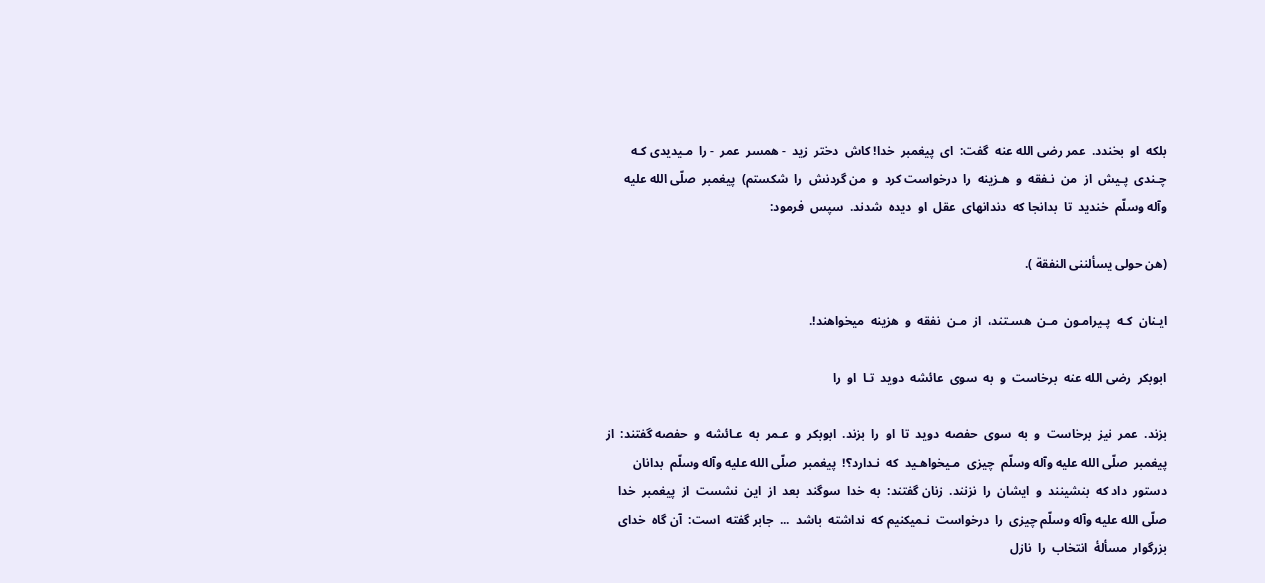بلکه  او  بخندد.  عمر رضی الله عنه  گفت:  ای  پیغمبر  خدا! کاش  دختر  زید  - همسر  عمر  - را  مـیدیدی کـه  چـندی  پـیش  از  من  نـفقه  و  هـزینه  را  درخواست کرد  و  من گردنش  را  شکستم)  پیغمبر  صلّی الله علیه وآله وسلّم  خندید  تا  بدانجا که  دندانهای  عقل  او  دیده  شدند.  سپس  فرمود:

(هن حولی یسألننی النفقة ).

ایـنان  کـه  پـیرامـون  مـن  هسـتند،  از  مـن  نفقه  و  هزینه  میخواهند!.

ابوبکر  رضی الله عنه  برخاست  و  به  سوی  عائشه  دوید  تـا  او  را

بزند.  عمر  نیز  برخاست  و  به  سوی  حفصه  دوید  تا  او  را  بزند.  ابوبکر  و  عـمر  به  عـائشه  و  حفصه گفتند:  از  پیغمبر  صلّی الله علیه وآله وسلّم  چیزی  مـیخواهـید  که  نـدارد؟!  پیغمبر  صلّی الله علیه وآله وسلّم  بدانان  دستور  داد که  بنشینند  و  ایشان  را  نزنند.  زنان گفتند:  به  خدا  سوگند  بعد  از  این  نشست  از  پیغمبر  خدا  صلّی الله علیه وآله وسلّم چیزی  را  درخواست  نـمیکنیم که  نداشته  باشد  ...  جابر گفته  است:  آن گاه  خدای  بزرگوار  مسألۀ  انتخاب  را  نازل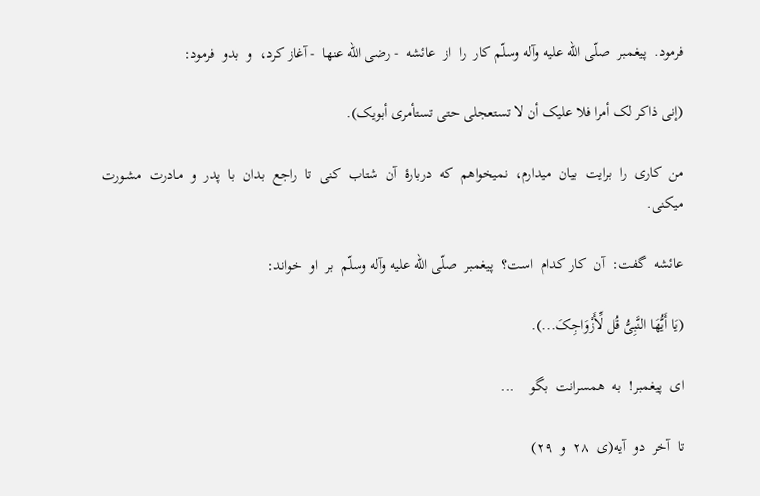فرمود.  پیغمبر  صلّی الله علیه وآله وسلّم کار  را  از  عائشه  - رضی الله عنها  - آغاز کرد،  و  بدو  فرمود:

(إنی ذاکر لک أمرا فلا علیک أن لا تستعجلی حتى تستأمری أبویک).

من  کاری  را  برایت  بیان  میدارم،  نمیخواهم  که  دربارۀ  آن  شتاب  کنی  تا  راجع  بدان  با  پدر  و  مـادرت  مشـورت  میکنی‌.

عائشه  گفت:  آن  کار کدام  است؟  پیغمبر  صلّی الله علیه وآله وسلّم  بر  او  خواند:

(یَا أَیُّهَا النَّبِیُّ قُل لِّأَزْوَاجِکَ...).

ای  پیغمبر!  به  همسرانت  بگو    ...

تا  آخر  دو  آیه(ی  ٢٨  و  ٢٩)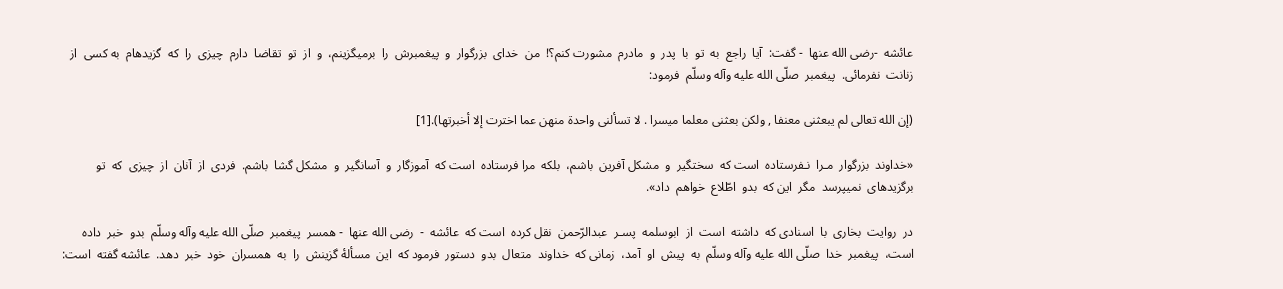عائشه  -رضی الله عنها  - گفت:  آیا  راجع  به  تو  با  پدر  و  مادرم  مشورت کنم؟!  من  خدای  بزرگوار  و  پیغمبرش  را  برمیگزینم،  و  از  تو  تقاضا  دارم  چیزی  را  که  گزیدهام  به کسی  از  زنانت  نفرمائی.  پیغمبر  صلّی الله علیه وآله وسلّم  فرمود:

(إن الله تعالى لم یبعثنی معنفا , ولکن بعثنی معلما میسرا . لا تسألنی واحدة منهن عما اخترت إلا أخبرتها).[1]

«خداوند  بزرگوار  مـرا  نـفرستاده  است که  سختگیر  و  مشکل آفرین  باشم،  بلکه  مرا فرستاده  است که  آموزگار  و  آسانگیر  و  مشکل گشا  باشم.  فردی  از  آنان  از  چیزی  که  تو  برگزیدهای  نمیپرسد  مگر  این که  بدو  اطّلاع  خواهم  داد».

در  روایت  بخاری  با  اسنادی که  داشته  است  از  ابوسلمه  پسـر  عبدالرّحمن  نقل کرده  است که  عائشه  -  رضی الله عنها  - همسر  پیغمبر  صلّی الله علیه وآله وسلّم  بدو  خبر  داده  است،  پیغمبر  خدا  صلّی الله علیه وآله وسلّم  به  پیش  او  آمد،  زمانی که  خداوند  متعال  بدو  دستور  فرمود که  این  مسألۀ گزینش  را  به  همسران  خود  خبر  دهد.  عائشه گفته  است: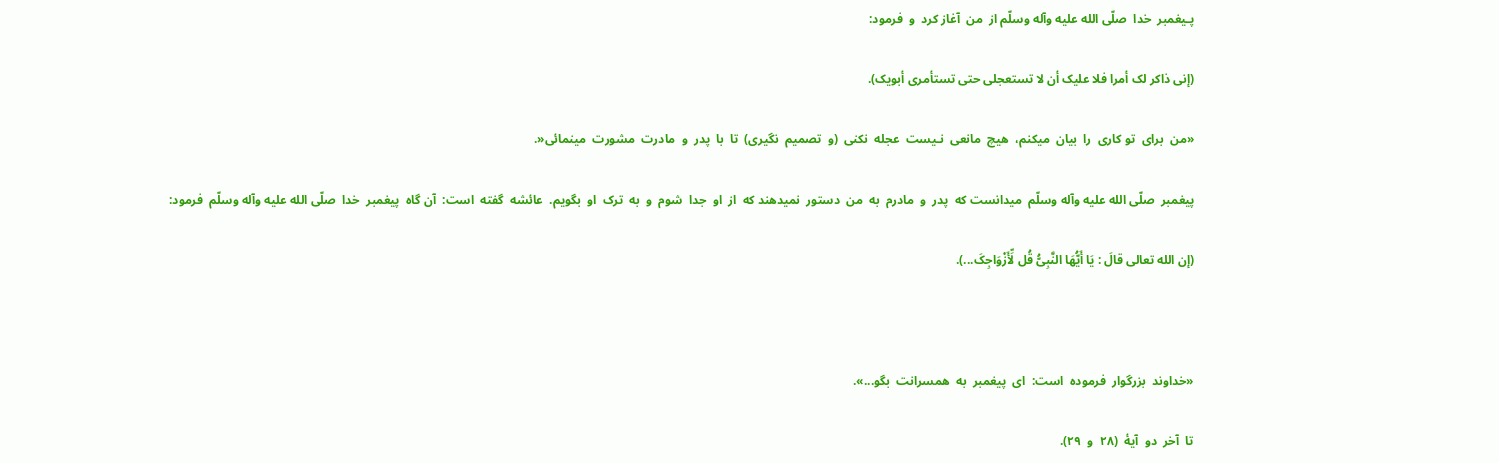پـیغمبر  خدا  صلّی الله علیه وآله وسلّم از  من  آغاز کرد  و  فرمود:

(إنی ذاکر لک أمرا فلا علیک أن لا تستعجلی حتى تستأمری أبویک).

«من  برای  تو کاری  را  بیان  میکنم،  هیچ  مانعی  نـیست  عجله  نکنی  (و  تصمیم  نگیری)  تا  با  پدر  و  مادرت  مشورت  مینمائی«.

پیغمبر  صلّی الله علیه وآله وسلّم  میدانست که  پدر  و  مادرم  به  من  دستور  نمیدهند که  از  او  جدا  شوم  و  به  ترک  او  بگویم.  عائشه  گفته  است:  آن گاه  پیغمبر  خدا  صلّی الله علیه وآله وسلّم  فرمود:

(إن الله تعالى قالَ : یَا أَیُّهَا النَّبِیُّ قُل لِّأَزْوَاجِکَ...).



«خداوند  بزرگوار  فرموده  است:  ای  پیغمبر  به  همسرانت  بگو...».

تا  آخر  دو  آیۀ  (٢٨  و  ٢٩).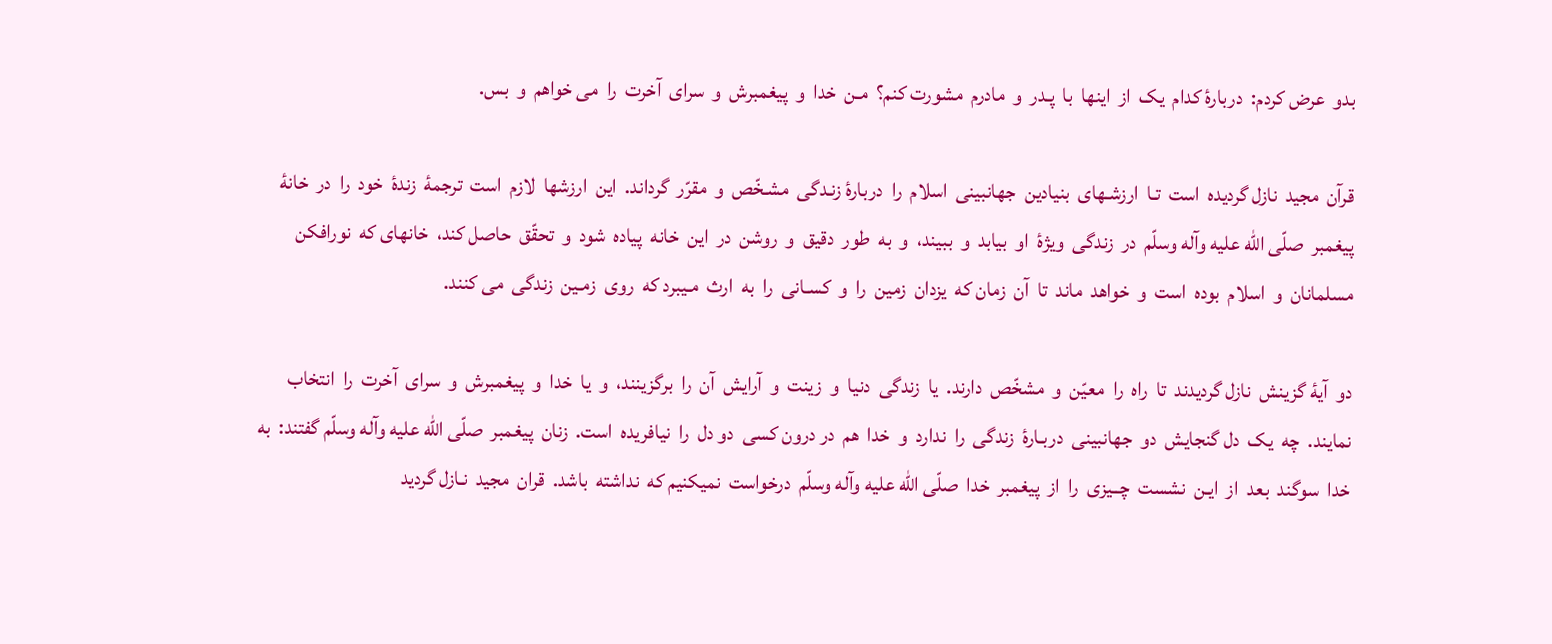بدو  عرض کردم:  دربارۀ کدام  یک  از  اینها  با  پـدر  و  مادرم  مشورت کنم؟  مـن  خدا  و  پیغمبرش  و  سرای  آخرت  را  می خواهم  و  بس.

قرآن  مجید  نازل گردیده  است  تـا  ارزشـهای  بنیادین  جهانبینی  اسلام  را  دربارۀ زنـدگی  مشـخّص  و  مقرّر  گرداند.  این  ارزشها  لازم  است  ترجمۀ  زندۀ  خود  را  در  خانۀ  پیغمبر  صلّی الله علیه وآله وسلّم  در  زندگی  ویژۀ  او  بیابد  و  ببیند،  و  به  طور  دقیق  و  روشن  در  این  خانه  پیاده  شود  و  تحقّق  حاصل کند،  خانهای که  نورافکن  مسلمانان  و  اسلام  بوده  است  و  خواهد  ماند  تا  آن  زمان که  یزدان  زمین  را  و  کسـانی  را  به  ارث  مـیبرد که  روی  زمـین  زندگی  می کنند.

دو  آیۀ گزینش  نازل گردیدند  تا  راه  را  معیّن  و  مشخّص  دارند.  یا  زندگی  دنیا  و  زینت  و  آرایش  آن  را  برگزینند،  و  یا  خدا  و  پیغمبرش  و  سرای  آخرت  را  انتخاب  نمایند.  چه  یک  دل گنجایش  دو  جهانبینی  دربـارۀ  زندگی  را  ندارد  و  خدا  هم  در درون کسی  دو دل  را  نیافریده  است.  زنان  پیغمبر  صلّی الله علیه وآله وسلّم گفتند:  به  خدا  سوگند  بعد  از  ایـن  نشست  چــیزی  را  از  پیغمبر  خدا  صلّی الله علیه وآله وسلّم  درخواست  نمیکنیم که  نداشته  باشد.  قران  مجید  نـازل گردید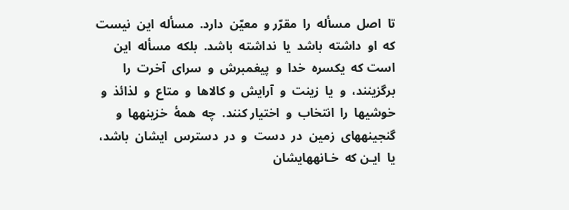تا  اصل  مسأله  را  مقرّر و  معیّن  دارد.  مسأله  این  نیست که  او  داشته  باشد  یا  نداشته  باشد.  بلکه  مسأله  این  است که  یکسره  خدا  و  پیغمبرش  و  سرای  آخرت  را  برگزینند،  و  یا  زینت  و  آرایش  و کالاها  و  متاع  و  لذائذ  و  خوشیها  را  انتخاب  و  اختیار کنند.  چه  همۀ  خزینهها  و گنجینههای  زمین  در  دست  و  در  دسترس  ایشان  باشد،  یا  ایـن که  خـانههایشان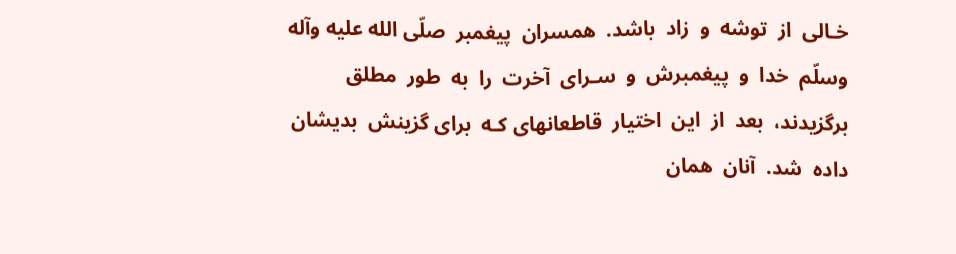خـالی  از  توشه  و  زاد  باشد.  همسران  پیغمبر  صلّی الله علیه وآله وسلّم  خدا  و  پیغمبرش  و  سـرای  آخرت  را  به  طور  مطلق  برگزیدند،  بعد  از  این  اختیار  قاطعانهای کـه  برای گزینش  بدیشان  داده  شد.  آنان  همان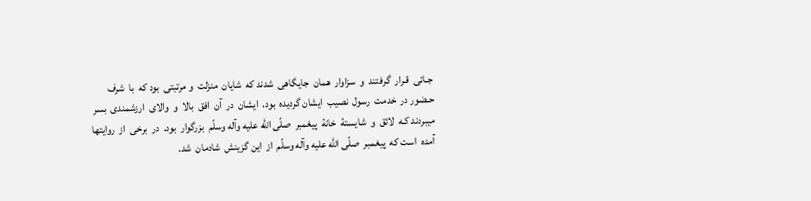جـائی  قـرار  گرفتند  و  سزاوار  همان  جایگاهی  شدند که  شایان  منزلت  و مرتبتی  بود که  با  شرف  حـضور در  خدمت  رسول  نصیب  ایشان گردیده  بود.  ایشان  در  آن  افق  بالا  و  والای  ارزشمندی  بسر  میبردند کـه  لائق  و  شایستۀ  خانۀ  پیغمبر  صلّی الله علیه وآله وسلّم  بزرگوار  بود.  در  برخی  از  روایتها  آمده  است که  پیغمبر  صلّی الله علیه وآله وسلّم  از  این گزینش  شادمان  شد.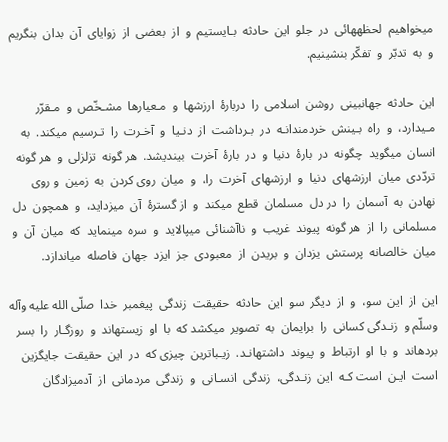میخواهیم  لحظههائی  در  جلو  این  حادثه  بـایستیم  و  از  بعضی  از  زوایای  آن  بدان  بنگریم  و  به  تدبّر  و  تفکّر بنشینیم.

این  حادثه  جهانبینی  روشن  اسلامی  را  دربارۀ  ارزشها  و  مـعیارها  مشـخّص  و  مـقرّر  مـیدارد،  و  راه  بـینش  خردمندانـه  در  بـرداشت  از  دنـیا  و  آخـرت  را  تـرسیم  میکند.  به  انسان  میگوید  چگونه  در  بارۀ  دنیا  و  در  بارۀ  آخرت  بیندیشد.  هر گونه  تزلزلی  و  هر گونه  تردّدی  میان  ارزشهای  دنیا  و  ارزشهای  آخرت  را،  و  میان  روی کردن  به  زمین  و روی  نهادن  به  آسمان  را  در دل  مسلمان  قطع  میکند  و  از گسترۀ  آن  میزداید،  و  همچون  دل  مسلمانی  را  از  هر گونه  پیوند  غریب  و  ناآشنائی  میپالاید  و  سره  مینماید  که  میان  آن  و  میان  خالصانه  پرستش  یزدان  و  بریدن  از  معبودی  جز  ایزد  جهان  فاصله  میاندازد.

این  از  این  سو،  و  از  دیگر  سو  این  حادثه  حقیقت  زندگی  پیغمبر  خدا  صلّی الله علیه وآله وسلّم و  زنـدگی کسانی  را  برایمان  به  تصویر  میکشد که  با  او  زیستهاند  و  روزگـار  را  بسر  بردهاند  و  با  او  ارتباط  و  پیوند  داشتهانـد.  زیـباترین  چیزی که  در  این  حقیقت  جایگزین  است  ایـن  است کـه  این  زنـدگی،  زندگی  انسـانی  و  زندگی  مردمانی  از  آدمیزادگان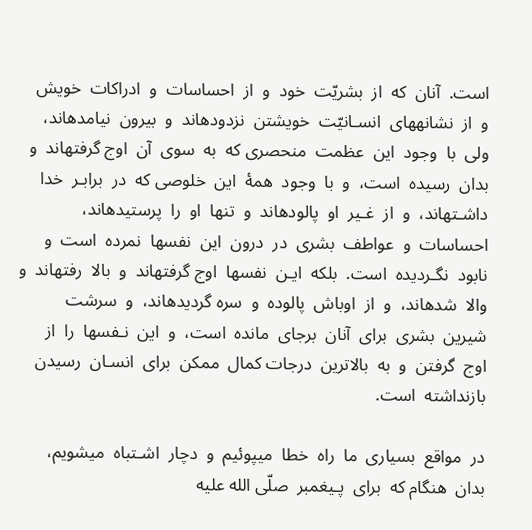است.  آنان  که  از  بشریّت  خود  و  از  احساسات  و  ادراکات  خویش  و  از  نشانههای  انسـانیّت  خویشتن  نزدودهاند  و  بیرون  نیامدهاند،  ولی  با  وجود  این  عظمت  منحصری که  به  سوی  آن  اوج گرفتهاند  و  بدان  رسیده  است،  و  با  وجود  همۀ  این  خلوصی که  در  برابـر  خدا  داشـتهاند،  و  از  غـیر  او  پالودهاند  و  تنها  او  را  پرستیدهاند،  احساسات  و  عواطف  بشری  در  درون  این  نفسها  نمرده  است  و  نابود  نگـردیده  است.  بلکه  ایـن  نفسها  اوج گرفتهاند  و  بالا  رفتهاند  و  والا  شدهاند،  و  از  اوباش  پالوده  و  سره گردیدهاند،  و  سرشت  شیرین  بشری  برای  آنان  برجای  مانده  است،  و  این  نـفسها  را  از  اوج  گرفتن  و  به  بالاترین  درجات کمال  ممکن  برای  انسـان  رسیدن  بازنداشته  است‌.

در  مواقع  بسیاری  ما  راه  خطا  میپوئیم  و  دچار  اشـتباه  میشویم،  بدان  هنگام که  برای  پـیغمبر  صلّی الله علیه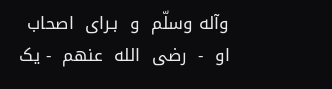وآله وسلّم  و  بـرای  اصحاب  او  -  رضی  الله  عنهم  - یک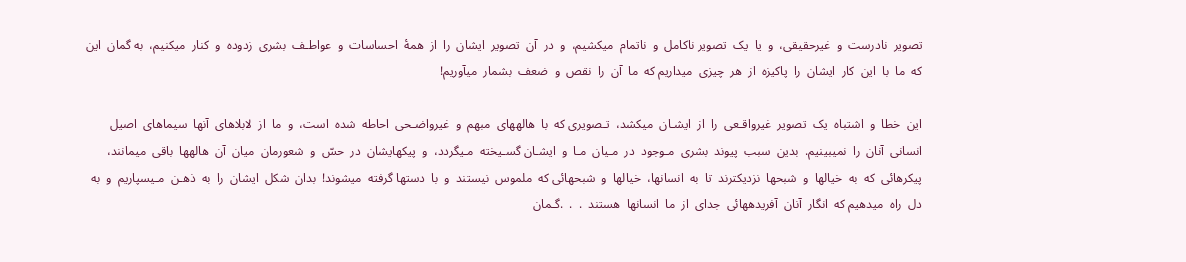تصویر  نادرست  و  غیرحقیقی،  و  یا  یک  تصویر ناکامل  و  ناتمام  میکشیم،  و  در  آن  تصویر  ایشان  را  از  همۀ  احساسات  و  عواطـف  بشری  زدوده  و  کنار  میکنیم،  به گمان  این که  ما  با  این  کار  ایشان  را  پاکیزه  از  هر  چیزی  میداریم که  ما  آن  را  نقص  و  ضعف  بشمار  میآوریم!

این  خطا  و  اشتباه  یک  تصویر  غیرواقـعی  را  از  ایشـان  میکشد،  تـصویری که  با  هالههای  مبهم  و  غیرواضـحی  احاطه  شده  است،  و  ما  از  لابلاهای  آنها  سیماهای  اصیل  انسانی  آنان  را  نمیبینیم.  بدین  سبب  پیوند  بشری  مـوجود  در  مـیان  مـا  و  ایشـان گسـیخته  مـیگردد،  و  پیکهایشان  در  حسّ  و  شعورمان  میان  آن  هالهها  باقی  میمانند،  پیکرهائی  که  به  خیالها  و  شبحها  نزدیکترند  تا  به  انسانها،  خیالها  و  شبحهائی که  ملموس  نیستند  و  با  دستها گرفته  میشوند!  بدان  شکل  ایشان  را  به  ذهـن  مـیسپاریم  و  به  دل  راه  میدهیم که  انگار  آنان  آفریدههائی  جدای  از  ما  انسانها  هستند  .  .  .گـمان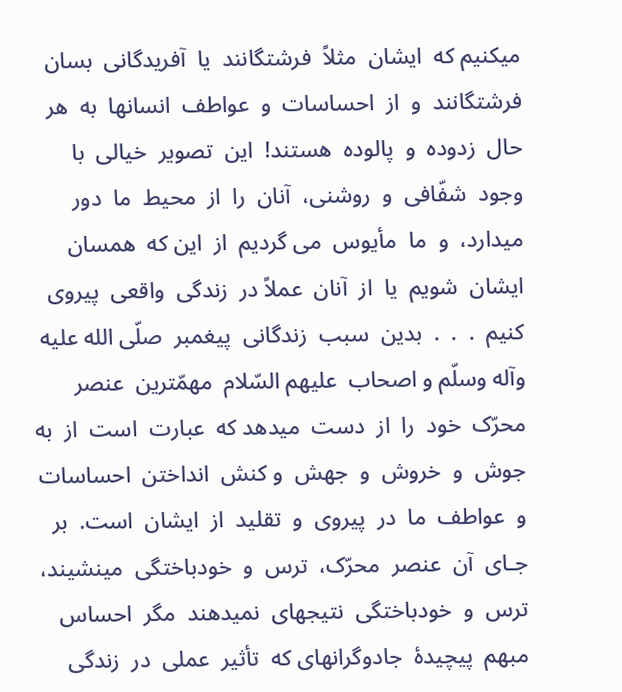میکنیم که  ایشان  مثلاً  فرشتگانند  یا  آفریدگانی  بسان  فرشتگانند  و  از  احساسات  و  عواطف  انسانها  به  هر  حال  زدوده  و  پالوده  هستند!  این  تصویر  خیالی  با  وجود  شفّافی  و  روشنی،  آنان  را  از  محیط  ما  دور  میدارد،  و  ما  مأیوس  می گردیم  از  این که  همسان  ایشان  شویم  یا  از  آنان  عملاً در  زندگی  واقعی  پیروی کنیم  .  .  .  بدین  سبب  زندگانی  پیغمبر  صلّی الله علیه وآله وسلّم و اصحاب  علیهم السّلام  مهمّترین  عنصر  محرّک  خود  را  از  دست  میدهد که  عبارت  است  از  به  جوش  و  خروش  و  جهش  و کنش  انداختن  احساسات  و  عواطف  ما  در  پیروی  و  تقلید  از  ایشان  است.  بر  جـای  آن  عنصر  محرّک،  ترس  و  خودباختگی  مینشیند،  ترس  و  خودباختگی  نتیجهای  نمیدهند  مگر  احساس  مبهم  پیچیدۀ  جادوگرانهای که  تأثیر  عملی  در  زندگی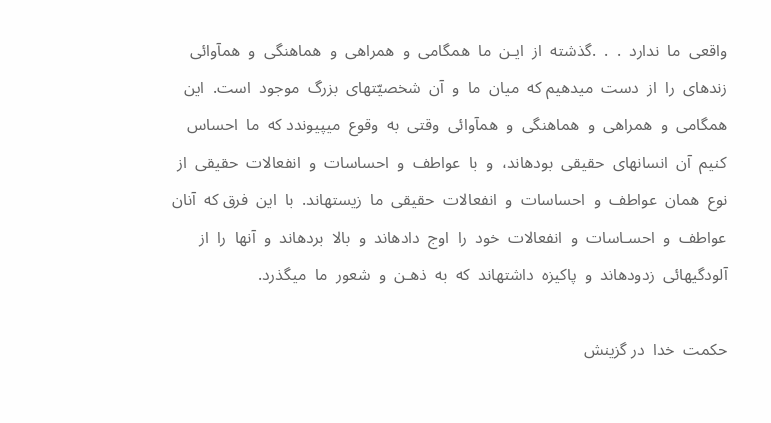واقعی  ما  ندارد  .  .  .گذشته  از  ایـن  ما  همگامی  و  همراهی  و  هماهنگی  و  همآوائی  زندهای  را  از  دست  میدهیم که  میان  ما  و  آن  شخصیّتهای  بزرگ  موجود  است.  این  همگامی  و  همراهی  و  هماهنگی  و  همآوائی  وقتی  به  وقوع  میپیوندد که  ما  احساس کنیم  آن  انسانهای  حقیقی  بودهاند،  و  با  عواطف  و  احساسات  و  انفعالات  حقیقی  از  نوع  همان  عواطف  و  احساسات  و  انفعالات  حقیقی  ما  زیستهاند.  با  این  فرق که  آنان  عواطف  و  احسـاسات  و  انفعالات  خود  را  اوج  دادهاند  و  بالا  بردهاند  و  آنها  را  از  آلودگیهائی  زدودهاند  و  پاکیزه  داشتهاند  که  به  ذهـن  و  شعور  ما  میگذرد.

حکمت  خدا  در گزینش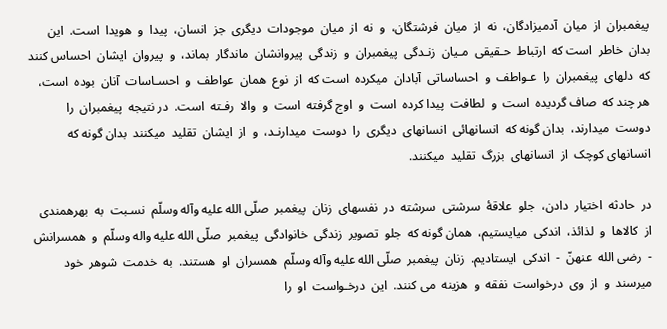پیغمبران  از  میان  آدمیزادگان،  نه  از  میان  فرشتگان،  و  نه  از  میان  موجودات  دیگری  جز  انسان،  پیدا  و  هویدا  است.  این  بدان  خاطر  است که  ارتباط  حـقیقی  مـیان  زنـدگی  پیغمبران  و  زندگی  پیروانشان  ماندگار  بماند،  و  پیروان  ایشان  احساس کنند  که  دلهای  پیغمبران  را  عـواطف  و  احساساتی  آبادان  میکرده  است که  از  نوع  همان  عواطف  و  احسـاسات  آنان  بوده  است،  هر چند که  صاف گردیده  است  و  لطافت  پیدا کرده  است  و  اوج گرفته  است  و  والا  رفـته  است.  در نتیجه  پیغمبران  را  دوست  میدارند،  بدان گونه که  انسانهائی  انسانهای  دیگری  را  دوست  میدارنـد،  و  از  ایشان  تقلید  میکنند  بدان گونه که  انسانهای کوچک  از  انسانهای  بزرگ  تقلید  میکنند.

در  حادثه  اختیار  دادن،  جلو  علاقۀ  سرشتی  سرشته  در  نفسهای  زنان  پیغمبر  صلّی الله علیه وآله وسلّم  نسـبت  به  بهرهمندی  از  کالاها  و  لذائذ،  اندکی  میایستیم،  همان گونه که  جلو  تصویر  زندگی  خانوادگی  پیغمبر  صلّی الله علیه واله وسلّم  و  همسرانش  -  رضی الله  عنهنّ  -  اندکی  ایستادیم.  زنان  پیغمبر  صلّی الله علیه وآله وسلّم  همسران  او  هستند.  به  خدمت  شوهر  خود  میرسند  و  از  وی  درخواست  نفقه  و  هزینه  می کنند.  این  درخـواست  او  را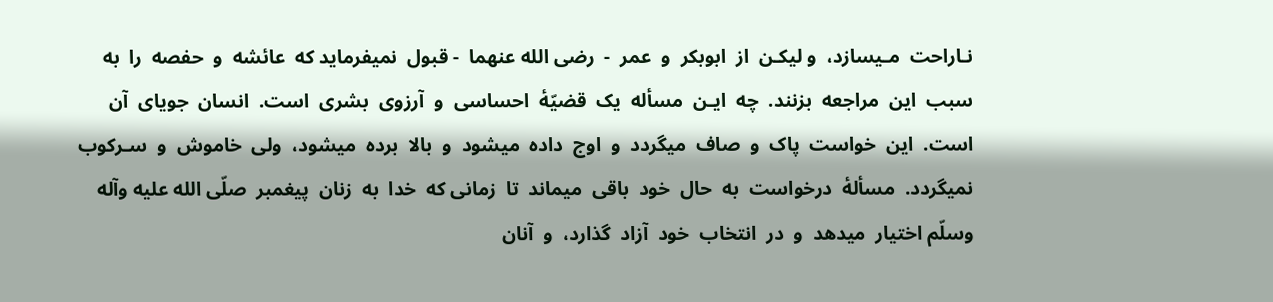نـاراحت  مـیسازد،  و لیکـن  از  ابوبکر  و  عمر  -  رضی الله عنهما  - قبول  نمیفرماید که  عائشه  و  حفصه  را  به  سبب  این  مراجعه  بزنند.  چه  ایـن  مسأله  یک  قضیّۀ  احساسی  و  آرزوی  بشری  است.  انسان  جویای  آن  است.  این  خواست  پاک  و  صاف  میگردد  و  اوج  داده  میشود  و  بالا  برده  میشود،  ولی  خاموش  و  سـرکوب  نمیگردد.  مسألۀ  درخواست  به  حال  خود  باقی  میماند  تا  زمانی که  خدا  به  زنان  پیغمبر  صلّی الله علیه وآله وسلّم اختیار  میدهد  و  در  انتخاب  خود  آزاد  گذارد،  و  آنان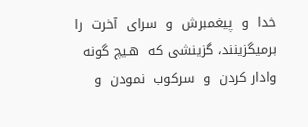خدا  و  پیغمبرش  و  سرای  آخرت  را  برمیگزینند، گزینشی که  هـیچ گونه  وادار کردن  و  سرکوب  نمودن  و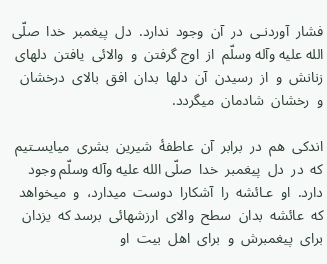فشار  آوردنـی  در  آن  وجود  ندارد.  دل  پیغمبر  خدا  صلّی الله علیه وآله وسلّم  از  اوج گرفتن  و  والائی  یافتن  دلهای  زنانش  و  از  رسیدن  آن  دلها  بدان  افق  بالای  درخشان  و  رخشان  شادمان  میگردد.

اندکی  هم  در  برابر  آن  عاطفۀ  شیرین  بشری  میایسـتیم  که  در  دل  پیغمبر  خدا  صلّی الله علیه وآله وسلّم وجود  دارد.  او  عـائشه  را  آشکارا  دوست  میدارد،  و  میخواهد که  عائشه  بدان  سطح  والای  ارزشهائی  برسد که  یزدان  برای  پیغمبرش  و  برای  اهل  بیت  او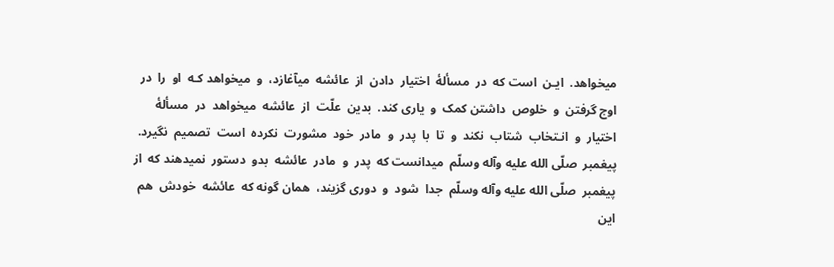میخواهد.  ایـن  است که  در  مسألۀ  اختیار  دادن  از  عائشه  میآغازد،  و  میخواهد کـه  او  را  در  اوج گرفتن  و  خلوص  داشتن کمک  و  یاری کند.  بدین  علّت  از  عائشه  میخواهد  در  مسألۀ  اختیار  و  انـتخاب  شتاب  نکند  و  تا  با  پدر  و  مادر  خود  مشورت  نکرده  است  تصمیم  نگیرد.  پیغمبر  صلّی الله علیه وآله وسلّم  میدانست که  پدر  و  مادر  عائشه  بدو  دستور  نمیدهند که  از  پیغمبر  صلّی الله علیه وآله وسلّم  جدا  شود  و  دوری گزیند،  همان گونه که  عائشه  خودش  هم  این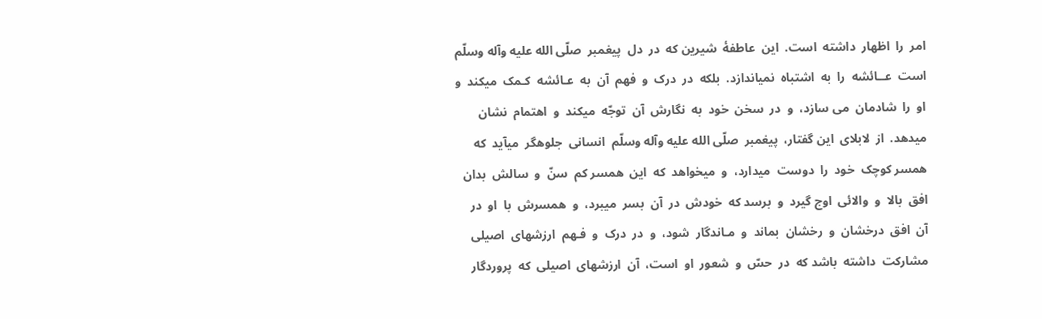امر  را  اظهار  داشته  است.  این  عاطفۀ  شیرین که  در  دل  پیغمبر  صلّی الله علیه وآله وسلّم  است  عــائشه  را  به  اشتباه  نمیاندازد.  بلکه  در  درک  و  فهم  آن  به  عـائشه  کـمک  میکند  و  او  را  شادمان  می سازد،  و  در  سخن  خود  به  نگارش  آن  توجّه  میکند  و  اهتمام  نشان  میدهد.  از  لابلای  این گفتار،  پیغمبر  صلّی الله علیه وآله وسلّم  انسانی  جلوهگر  میآید  که  همسر کوچک  خود  را  دوست  میدارد،  و  میخواهد  که  این  همسر کم  سنّ  و  سالش  بدان  افق  بالا  و  والائی  اوج گیرد  و  برسد که  خودش  در  آن  بسر  میبرد،  و  همسرش  با  او  در  آن  افق  درخشان  و  رخشان  بماند  و  مـاندگار  شود،  و  در  درک  و  فـهم  ارزشهای  اصیلی  مشارکت  داشته  باشد که  در  حسّ  و  شعور  او  است،  آن  ارزشهای  اصیلی  که  پروردگار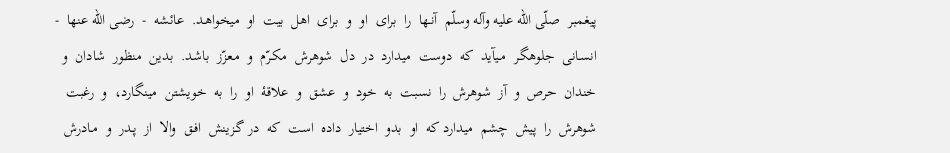پیغمبر  صلّی الله علیه وآله وسلّم  آنـها  را  برای  او  و  برای  اهل  بیت  او  میخواهـد.  عائشه  -  رضی الله عنها  -  انسـانی  جلوهگـر  مـیآید  که  دوست  میدارد  در  دل  شوهرش  مکـرّم  و  مـعزّز  باشد.  بدین  منظور  شادان  و  خندان  حرص  و  آز  شوهرش  را  نسبت  به  خود  و  عشق  و  علاقۀ  او  را  به  خویشتن  مینگارد،  و  رغبت  شوهرش  را  پیش  چشم  میدارد که  او  بدو  اختیار  داده  است  که  در گـزینش  افـق  والا  از  پـدر  و  مـادرش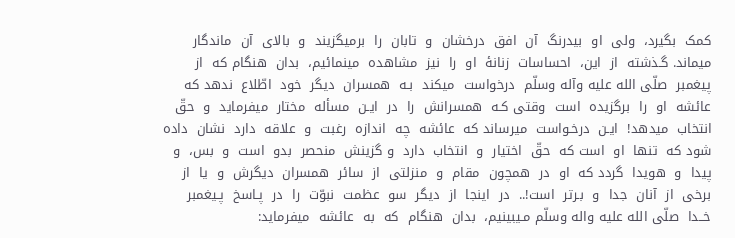کمک  بگیرد،  ولی  او  بیدرنگ  آن  افق  درخشان  و  تابان  را  برمیگزیند  و  بالای  آن  ماندگار  میماند. گـذشته  از  این،  احساسات  زنانۀ  او  را  نیز  مشاهده  مینمائیم،  بدان  هنگام که  از  پیغمبر  صلّی الله علیه وآله وسلّم  درخواست  میکند  بـه  همسران  دیگر  خود  اطّلاع  ندهد که  عائشه  او  را  برگزیده  است  وقتی کـه  همسرانش  را  در  ایـن  مسأله  مختار  میفرماید  و  حقّ  انتخاب  میدهد!  ایـن  درخـواست  میرساند که  عائشه  چه  اندازه  رغبت  و  علاقه  دارد  نشان  داده  شود که  تنها  او  است که  حقّ  اختیار  و  انتخاب  دارد  و گزینش  منحصر  بدو  است  و  بس،  و  پیدا  و  هویدا  گردد که  او  در  همچون  مقام  و  منزلتی  از  سائر  همسران  دیگرش  و  یا  از  برخی  از  آنان  جدا  و  بـرتر  است!..  در  اینجا  از  دیگر  سو  عظمت  نبوّت  را  در  پـاسخ  پـیغمبر  خــدا  صلّی الله علیه واله وسلّم مـیبینیم،  بدان  هنگام  که  به  عائشه  میفرماید: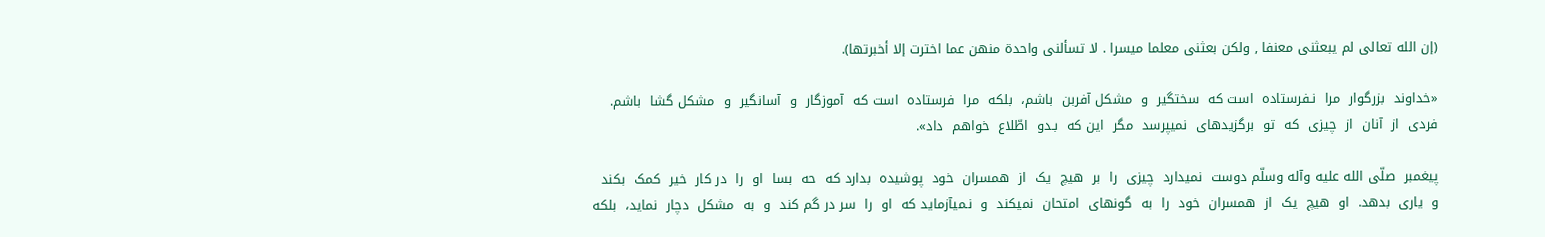(إن الله تعالى لم یبعثنی معنفا , ولکن بعثنی معلما میسرا . لا تسألنی واحدة منهن عما اخترت إلا أخبرتها).

«خداوند  بزرگوار  مرا  نـفرستاده  است که  سختگیر  و  مشکل آفربن  باشم،  بلکه  مرا  فرستاده  است که  آموزگار  و  آسانگیر  و  مشکل گشا  باشم.  فردی  از  آنان  از  چیزی  که  تو  برگزیدهای  نمیپرسد  مگر  این که  بـدو  اطّلاع  خواهم  داد».

پیغمبر  صلّی الله علیه وآله وسلّم دوست  نمیدارد  چیزی  را  بر  هیچ  یک  از  همسران  خود  پوشیده  بدارد که  حه  بسا  او  را  در کار  خیر  کمک  بکند  و  یاری  بدهد.  او  هیچ  یک  از  همسران  خود  را  به  گونهای  امتحان  نمیکند  و  نـمیآزماید که  او  را  سر در گم کند  و  به  مشکل  دچار  نماید،  بلکه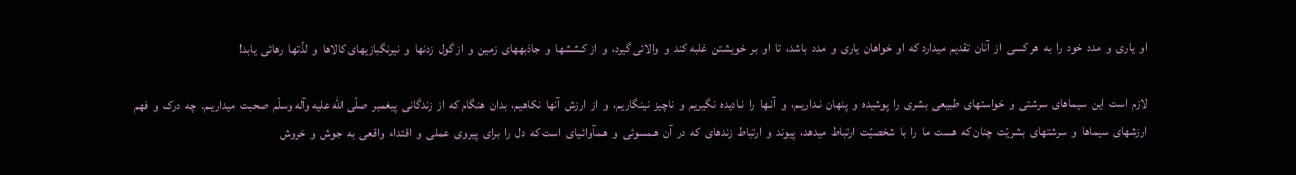او  یاری  و  مدد  خود  را  به  هر کسی  از  آنان  تقدیم  میدارد که  او  خواهان  یاری  و  مدد  باشد،  تا  او  بر  خویشتن  غلبه کند  و  والائی گیرد،  و  از کـششها  و  جاذبههای  زمین  و  از گول  زدنها  و  نیرنگبازیهای کالاها  و  لذّتها  رهائی  یابد!

لازم  است  این  سیماهای  سرشتی  و  خواستهای  طبیعی  بشری  را  پوشیده  و  پنهان  نـداریـم،  و  آنـها  را  نـادیده  نگیریم  و  ناچیز  نینگاریم،  و  از  ارزش  آنها  نکاهیم،  بدان  هنگام که  از  زندگانی  پیغمبر  صلّی الله علیه وآله وسلّم  صحبت  میداریـم.  چه  درک  و  فهم  ارزشهای  سیماها  و  سرشتهای  بشریّت  چنان که  هست  ما  را  با  شخصیّت  ارتباط  میدهد،  پیوند  و  ارتباط  زندهای  که  در  آن  هـمسوئی  و  هـمآوائـیای  است که  دل  را  برای  پیروی  عملی  و  اقتداء  واقعی  به  جوش  و  خروش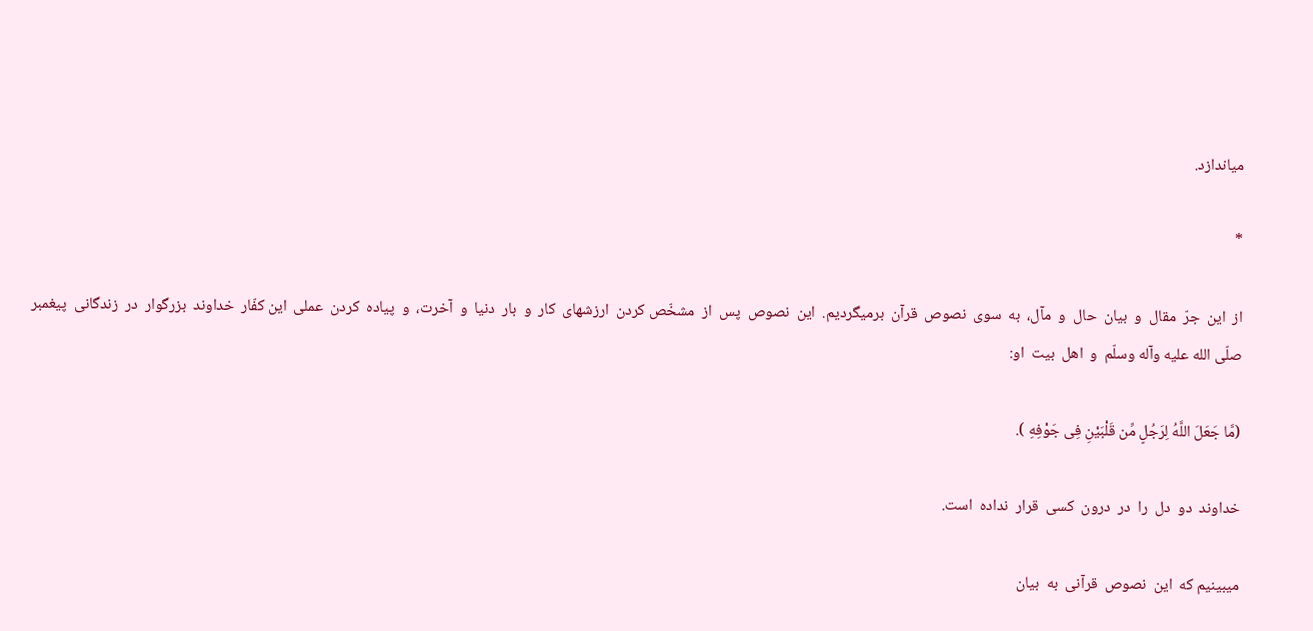میاندازد.

*

از  این  جرّ  مقال  و  بیان  حال  و  مآل،  به  سوی  نصوص  قرآن  برمیگردیم.  این  نصوص  پس  از  مشخّص کردن  ارزشهای  کار  و  بار  دنیا  و  آخرت،  و  پیاده  کردن  عملی  این کفّار  خداوند  بزرگوار  در  زندگانی  پیغمبر صلّی الله علیه وآله وسلّم  و  اهل  بیت  او:

(مَّا جَعَلَ اللَّهُ لِرَجُلٍ مِّن قَلْبَیْنِ فِی جَوْفِهِ ).

خداوند  دو  دل  را  در  درون  کسی  قرار  نداده  است‌.

میبینیم که  این  نصوص  قرآنی  به  بیان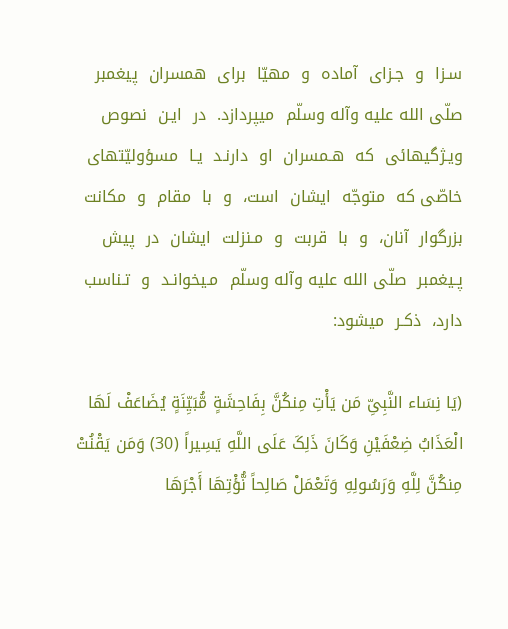سـزا  و  جـزای  آماده  و  مهیّا  برای  همسران  پیغمبر  صلّی الله علیه وآله وسلّم  میپردازد.  در  ایـن  نصوص  ویـژگیهائی  که  هـمسران  او  دارنـد  یـا  مسؤولیّتهای  خاصّی که  متوجّه  ایشان  است،  و  با  مقام  و  مکانت  بزرگوار  آنان،  و  با  قربت  و  مـنزلت  ایشان  در  پیش  پـیغمبر  صلّی الله علیه وآله وسلّم  مـیخوانـد  و  تـناسب  دارد،  ذکـر  میشود:

(یَا نِسَاء النَّبِیِّ مَن یَأْتِ مِنکُنَّ بِفَاحِشَةٍ مُّبَیِّنَةٍ یُضَاعَفْ لَهَا الْعَذَابُ ضِعْفَیْنِ وَکَانَ ذَلِکَ عَلَى اللَّهِ یَسِیراً (30) وَمَن یَقْنُتْ مِنکُنَّ لِلَّهِ وَرَسُولِهِ وَتَعْمَلْ صَالِحاً نُّؤْتِهَا أَجْرَهَا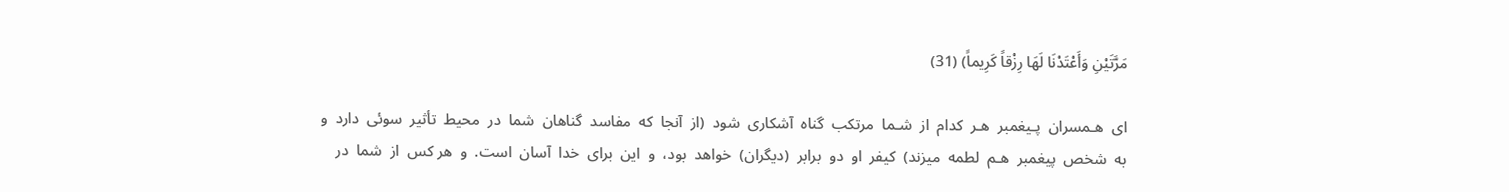مَرَّتَیْنِ وَأَعْتَدْنَا لَهَا رِزْقاً کَرِیماً) (31)

ای  هـمسران  پـیغمبر  هـر  کدام  از  شـما  مرتکب  گناه  آشکاری  شود  (از  آنجا  که  مفاسد  گناهان  شما  در  محیط  تأثیر  سوئی  دارد  و  به  شخص  پیغمبر  هـم  لطمه  میزند)  کیفر  او  دو  برابر  (دیگران)  خواهد  بود،  و  این  برای  خدا  آسان  است.  و  هر کس  از  شما  در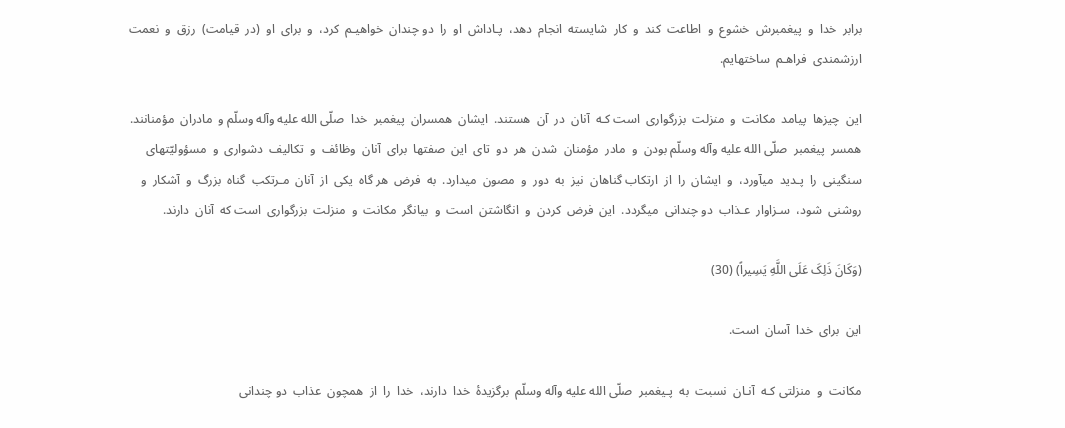برابر  خدا  و  پیغمبرش  خشوع  و  اطاعت  کند  و  کار  شایسته  انجام  دهد،  پـاداش  او  را  دو چندان  خواهیـم  کرد،  و  برای  او  (در  قیامت)  رزق  و  نعمت  ارزشمندی  فراهـم  ساختهایم‌.

این  چیزها  پیامد  مکانت  و  منزلت  بزرگواری  است کـه  آنان  در  آن  هستند.  ایشان  همسران  پیغمبر  خدا  صلّی الله علیه وآله وسلّم و  مادران  مؤمنانند.  همسر  پیغمبر  صلّی الله علیه وآله وسلّم بودن  و  مادر  مؤمنان  شدن  هر  دو  تای  این  صفتها  برای  آنان  وظائف  و  تکالیف  دشواری  و  مسؤولیّتهای  سنگینی  را  پـدید  میآورد،  و  ایشان  را  از  ارتکاب گناهان  نیز  به  دور  و  مصون  میدارد.  به  فرض  هر گاه  یکی  از  آنان  مـرتکب  گناه  بزرگ  و  آشکار  و  روشنی  شود،  سـزاوار  عـذاب  دو چندانی  میگردد.  این  فرض  کردن  و  انگاشتن  است  و  بیانگر  مکانت  و  منزلت  بزرگواری  است که  آنان  دارند.

(وَکَانَ ذَلِکَ عَلَى اللَّهِ یَسِیراً) (30)

این  برای  خدا  آسان  است‌.

مکانت  و  منزلتی کـه  آنـان  نسبت  به  پـیغمبر  صلّی الله علیه وآله وسلّم  برگزیدۀ  خدا  دارند،  خدا  را  از  همچون  عذاب  دو چندانی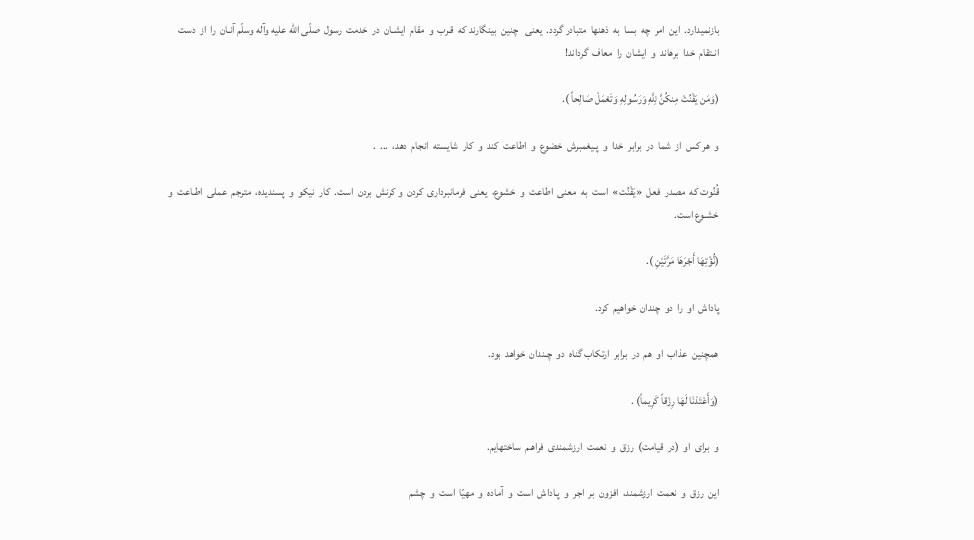بازنمیدارد.  این  امر  چه  بسا  به  ذهنها  متبادر گردد.  یعنی   چنین  بینگارند که  قـرب  و  مقام  ایشـان  در  خدمت  رسول  صلّی الله علیه وآله وسلّم آنـان  را  از  دست  انـتقام  خدا  برهاند  و  ایشان  را  معاف  گرداند!

(وَمَن یَقْنُتْ مِنکُنَّ لِلَّهِ وَرَسُولِهِ وَتَعْمَلْ صَالِحاً ).

و  هر کس  از  شما  در  برابر  خدا  و  پـیغمبرش  خضوع  و  اطاعت  کند  و  کار  شایسته  انجام  دهد،  ...  .

قُنُوت که  مصدر  فعل  «یَقْنُت»  است  به  معنی  اطاعت  و  خشوع،  یعنی  فرمانبرداری  کردن  و کرنش  بردن  است.  کار  نیکو  و  پسندیده،  مترجم  عملی  اطـاعت  و  خشـوع است.

(نُّؤْتِهَا أَجْرَهَا مَرَّتَیْنِ ).

پاداش  او  را  دو  چندان  خواهیم  کرد.

همچنین  عذاب  او  هم  در  برابر  ارتکاب گناه  دو  چـندان  خواهد  بود.

(وَأَعْتَدْنَا لَهَا رِزْقاً کَرِیماً) .

و  برای  او  (در  قیامت)  رزق  و  نعمت  ارزشمندی  فراهـم  ساختهایم‌.

این  رزق  و  نعمت  ارزشمند،  افزون  بر  اجر  و  پـاداش  است  و  آماده  و  مهیّا  است  و  چشم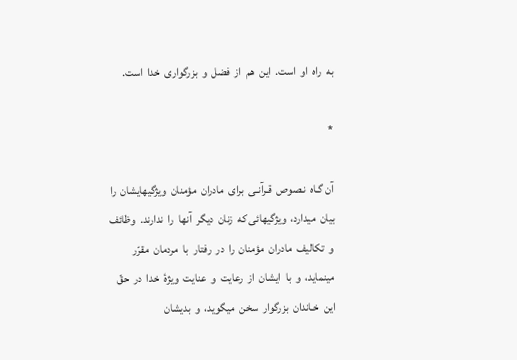به  راه  او  است.  این  هم  از  فضل  و  بزرگواری  خدا  است‌.

*

آن گـاه  نـصوص  قـرآنـی  برای  مادران  مؤمنان  ویژگیهایشان  را  بیان  میدارد،  ویژگیهائی که  زنان  دیگر  آنها  را  ندارند.  وظائف  و  تکالیف  مادران  مؤمنان  را  در  رفتار  با  مردمان  مقرّر  مینماید،  و  با  ایشان  از  رعایت  و  عنایت  ویژۀ  خدا  در  حقّ  این  خـاندان  بزرگوار  سخن  میگوید،  و  بدیشان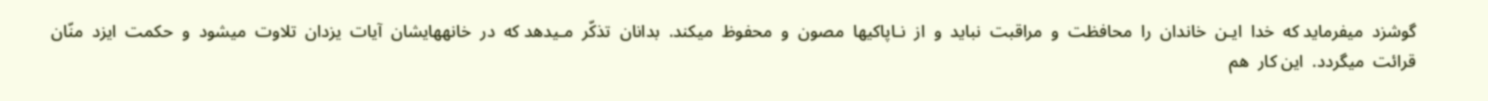گوشزد  میفرماید که  خدا  ایـن  خاندان  را  محافظت  و  مراقبت  نباید  و  از  نـاپاکیها  مصون  و  محفوظ  میکند.  بدانان  تذکّر  مـیدهد که  در  خانههایشان  آیات  یزدان  تلاوت  میشود  و  حکمت  ایزد  منّان  قرائت  میگردد.  این کار  هم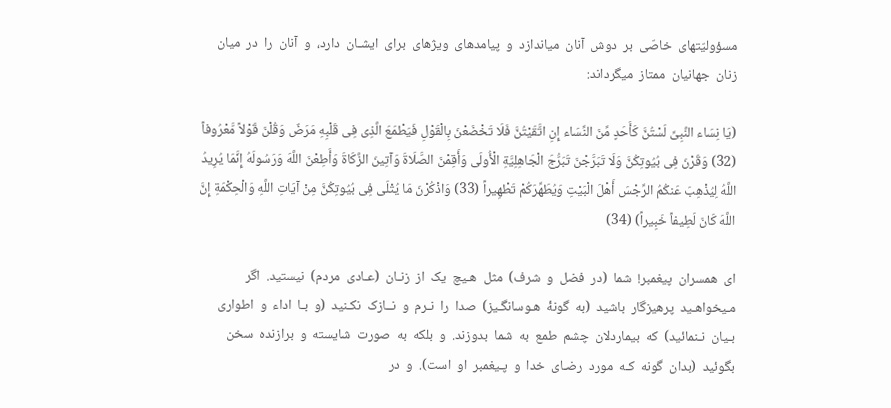مسؤولیّتهای  خاصّی  بر  دوش  آنان  میاندازد  و  پیامدهای  ویژهای  برای  ایشـان  دارد،  و  آنان  را  در  میان  زنان  جهانیان  ممتاز  میگرداند:

(یَا نِسَاء النَّبِیِّ لَسْتُنَّ کَأَحَدٍ مِّنَ النِّسَاء إِنِ اتَّقَیْتُنَّ فَلَا تَخْضَعْنَ بِالْقَوْلِ فَیَطْمَعَ الَّذِی فِی قَلْبِهِ مَرَضٌ وَقُلْنَ قَوْلاً مَّعْرُوفاً (32) وَقَرْنَ فِی بُیُوتِکُنَّ وَلَا تَبَرَّجْنَ تَبَرُّجَ الْجَاهِلِیَّةِ الْأُولَى وَأَقِمْنَ الصَّلَاةَ وَآتِینَ الزَّکَاةَ وَأَطِعْنَ اللَّهَ وَرَسُولَهُ إِنَّمَا یُرِیدُ اللَّهُ لِیُذْهِبَ عَنکُمُ الرِّجْسَ أَهْلَ الْبَیْتِ وَیُطَهِّرَکُمْ تَطْهِیراً (33) وَاذْکُرْنَ مَا یُتْلَى فِی بُیُوتِکُنَّ مِنْ آیَاتِ اللَّهِ وَالْحِکْمَةِ إِنَّ اللَّهَ کَانَ لَطِیفاً خَبِیراً) (34)

ای  همسران  پیغمبر!  شما  (در  فضل  و  شرف)  مثل  هـیچ  یک  از  زنـان  (عـادی  مردم)  نیستید.  اگر  مـیخواهـید  پرهیزگار  باشید  (به  گونۀ  هـوسانگـیز)  صدا  را  نـرم  و  نــازک  نکـنید  (و  بـا  اداء  و  اطواری  بـیان  نـنمائید)  که  بیماردلان  چشم  طمع  به  شما  بدوزند.  و  بلکه  به  صورت  شایسته  و  برازنده  سخن  بگوئید  (بدان  گونه  کـه  مورد  رضـای  خدا  و  پـیغمبر  او  است).  و  در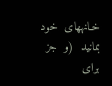خـانههای  خود  بمانید  (و  جز  برای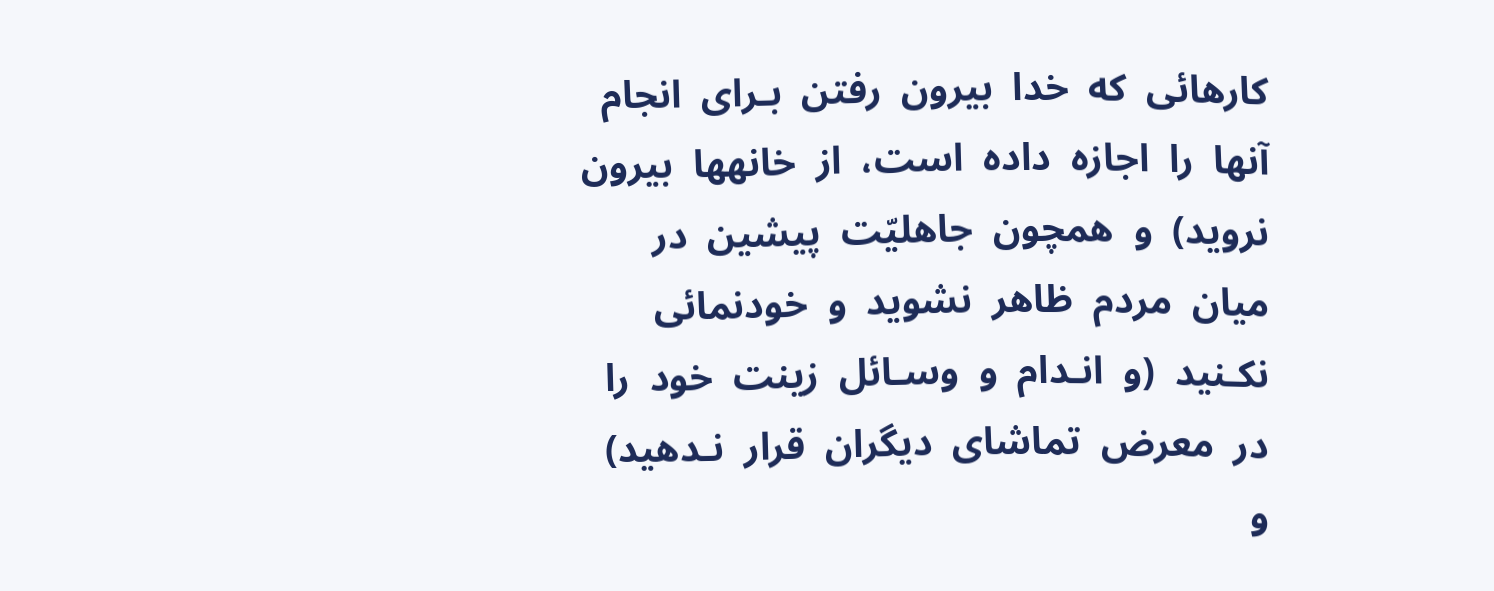کارهائی  که  خدا  بیرون  رفتن  بـرای  انجام  آنها  را  اجازه  داده  است،  از  خانهها  بیرون  نروید)  و  همچون  جاهلیّت  پیشین  در  میان  مردم  ظاهر  نشوید  و  خودنمائی  نکـنید  (و  انـدام  و  وسـائل  زینت  خود  را  در  معرض  تماشای  دیگران  قرار  نـدهید)  و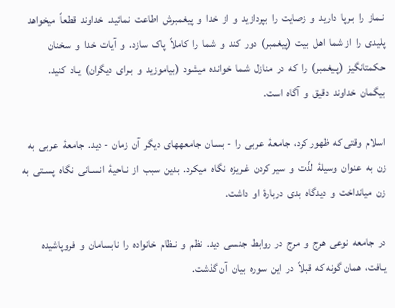نـماز  را  بـرپا  دارید  و  زصایت  را  بپردازید  و  از  خدا  و  پیغمبرش  اطاعت  نمائید.  خداوند  قطعاً  میخواهد  پلیدی  را  از شما  اهل  بیت  (پیغمبر)  دور  کند  و  شما  را  کاملاً  پاک  سازد.  و  آیات  خدا  و  سخنان  حکمتانگیز  (پـیغمبر)  را  که  در  منازل  شـما  خوانده  میشود  (بیاموزید  و  بـرای  دیگران)  یـاد  کنید.  بیگمان  خداوند  دقیق  و  آگاه  است‌.

اسلام  وقتی که  ظهور کرد،  جامعۀ  عربی  را  - بسـان  جامعههای  دیگر  آن  زمان  - دید.  جامعۀ  عربی  به  زن  به  عنوان  وسیلۀ  لذّت  و  سیر کردن  غـریزه  نگاه  میکرد.  بدین  سبب  از  نـاحیۀ  انسـانی  نگاه  پسـتی  به  زن  میانداخت  و  دیدگاه  بدی  دربارۀ  او  داشت‌.

در  جامعه  نوعی  هرج  و  مرج  در  روابط  جنسی  دید.  نظم  و  نـظام  خانواده  را  نابسامان  و  فروپاشیده  یـافت،  همان گونه که  قبلاً  در  این  سوره  بیان  آن گذشت‌.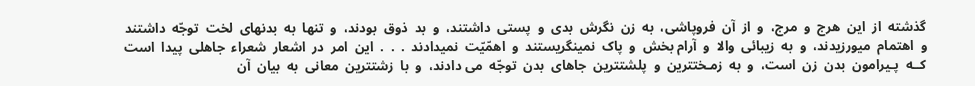گذشته  از  این  هرج  و  مرج،  و  از  آن  فروپاشی،  به  زن  نگرش  بدی  و  پستی  داشتند،  و  بد  ذوق  بودند،  و  تنها  به  بدنهای  لخت  توجّه  داشتند  و  اهتمام  میورزیدند،  و  به  زیبائی  والا  و  آرام بخش  و  پاک  نمینگریستند  و  اهمّیّت  نمیدادند  .  .  .  این  امر  در  اشعار  شعراء  جاهلی  پیدا  است  کــه  پـیرامون  بدن  زن  است،  و  به  زمـختترین  و  پلشتترین  جاهای  بدن  توجّه  می دادند،  و  با  زشتترین  معانی  به  بیان  آن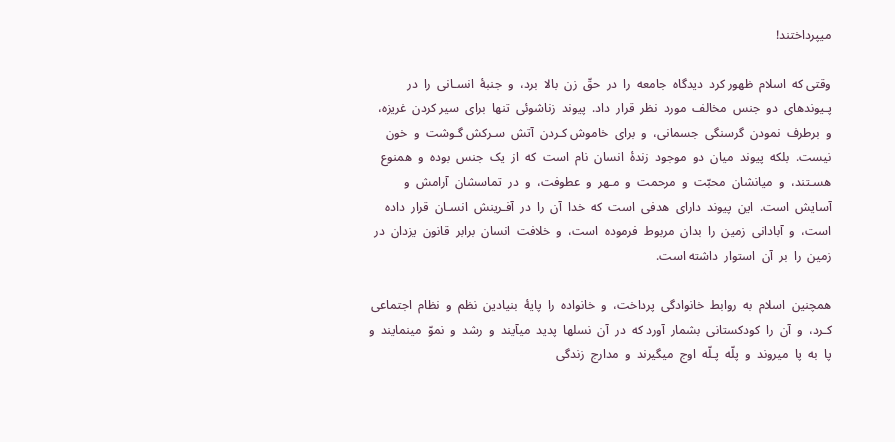میپرداختند!

وقتی که  اسلام  ظهور کرد  دیدگاه  جامعه  را  در  حقّ  زن  بالا  برد،  و  جنبۀ  انسـانی  را  در  پـیوندهای  دو  جنس  مخالف  مورد  نظر  قرار  داد.  پیوند  زناشوئی  تنها  برای  سیر کردن  غریزه،  و  برطرف  نمودن  گرسنگی  جسمانی،  و  برای  خاموش کـردن  آتش  سـرکش گـوشت  و  خون  نیست.  بلکه  پیوند  میان  دو  موجود  زندۀ  انسان  نام  است  که  از  یک  جنس  بوده  و  همنوع  هسـتند،  و  میانشان  محبّت  و  مرحمت  و  مـهر  و  عطوفت،  و  در  تماسشان  آرامش  و  آسایش  است.  این  پیوند  دارای  هدفی  است  که  خدا  آن  را  در  آفـرینش  انسـان  قرار  داده  است،  و  آبادانی  زمین  را  بدان  مربوط  فرموده  است،  و  خلافت  انسان  برابر  قانون  یزدان  در  زمین  را  بر  آن  استوار  داشته است.

همچنین  اسلام  به  روابط  خانوادگی  پرداخت،  و  خانواده  را  پایۀ  بنیادین  نظم  و  نظام  اجتماعی کـرد،  و  آن  را  کودکستانی  بشمار  آورد که  در  آن  نسلها  پدید  میآیند  و  رشد  و  نموّ  مینمایند  و  پا  به  پا  میروند  و  پلّه  پـلّه  اوج  میگیرند  و  مدارج  زندگی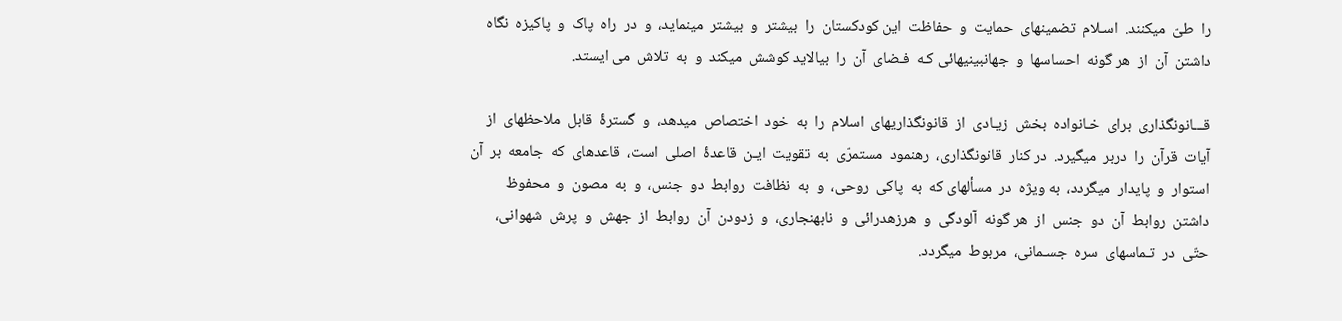را  طیّ  میکنند.  اسـلام  تضمینهای  حمایت  و  حفاظت  این کودکستان  را  بیشتر  و  بیشتر  مینماید،  و  در  راه  پاک  و  پاکیزه  نگاه  داشتن  آن  از  هر گونه  احساسها  و  جهانبینیهائی کـه  فـضای  آن  را  بیالاید کوشش  میکند  و  به  تلاش  می ایستد.

قـــانونگذاری  برای  خـانواده  بخش  زیـادی  از  قانونگذاریهای  اسلام  را  به  خود  اختصاص  میدهد،  و  گسترۀ  قابل  ملاحظهای  از آیات  قرآن  را  دربر  میگیرد.  در کنار  قانونگذاری،  رهنمود  مستمرّی  به  تقویت  ایـن  قاعدۀ  اصلی  است،  قاعدهای  که  جامعه  بر  آن  استوار  و  پایدار  میگردد،  به ویژه  در  مسألهای که  به  پاکی  روحی،  و  به  نظافت  روابط  دو  جنس،  و  به  مصون  و  محفوظ  داشتن  روابط  آن  دو  جنس  از  هر گونه  آلودگی  و  هرزهدرائی  و  نابهنجاری،  و  زدودن  آن  روابط  از  جهش  و  پرش  شهوانی،  حتّی  در  تـماسهای  سره  جسـمانی،  مربوط  میگردد.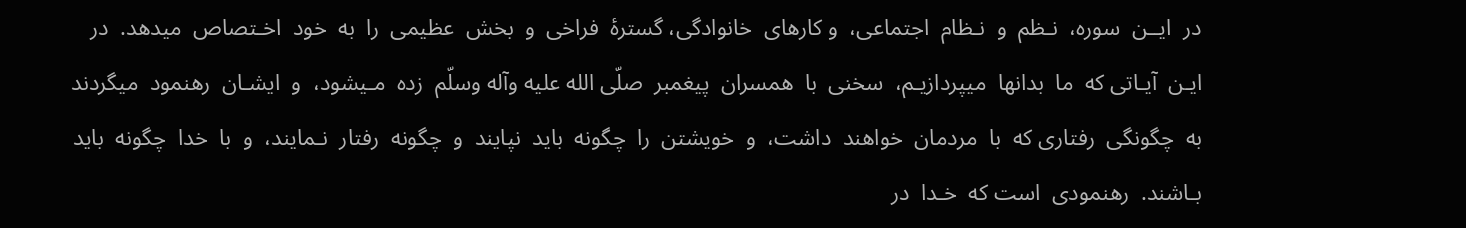در  ایــن  سوره،  نـظم  و  نـظام  اجتماعی،  و کارهای  خانوادگی، گسترۀ  فراخی  و  بخش  عظیمی  را  به  خود  اخـتصاص  میدهد.  در  ایـن  آیـاتی که  ما  بدانها  میپردازیـم،  سخنی  با  همسران  پیغمبر  صلّی الله علیه وآله وسلّم  زده  مـیشود،  و  ایشـان  رهنمود  میگردند  به  چگونگی  رفتاری که  با  مردمان  خواهند  داشت،  و  خویشتن  را  چگونه  باید  نپایند  و  چگونه  رفتار  نـمایند،  و  با  خدا  چگونه  باید  بـاشند.  رهنمودی  است که  خـدا  در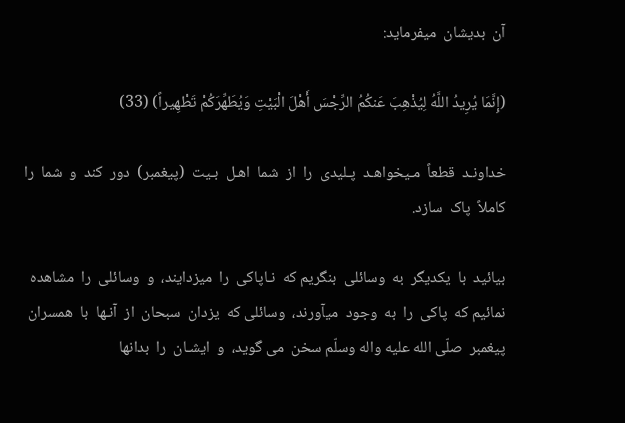آن  بدیشان  میفرماید:

(إِنَّمَا یُرِیدُ اللَّهُ لِیُذْهِبَ عَنکُمُ الرِّجْسَ أَهْلَ الْبَیْتِ وَیُطَهِّرَکُمْ تَطْهِیراً) (33)

خداونـد  قطعاً  مـیخواهـد  پـلیدی  را  از  شما  اهـل  بـیت  (پیغمبر)  دور  کند  و  شما  را  کاملاً  پاک  سازد.

بیائید  با  یکدیگر  به  وسائلی  بنگریم که  نـاپاکی  را  میزدایند،  و  وسائلی  را  مشاهده  نمائیم که  پاکی  را  به  وجود  میآورند،  وسائلی که  یزدان  سبحان  از  آنـها  با  همسران  پیغمبر  صلّی الله علیه واله وسلّم سخن  می گوید،  و  ایشـان  را  بدانها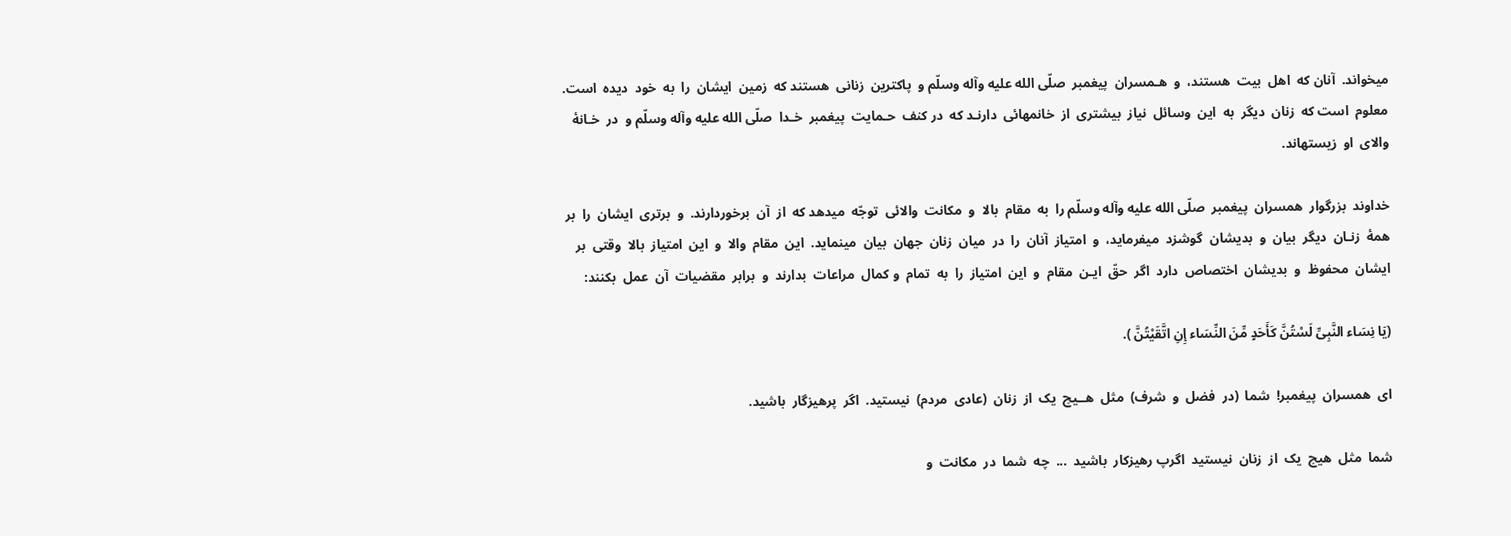میخواند.  آنان که  اهل  بیت  هستند،  و  هـمسران  پیغمبر  صلّی الله علیه وآله وسلّم و  پاکترین  زنانی  هستند که  زمین  ایشان  را  به  خود  دیده  است.  معلوم  است که  زنان  دیگر  به  این  وسائل  نیاز  بیشتری  از  خانمهائی  دارنـد که  در کنف  حـمایت  پیغمبر  خـدا  صلّی الله علیه وآله وسلّم و  در  خـانۀ  والای  او  زیستهاند.

خداوند  بزرگوار  همسران  پیغمبر  صلّی الله علیه وآله وسلّم را  به  مقام  بالا  و  مکانت  والائی  توجّه  میدهد که  از  آن  برخوردارند.  و  برتری  ایشان  را  بر  همۀ  زنـان  دیگر  بیان  و  بدیشان  گوشزد  میفرماید،  و  امتیاز  آنان  را  در  میان  زنان  جهان  بیان  مینماید.  این  مقام  والا  و  این  امتیاز  بالا  وقتی  بر  ایشان  محفوظ  و  بدیشان  اختصاص  دارد  اگر  حقّ  ایـن  مقام  و  این  امتیاز  را  به  تمام  و کمال  مراعات  بدارند  و  برابر  مقضیات  آن  عمل  بکنند:

(یَا نِسَاء النَّبِیِّ لَسْتُنَّ کَأَحَدٍ مِّنَ النِّسَاء إِنِ اتَّقَیْتُنَّ ).

ای  همسران  پیغمبر!  شما  (در  فضل  و  شرف)  مثل  هــیچ  یک  از  زنان  (عادی  مردم)  نیستید.  اگر  پرهیزگار  باشید.

شما  مثل  هیچ  یک  از  زنان  نیستید  اگرپ رهیزکار  باشید  ...  چه  شما  در  مکانت  و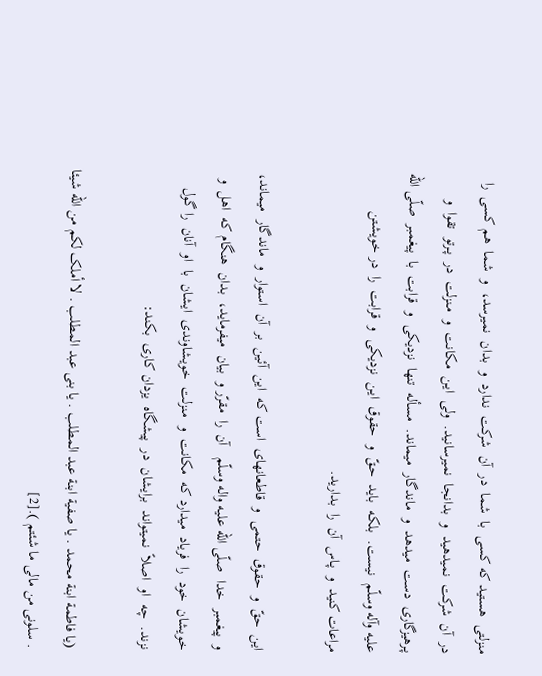منزلتی  هستید که کسی  با  شما  در  آن  شرکت  ندارد  و  بدان  نمیرسد،  و  شما  هم کسی  را  در  آن  شرکت  نمیدهید  و  بدانجا  نمیرسانید.  ولی  ایـن  مکانت  و  مـنزلت  در  پـرتو  تقوا  و  پـرهیزگاری  دست  میدهد  و  ماندگار  میماند.  مسأله  تنها  نزدیکی  و  قرابت  با  پیغمبر  صلّی الله علیه وآله وسلّم  نیست.  بلکه  باید  حـقّ  و  حقوق  ایـن  نزدیکی  و  قرابت  را  در خویشتن  مراعات کنید  و  پـاس  آن  را  بدارید.

این  حقّ  و  حقوق  حتمی  و  قاطعانهای  است که  این  آئین  بر  آن  استوار  و  ماندگار  میماند،  و  پیغمبر  خدا  صلّی الله علیه واله وسلّم   آن  را  مقرّر و  بیان  میفرماید،  بدان  هنگام که  اهل  و  خویشان  خود  را  فریاد  میدارد که  مکانت  و  مـنزلت  خویشاوندی  ایشان  با  او  آنان  را گول  نزند.  چه  او  اصلاً  نمیتواند  برایشان  در  پیشگاه  یزدان کاری  بکند:

(یا فاطمة ابنة محمد . یا صفیة ابنة عبد المطلب . یا بنی عبد المطلب . لا أملک لکم من الله شیئا . سلونی من مالی ما شئتم ).[2]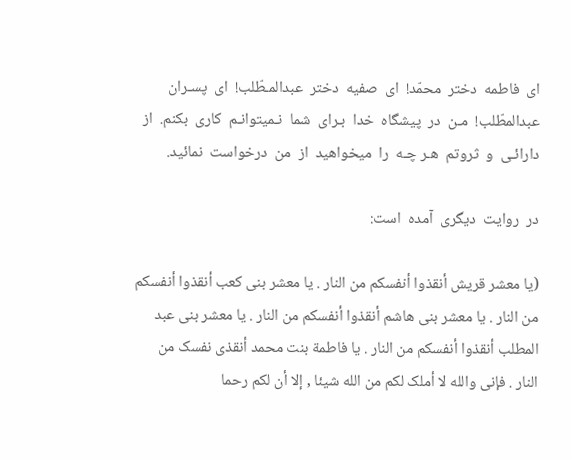ای  فاطمه  دختر  محمّد!  ای  صفیه  دختر  عبدالمـطّلب!  ای  پسـران  عبدالمطّلب!  مـن  در  پیشگاه  خدا  بـرای  شما  نـمیتوانـم  کاری  بکنم.  از  دارائـی  و  ثروتم  هـر چـه  را  میخواهید  از  من  درخواست  نمائید.

در  روایت  دیگری  آمده  است‌:

(یا معشر قریش أنقذوا أنفسکم من النار . یا معشر بنی کعب أنقذوا أنفسکم من النار . یا معشر بنی هاشم أنقذوا أنفسکم من النار . یا معشر بنی عبد المطلب أنقذوا أنفسکم من النار . یا فاطمة بنت محمد أنقذی نفسک من النار . فإنی والله لا أملک لکم من الله شیئا , إلا أن لکم رحما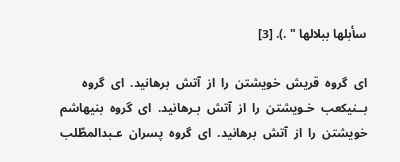سأبلها ببلالها " .). [3]

ای  گروه  قریش  خویشتن  را  از  آتش  برهانید.  ای  گروه  بــنیکعب  خـویشتن  را  از  آتش  بـرهانید.  ای  گروه  بنیهاشم  خویشتن  را  از  آتش  برهانید.  ای  گروه  پسران  عـبدالمطّلب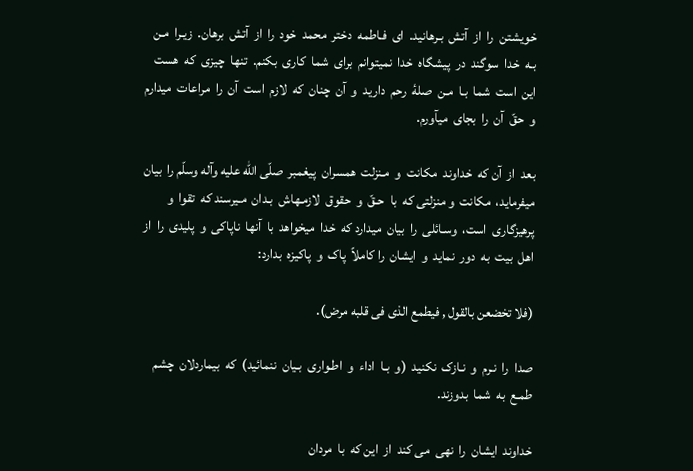خویشتن  را  از  آتش  بـرهانید.  ای  فـاطمه  دختر  محمد  خود  را  از  آتش  برهان.  زیـرا  مـن  بـه  خدا  سوگند  در  پیشگاه  خدا  نمیتوانم  برای  شما  کاری  بکنم.  تنها  چیزی  که  هست  این  است  شما  بـا  مـن  صلۀ  رحم  دارید  و  آن  چنان  که  لازم  است  آن  را  مراعات  میدارم  و  حقّ  آن  را  بجای  میآورم‌.

بعد  از  آن که  خداوند  مکانت  و  مـنزلت  همسران  پیغمبر  صلّی الله علیه وآله وسلّم را  بیان  میفرماید،  مکانت  و منزلتی که  با  حـقّ  و  حقوق  لازمـهاش  بـدان  مـیرسند که  تقوا  و  پرهیزگاری  است،  وسـائلی  را  بیان  میدارد که  خدا  میخواهد  با  آنها  ناپاکی  و  پلیدی  را  از  اهل  بیت  به  دور  نماید  و  ایشان  را کاملاً  پاک  و  پاکیزه  بدارد:

(فلا تخضعن بالقول , فیطمع الذی فی قلبه مرض).

صدا  را  نـرم  و  نـازک  نکنید  (و  بـا  اداء  و  اطـواری  بـیان  ننمائید)  که  بیماردلان  چشم  طمـع  به  شما  بدوزند.

خداوند  ایشان  را  نهی  می کند  از  این که  با  مردان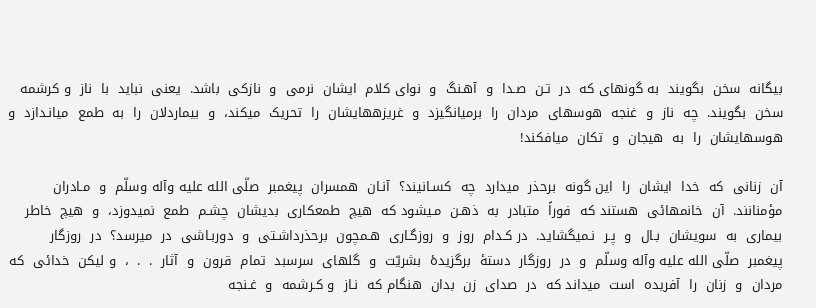بیگانه  سخن  بگویند  به گونهای که  در  تـن  صـدا  و  آهـنگ  و  نوای کلام  ایشان  نرمی  و  نازکی  باشد.  یعنی  نباید  با  ناز  و کرشمه  سخن  بگویند.  چه  ناز  و  غنجه  هوسهای  مردان  را  برمیانگیزد  و  غریزههایشان  را  تحریک  میکند،  و  بیماردلان  را  به  طمع  میانـدازد  و  هوسهایشان  را  به  هیجان  و  تکان  میافکند!

آن  زنانی  که  خدا  ایشان  را  این گونه  برحذر  میدارد  چه  کسـانیند؟  آنـان  همسران  پیغمبر  صلّی الله علیه وآله وسلّم  و  مـادران  مؤمنانند.  آن  خانمهائی  هستند که  فوراً  متبادر  به  ذهـن  مـیشود که  هیچ  طمعکاری  بدیشان  چشـم  طمع  نمیدوزد،  و  هیچ  خاطر  بیماری  به  سویشان  بـال  و  پـر  نـمیگشاید.  در کـدام  روز  و  روزگـاری  هـمچون  برحذرداشـتی  و  دوربـاشی  در  میرسد؟  در  روزگار  پیغمبر  صلّی الله علیه وآله وسلّم  و  در  روزگار  دستۀ  برگزیدۀ  بشریّت  و  گلهای  سرسبد  تمام  قرون  و  آثار  .  .  ،  و لیکن  خدائی  که  مردان  و  زنان  را  آفریده  است  میداند که  در  صدای  زن  بدان  هنگام که  نـاز  و کـرشمه  و  غـنجه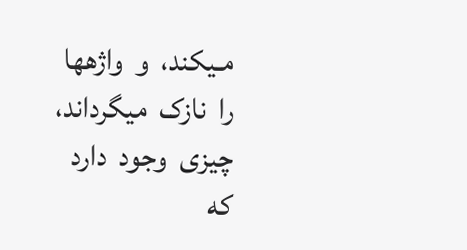مـیکند،  و  واژهها  را  نازک  میگرداند،  چیزی  وجود  دارد  که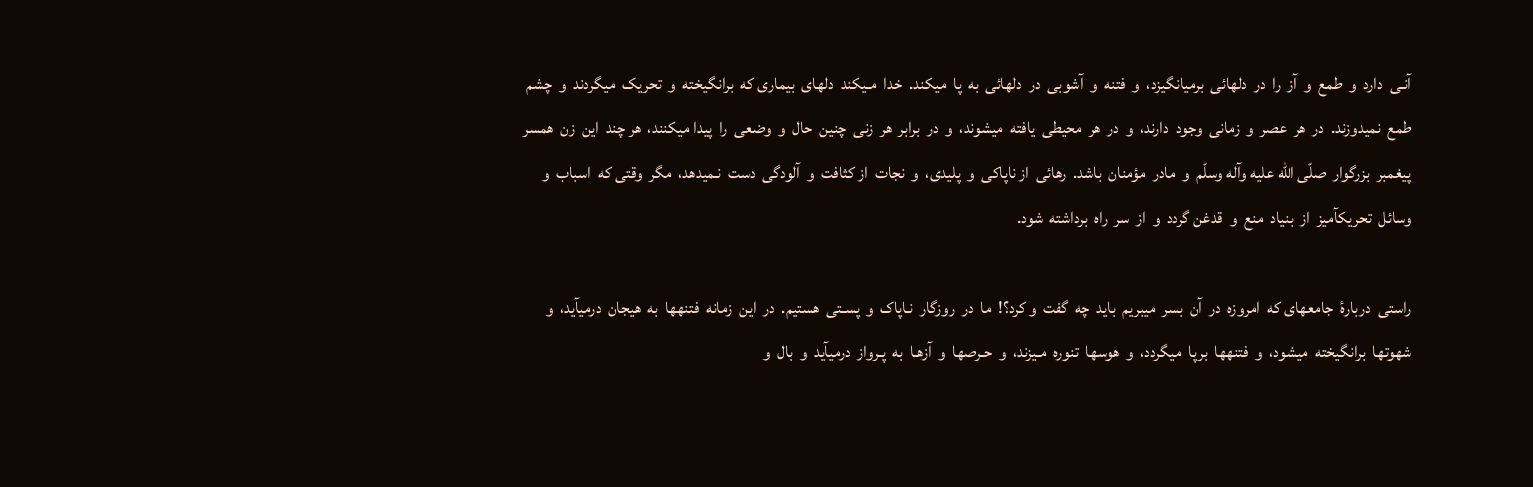آنـی  دارد  و  طمع  و  آز  را  در  دلهائی  برمیانگیزد،  و  فتنه  و  آشوبی  در  دلهائی  به  پا  میکند.  خدا  مـیکند  دلهای  بیماری که  برانگیخته  و  تحریک  میگردند  و  چشم  طمع  نمیدوزند.  در  هر  عصر  و  زمانی  وجود  دارند،  و  در  هر  محیطی  یافته  میشوند،  و  در  برابر  هر  زنی  چنین  حال  و  وضعی  را  پیدا میکنند،  هر چند  این  زن  همسر پیغمبر  بزرگوار  صلّی الله علیه وآله وسلّم  و  مادر  مؤمنان  باشد.  رهائی  از ناپاکی  و  پلیدی،  و  نجات  از کثافت  و  آلودگی  دست  نـمیدهد،  مگر  وقتی که  اسباب  و  وسائل  تحریکآمیز  از  بنیاد  منع  و  قدغن گردد  و  از  سر  راه  برداشته  شود.

راستی  دربارۀ  جامعهای که  امروزه  در  آن  بسر  میبریم  باید  چه  گفت  و کرد؟!  ما  در  روزگار  نـاپاک  و  پسـتی  هستیم.  در  این  زمانه  فتنهها  به  هیجان  درمیآید،  و  شهوتها  برانگیخته  میشود،  و  فتنهها  برپا  میگردد،  و  هوسها  تنوره  مـیزند،  و  حـرصها  و  آزهـا  به  پـرواز  درمیآید  و  بال  و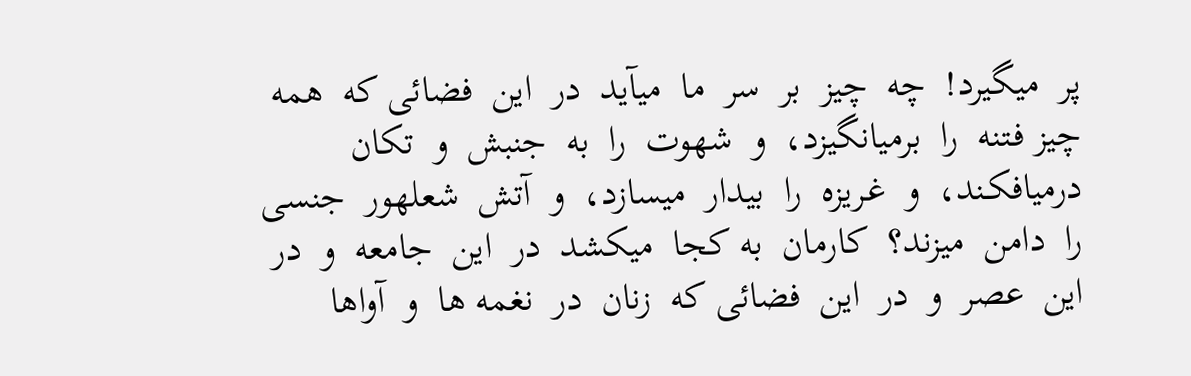پر  میگیرد!  چه  چیز  بر  سر  ما  میآید  در  این  فضائی که  همه  چیز فـتنه  را  برمیانگیزد،  و  شهوت  را  به  جنبش  و  تکان  درمیافکـند،  و  غـریزه  را  بیدار  میسازد،  و  آتش  شعلهور  جنسی  را  دامن  میزند؟  کارمان  به کجا  میکشد  در  این  جامعه  و  در  این  عصر  و  در  این  فضائی که  زنان  در  نغمه ها  و  آواها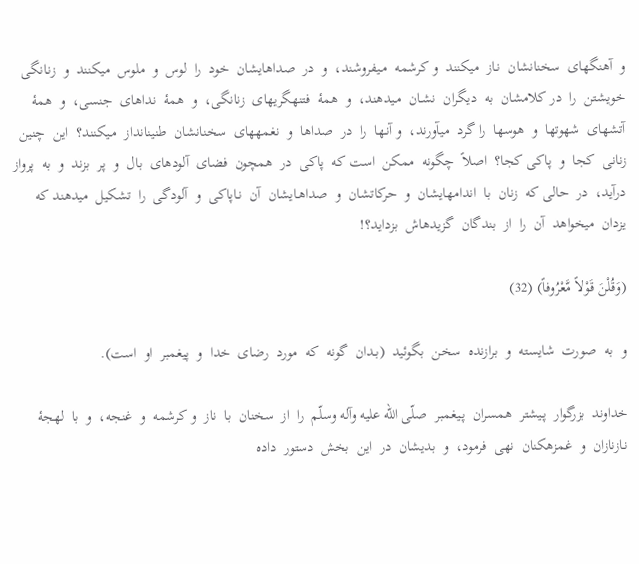و  آهنگهای  سخنانشان  نـاز  میکنند  و کرشمه  مـیفروشند،  و  در  صداهایشان  خود  را  لوس  و  ملوس  میکنند  و  زنـانگی  خویشتن  را  در کلامشان  به  دیگران  نشـان  مـیدهند،  و  همۀ  فتنهگریهای  زنانگی،  و  همۀ  نداهای  جنسی،  و  همۀ  آتشهای  شهوتها  و  هوسها  را گرد  میآورند،  و آنـها  را  در  صداها  و  نغمههای  سخنانشان  طنینانداز  مـیکنند؟  این  چنین  زنانی  کجا  و  پاکی کجا؟  اصلاً  چگونه  ممکن  است که  پاکی  در  همچون  فضای  آلودهای  بال  و  پر  بزند  و  به  پرواز  درآید،  در  حالی که  زنان  با  اندامهایشان  و  حرکاتشان  و  صداهـایشان  آن  نـاپاکی  و  آلودگی  را  تشکیل  میدهند که  یزدان  میخواهد  آن  را  از  بندگان  گزیدهاش  بزداید؟‌!

(وَقُلْنَ قَوْلاً مَّعْرُوفاً) (32)

و  به  صورت  شایسته  و  برازنده  سخن  بگوئید  (بـدان  گونه  که  مورد  رضای  خدا  و  پیغمبر  او  است).

خداوند  بزرگوار  پـیشتر  همسران  پـیغمبر  صلّی الله علیه وآله وسلّم  را  از  سخنان  با  ناز  و کرشمه  و  غنجه،  و  با  لهجۀ  نـازنازان  و  غمزهکنان  نهی  فرمود،  و  بدیشان  در  این  بخش  دستور  داده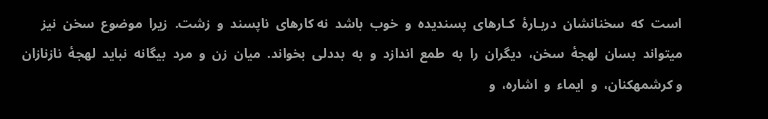است  که  سخنانشان  دربـارۀ  کـارهای  پسندیده  و  خوب  باشد  نه کارهای  ناپسند  و  زشت.  زیرا  موضوع  سخن  نیز  میتواند  بسان  لهجۀ  سخن،  دیگران  را  به  طمع  اندازد  و  به  بددلی  بخواند.  میان  زن  و  مرد  بیگانه  نباید  لهجۀ  نازنازان  و کرشمهکنان،  و  ایماء  و  اشاره،  و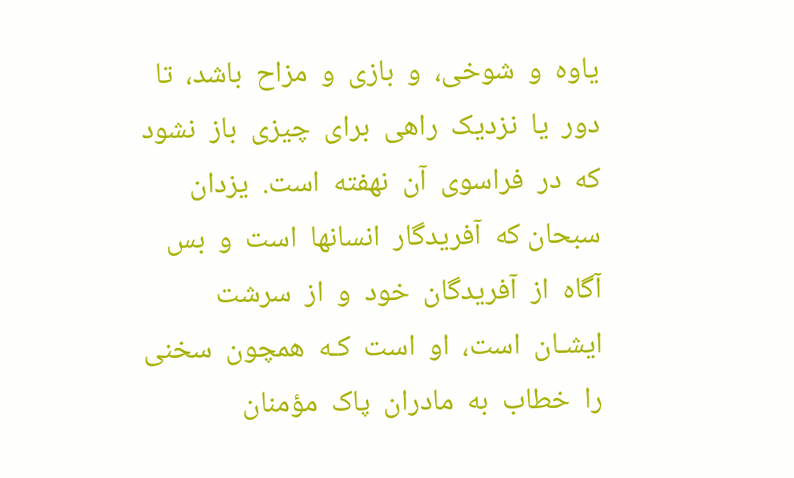یاوه  و  شوخی،  و  بازی  و  مزاح  باشد،  تا  دور  یا  نزدیک  راهی  برای  چیزی  باز  نشود که  در  فراسوی  آن  نهفته  است.  یزدان  سبحان که  آفریدگار  انسانها  است  و  بس  آگاه  از  آفریدگان  خود  و  از  سرشت  ایشـان  است،  او  است  کـه  همچون  سخنی  را  خطاب  به  مادران  پاک  مؤمنان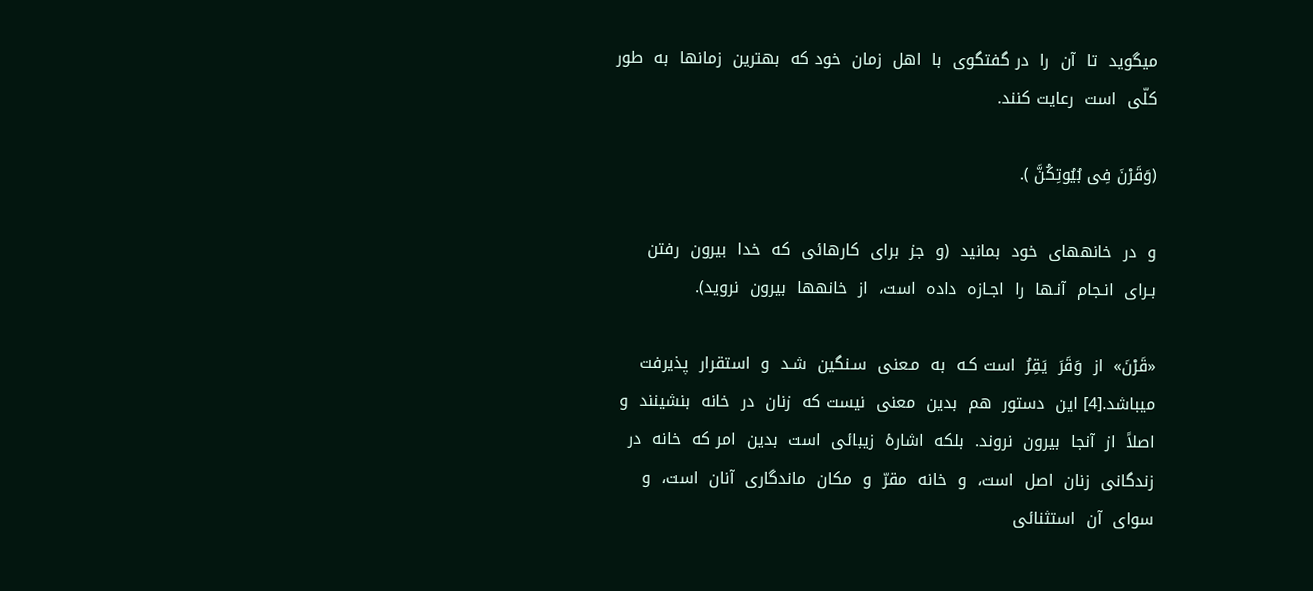میگوید  تا  آن  را  در گفتگوی  با  اهل  زمان  خود که  بهترین  زمانها  به  طور کلّی  است  رعایت کنند.

(وَقَرْنَ فِی بُیُوتِکُنَّ ).

و  در  خانههای  خود  بمانید  (و  جز  برای  کارهائی  که  خدا  بیرون  رفتن  بـرای  انـجام  آنـها  را  اجـازه  داده  است،  از  خانهها  بیرون  نروید).

«قَرْنَ»  از  وَقَرَ  یَقِرُ  است کـه  به  مـعنی  سـنگین  شـد  و  استقرار  پذیرفت  میباشد.[4] این  دستور  هم  بدین  معنی  نیست که  زنان  در  خانه  بنشینند  و  اصلاً  از  آنجا  بیرون  نروند.  بلکه  اشارۀ  زیبائی  است  بدین  امر که  خانه  در  زندگانی  زنان  اصل  است،  و  خانه  مقرّ  و  مکان  ماندگاری  آنان  است،  و  سوای  آن  استثنائی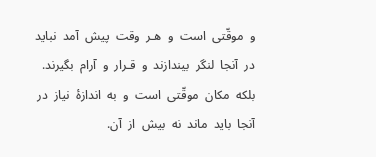و  موقّتی  است  و  هـر  وقت  پیش  آمد  نباید  در  آنجا  لنگر  بیندازند  و  قـرار  و  آرام  بگیرند.  بلکه  مکان  موقّتی  است  و  به  اندازۀ  نیاز  در  آنجا  باید  ماند  نه  بیش  از  آن‌.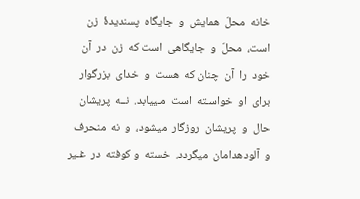خانه  محلّ  همایش  و  جایگاه  پسندیدۀ  زن  است،  محلّ  و  جایگاهی  است که  زن  در  آن  خود  را  آن  چنان که  هست  و  خدای  بزرگوار  برای  او  خواسـته  است  مـییابد.  نــه  پریشان  حال  و  پریشان  روزگار  میشود،  و  نه  منحرف  و  آلودهدامان  میگردد.  خسته  و کوفته  در  غـیر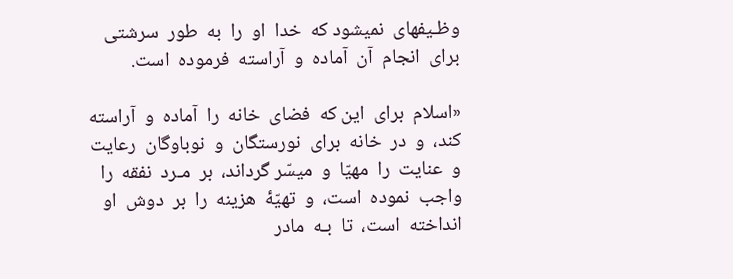وظـیفهای  نمیشود که  خدا  او  را  به  طور  سرشتی  برای  انجام  آن  آماده  و  آراسته  فرموده  است‌.

«اسلام  برای  این که  فضای  خانه  را  آماده  و  آراسته کند،  و  در  خانه  برای  نورستگان  و  نوباوگان  رعایت  و  عنایت  را  مهیّا  و  میسّر گرداند،  بر  مـرد  نفقه  را  واجب  نموده  است،  و  تهیّۀ  هزینه  را  بر  دوش  او  انداخته  است،  تا  بـه  مادر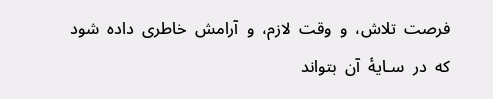فرصت  تلاش،  و  وقت  لازم،  و  آرامش  خاطری  داده  شود که  در  سـایۀ  آن  بتواند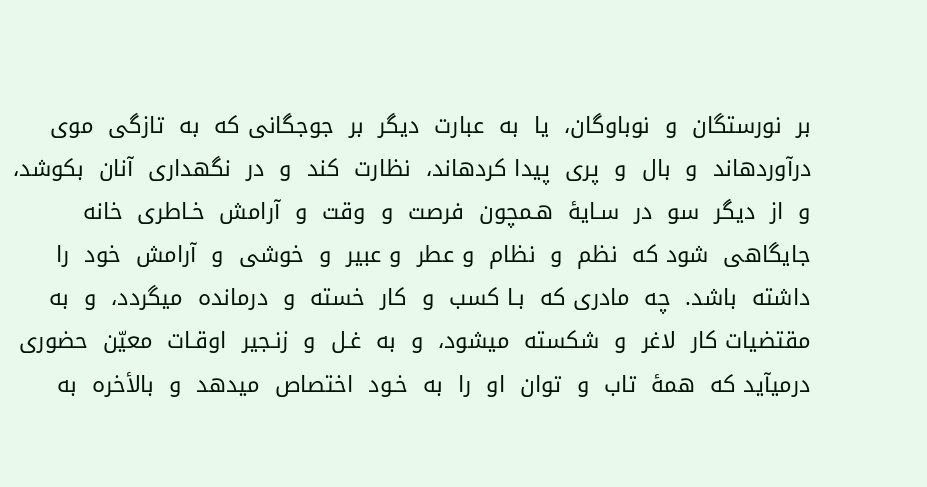بر  نورستگان  و  نوباوگان،  یا  به  عبارت  دیگر  بر  جوجگانی که  به  تازگی  موی  درآوردهاند  و  بال  و  پری  پیدا کردهاند،  نظارت  کند  و  در  نگهداری  آنان  بکوشد،  و  از  دیگر  سو  در  سـایۀ  هـمچون  فرصت  و  وقت  و  آرامش  خـاطری  خانه  جایگاهی  شود که  نظم  و  نظام  و عطر  و عبیر  و  خوشی  و  آرامش  خود  را  داشته  باشد.  چه  مادری که  بـا کسب  و  کار  خسته  و  درمانده  میگردد،  و  به  مقتضیات کار  لاغر  و  شکسته  میشود،  و  به  غـل  و  زنـجیر  اوقـات  معیّن  حضوری  درمیآید که  همۀ  تاب  و  توان  او  را  به  خـود  اختصاص  میدهد  و  بالأخره  به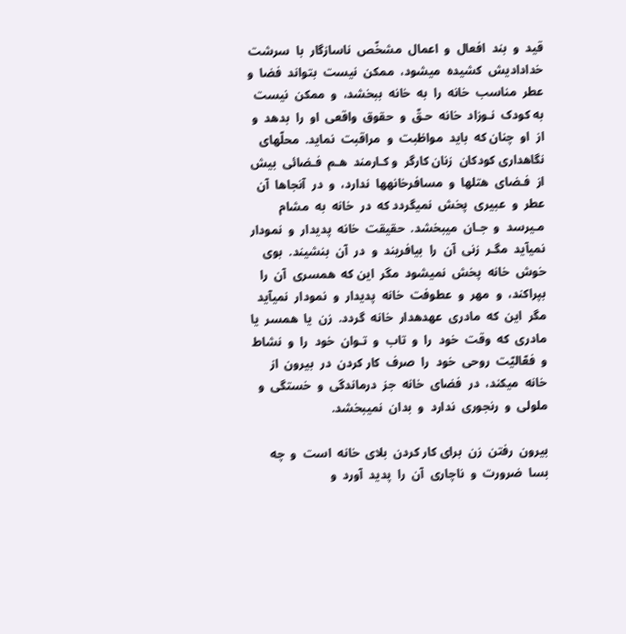قید  و  بند  افعال  و  اعمال  مشخّص  ناسازگار  با  سرشت  خدادادیش  کشیده  میشود،  ممکن  نیست  بتواند  فضا  و  عطر  مناسب  خانه  را  به  خانه  ببخشد،  و  ممکن  نیست  به کودک  نـوزاد  خانه  حـقّ  و  حقوق  واقعی  او  را  بدهد  و  از  او  چنان که  باید  مواظبت  و  مراقبت  نماید.  محلّهای  نگاهداری کودکان  زنان کارگر  و کـارمند  هـم  فـضائی  بیش  از  فـضای  هتلها  و  مسافرخانهها  ندارد،  و  در  آنجاها  آن  عطر  و  عبیری  پخش  نمیگردد که  در  خانه  به  مشام  مـیرسد  و  جـان  میبخشد.  حقیقت  خانه  پدیدار  و  نمودار  نمیآید  مگـر  زنی  آن  را  بیافریند  و  در  آن  بنشیند.  بوی  خوش  خانه  پخش  نمیشود  مگر  این که  همسری  آن  را  بپراکند،  و  مهر  و  عطوفت  خانه  پدیدار  و  نمودار  نمیآید  مگر  این  که  مادری  عهدهدار  خانه  گردد.  زن  یا  همسر  یا  مادری  که  وقت  خود  را  و  تاب  و  تـوان  خود  را  و  نشاط  و  فعّالیّت  روحی  خود  را  صرف  کار کردن  در  بیرون  از  خانه  میکند،  در  فضای  خانه  جز  درماندگی  و  خستگی  و  ملولی  و  رنجوری  ندارد  و  بدان  نمیبخشد.

بیرون  رفتن  زن  برای کار کردن  بلای  خانه  است  و  چه  بسا  ضرورت  و  ناچاری  آن  را  پدید  آورد  و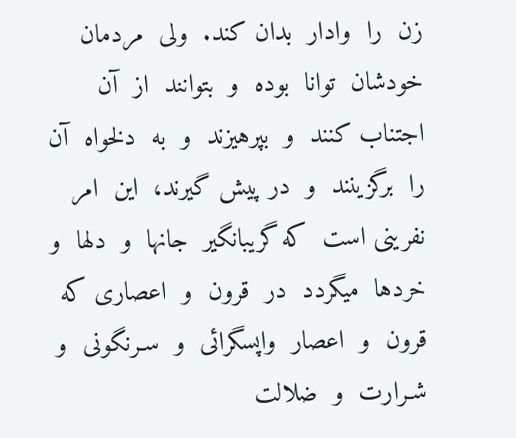زن  را  وادار  بدان کند.  ولی  مردمان  خودشان  توانا  بوده  و  بتوانند  از  آن  اجتناب کنند  و  بپرهیزند  و  به  دلخواه  آن  را  برگزینند  و  در پیش گیرند،  این  امر  نفرینی است  که گریبانگیر  جانها  و  دلها  و  خردها  میگردد  در  قرون  و  اعصاری که  قرون  و  اعصار  واپسگرائی  و  سـرنگونی  و  شـرارت  و  ضلالت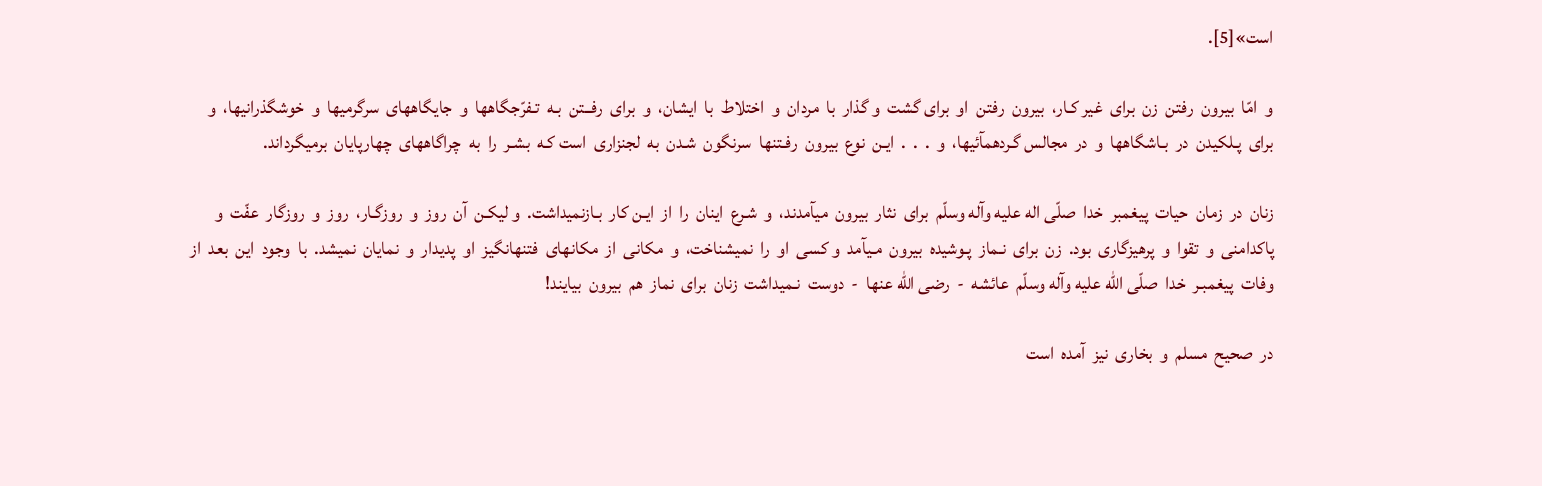است»[5].

و  امّا  بیرون  رفتن  زن  برای  غیر کـار،  بیرون  رفتن  او  برای گشت  و گذار  با  مردان  و  اختلاط  با  ایشان،  و  برای  رفــتن  بـه  تـفرّجگاهها  و  جایگاههای  سرگرمیها  و  خوشگذرانیها،  و  برای  پـلکیدن  در  بـاشگاهها  و  در  مجالس گـردهمآئیها،  و  .  .  .  ایـن  نوع  بیرون  رفـتنها  سرنگون  شـدن  به  لجنزاری  است کـه  بشـر  را  به  چراگاههای  چهارپایان  برمیگرداند.

زنان  در  زمان  حیات  پیغمبر  خدا  صلّی اله علیه وآله وسلّم  برای  نثار  بیرون  میآمدند،  و  شـرع  اینان  را  از  ایـن کار  بـازنمیداشت.  و لیکـن  آن  روز  و  روزگـار،  روز  و  روزگار  عفّت  و  پاکدامنی  و  تقوا  و  پرهیزگاری  بود.  زن  برای  نـماز  پـوشیده  بیرون  مـیآمد  و کسی  او  را  نمیشناخت،  و  مکانی  از  مکانهای  فتنهانگیز  او  پدیدار  و  نمایان  نمیشد.  با  وجود  این  بعد  از  وفات  پیغمبـر  خدا  صلّی الله علیه وآله وسلّم  عائشه  -  رضی الله عنها  -  دوست  نـمیداشت  زنان  برای  نماز  هم  بیرون  بیایند!

در  صحیح  مسلم  و  بخاری  نیز  آمده  است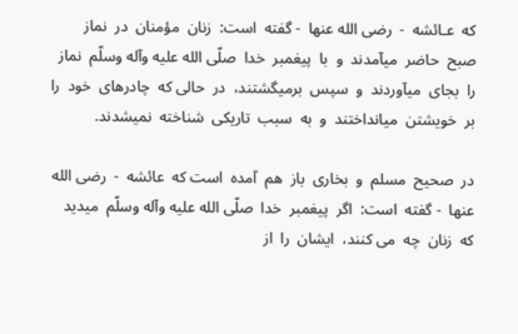که  عـائشه  -  رضی الله عنها  - گفته  است:  زنان  مؤمنان  در  نماز  صبح  حاضر  میآمدند  و  با  پیغمبر  خدا  صلّی الله علیه وآله وسلّم  نماز  را  بجای  میآوردند  و  سپس  برمیگشتند،  در  حالی که  چادرهای  خود  را  بر  خویشتن  میانداختند  و  به  سبب  تاریکی  شناخته  نمیشدند.

در  صحیح  مسلم  و  بخاری  باز  هم  آمده  است که  عائشه  -  رضی الله عنها  - گفته  است:  اگر  پیغمبر  خدا  صلّی الله علیه وآله وسلّم  میدید  که  زنان  چه  می کنند،  ایشان  را  از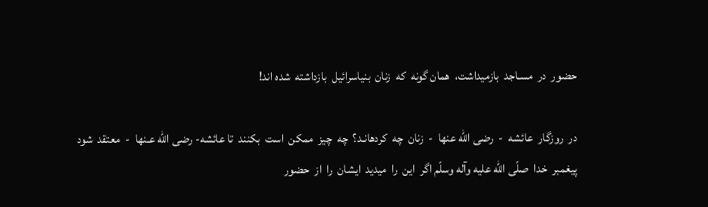حضور  در  مسـاجد  بازمیداشت،  همان گونه  که  زنان  بنیاسرائیل  بازداشته  شده اند!

در  روزگار  عائشه  -  رضی الله عنها  -  زنان  چه  کردهانـد؟  چه  چیز  ممکن  است  بکنند  تا عائشه- رضی الله عـنها  -  معتقد  شود  پیغمبر  خدا  صلّی الله علیه وآله وسلّم اگر  این  را  میدید  ایشان  را  از  حضور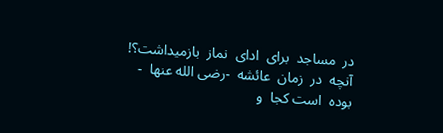در  مساجد  برای  ادای  نماز  بازمیداشت؟!  آنچه  در  زمان  عائشه  -رضی الله عنها  -  بوده  است کجا  و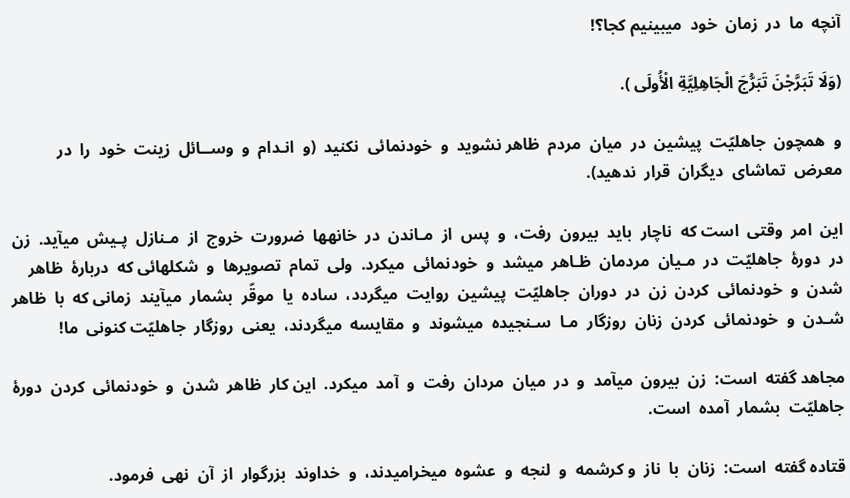آنچه  ما  در  زمان  خود  میبینیم کجا؟‌!

(وَلَا تَبَرَّجْنَ تَبَرُّجَ الْجَاهِلِیَّةِ الْأُولَى ).

و  همچون  جاهلیّت  پیشین  در  میان  مردم  ظاهر نشوید  و  خودنمائی  نکنید  (و  انـدام  و  وســائل  زینت  خود  را  در  معرض  تماشای  دیگران  قرار  ندهید).

این  امر  وقتی  است که  ناچار  باید  بیرون  رفت،  و  پس  از  مـاندن  در  خانهها  ضرورت  خروج  از  مـنازل  پـیش  میآید.  زن  در  دورۀ  جاهلیّت  در  مـیان  مردمان  ظـاهر  میشد  و  خودنمائی  میکرد.  ولی  تمام  تصویرها  و  شکلهائی که  دربارۀ  ظاهر  شدن  و  خودنمائی  کردن  زن  در  دوران  جاهلیّت  پیشین  روایت  میگردد،  ساده  یا  موقّر  بشمار  میآیند  زمانی که  با  ظاهر  شـدن  و  خودنمائی  کردن  زنان  روزگار  مـا  سـنجیده  میشوند  و  مقایسه  میگردند،  یعنی  روزگار  جاهلیّت کنونی  ما!

مجاهد گفته  است:  زن  بیرون  میآمد  و  در  میان  مردان  رفت  و  آمد  میکرد.  این کار  ظاهر  شدن  و  خودنمائی  کردن  دورۀ  جاهلیّت  بشمار  آمده  است‌.

قتاده گفته  است:  زنان  با  ناز  و کرشمه  و  لنجه  و  عشوه  میخرامیدند،  و  خداوند  بزرگوار  از  آن  نهی  فرمود.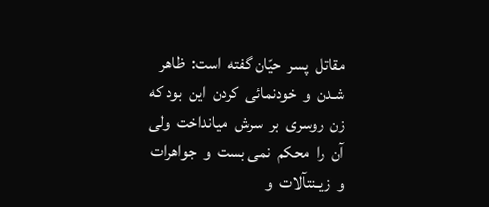مقاتل  پسر  حیّان گفته  است:  ظاهر  شـدن  و  خودنمائی  کردن  این  بود که  زن  روسری  بر  سرش  میانداخت  ولی  آن  را  محکم  نمی بست  و  جواهرات  و  زیـنتآلات  و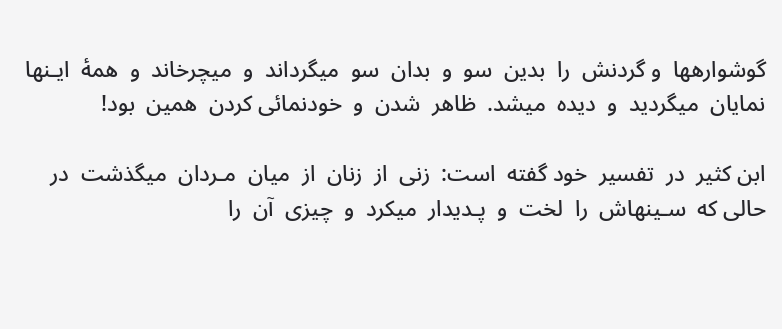گوشوارهها  و گردنش  را  بدین  سو  و  بدان  سو  میگرداند  و  میچرخاند  و  همۀ  ایـنها  نمایان  میگردید  و  دیده  میشد.  ظاهر  شدن  و  خودنمائی کردن  همین  بود!

ابن کثیر  در  تفسیر  خود گفته  است:  زنی  از  زنان  از  میان  مـردان  میگذشت  در  حالی که  سـینهاش  را  لخت  و  پـدیدار  میکرد  و  چیزی  آن  را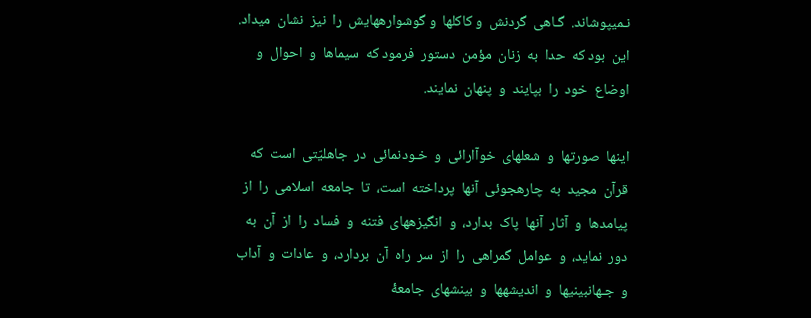نـمیپوشاند.  گـاهی  گردنش  و کاکلها  و گوشوارههایش  را  نیز  نشان  میداد.  این  بود که  حدا  به  زنان  مؤمن  دستور  فرمود که  سیماها  و  احوال  و  اوضاع  خود  را  بپایند  و  پنهان  نمایند.

اینها  صورتها  و  شعلهای  خوآارائی  و  خـودنمائی  در  جاهلیّتی  است  که  قرآن  مجید  به  چارهجوئی  آنها  پرداخته  است،  تا  جامعه  اسلامی  را  از  پیامدها  و  آثار  آنها  پاک  بدارد،  و  انگیزههای  فتنه  و  فساد  را  از  آن  به  دور  نماید،  و  عوامل  گمراهی  را  از  سر  راه  آن  بردارد،  و  عادات  و  آداب  و  جـهانبینیها  و  اندیشهها  و  بینشهای  جامعۀ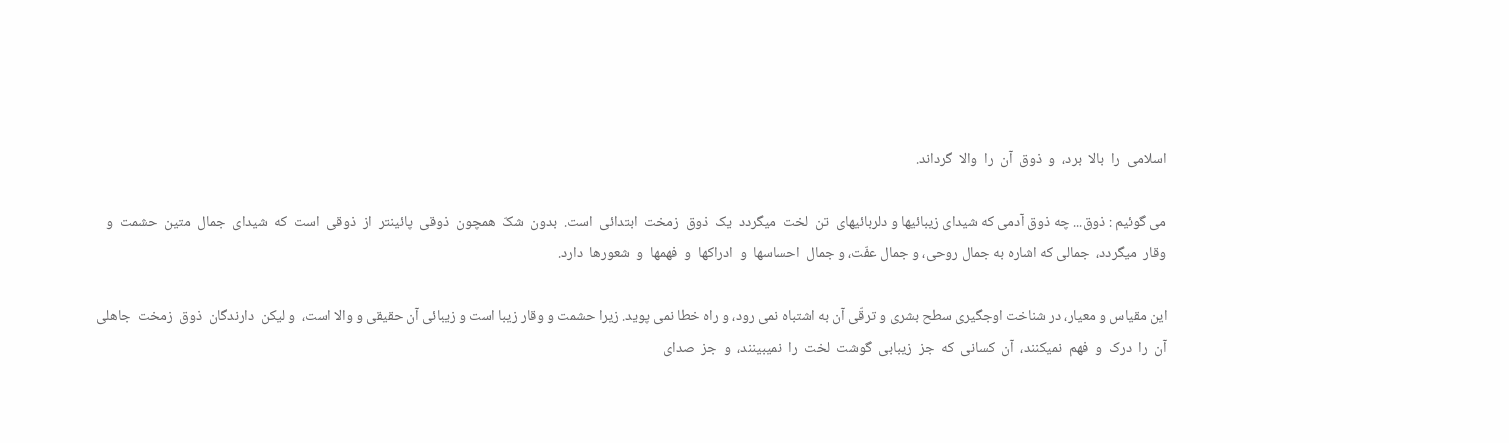اسلامی  را  بالا  برد،  و  ذوق  آن  را  والا  گرداند.

می گوئیم : ذوق... چه ذوق آدمی که شیدای زیبائیها و دلربائیهای  تن  لخت  میگردد  یک  ذوق  زمخت  ابتدائی  است.  بدون  شکّ  همچون  ذوقی  پائینتر  از  ذوقی  است  که  شیدای  جمال  متین  حشمت  و  وقار  میگردد،  جمالی که اشاره به جمال روحی، و جمال عفّت، و جمال  احساسها  و  ادراکها  و  فهمها  و  شعورها  دارد.

این مقیاس و معیار، در شناخت اوجگیری سطح بشری و ترقّی آن به اشتباه نمی رود، و راه خطا نمی پوید. زیرا حشمت و وقار زیبا است و زیبائی آن حقیقی و والا است،  و لیکن  دارندگان  ذوق  زمخت  جاهلی  آن  را  درک  و  فهم  نمیکنند،  آن  کسانی  که  جز  زیبابی  گوشت  لخت  را  نمیبینند،  و  جز  صدای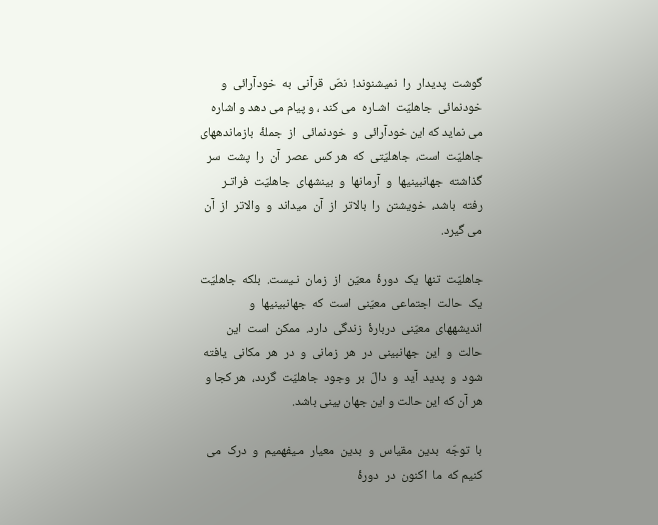گوشت  پدیدار  را  نمیشنوند!  نصّ  قرآنی  به  خودآرائی  و  خودنمائی  جاهلیّت  اشـاره  می کند ، و پیام می دهد و اشاره می نماید که این خودآرائی  و  خودنمائی  از  جملۀ  بازماندههای  جاهلیّت  است،  جاهلیّتی  که  هر کس  عصر  آن  را  پشت  سر  گذاشته  جهانبینیها  و  آرمانها  و  بینشهای  جاهلیّت  فراتـر  رفته  باشد،  خویشتن  را  بالاتر  از  آن  میداند  و  والاتر  از  آن می گیرد.

جاهلیّت  تنها  یک  دورۀ  معیّن  از  زمان  نـیست.  بلکه  جاهلیّت  یک  حالت  اجتماعی  معیّنی  است  که  جهانبینیها  و  اندیشههای  معیّنی  دربارۀ  زندگی  دارد.  ممکن  است  این  حالت  و  این  جهانبینی  در  هر  زمانی  و  در  هر  مکانی  یافته  شود  و  پدید  آید  و  دالّ  بر  وجود  جاهلیّت  گردد،  هر کجا و هر آن که این حالت و این جهان بینی باشد.

با  توجّه  بدین  مقیاس  و  بدین  معیار  مـیفهمیم  و  درک  می کنیم که  ما  اکنون  در  دورۀ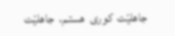جاهلیّت  کوری  هستـم،  جاهلیّت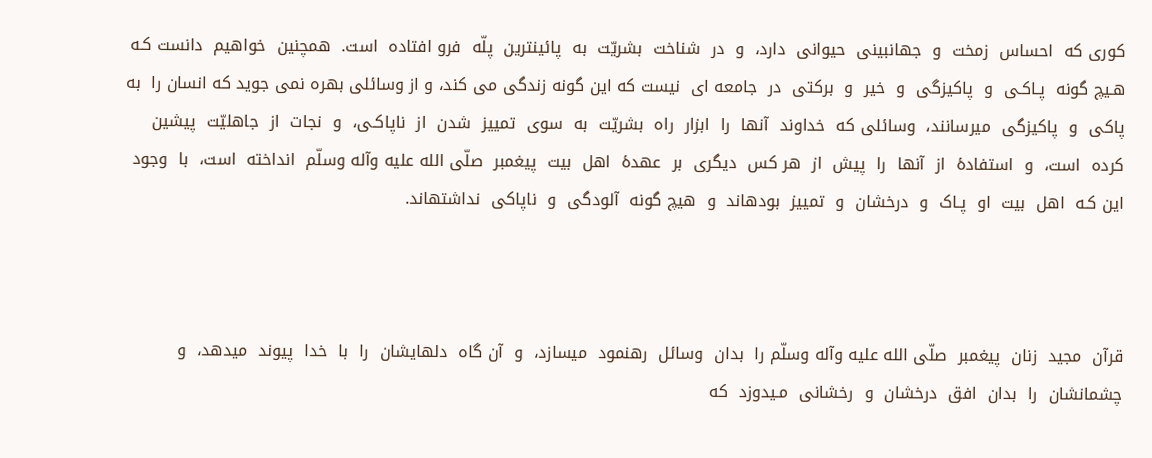کوری که  احساس  زمخت  و  جهانبینی  حیوانی  دارد،  و  در  شناخت  بشریّت  به  پائینترین  پلّه  فرو افتاده  است.  همچنین  خواهیم  دانست کـه  هـیچ گونه  پـاکـی  و  پاکیزگی  و  خیر  و  برکتی  در  جامعه ای  نیست که این گونه زندگی می کند، و از وسائلی بهره نمی جوید که انسان را  به   پاکی  و  پاکیزگی  میرسانند،  وسائلی که  خداوند  آنها  را  ابزار  راه  بشریّت  به  سوی  تمییز  شدن  از  ناپاکـی،  و  نجات  از  جاهلیّت  پیشین کرده  است،  و  استفادۀ  از  آنها  را  پیش  از  هر کس  دیگری  بر  عهدۀ  اهل  بیت  پیغمبر  صلّی الله علیه وآله وسلّم  انداخته  است،  با  وجود  این کـه  اهل  بیت  او  پـاک  و  درخشان  و  تمییز  بودهاند  و  هیچ گونه  آلودگی  و  ناپاکی  نداشتهاند.



قرآن  مجید  زنان  پیغمبر  صلّی الله علیه وآله وسلّم را  بدان  وسائل  رهنمود  میسازد،  و  آن گاه  دلهایشان  را  با  خدا  پیوند  میدهد،  و  چشمانشان  را  بدان  افق  درخشان  و  رخشانی  مـیدوزد  که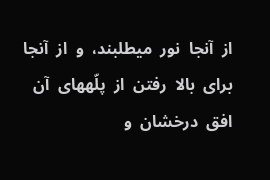از  آنجا  نور  میطلبند،  و  از  آنجا  برای  بالا  رفتن  از  پلّههای  آن  افق  درخشان  و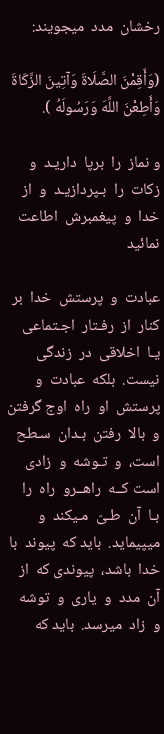رخشان  مدد  میجویند:

(وَأَقِمْنَ الصَّلَاةَ وَآتِینَ الزَّکَاةَ وَأَطِعْنَ اللَّهَ وَرَسُولَهُ ).

و نماز  را  برپا  داریـد  و  زکات  را  بـپردازیـد  و  از  خدا  و  پیغمبرش  اطاعت  نمائید

عبادت  و  پرستش  خدا  بر کنار  از  رفـتار  اجـتماعی  یـا  اخلاقی  در  زندگی  نیست.  بلکه  عبادت  و  پرستش  او  راه  اوج گرفتن  و  بالا  رفتن  بـدان  سـطح  است،  و  تـوشه  و  زادی  است کــه  راهــرو  راه  را  بـا  آن  طـیّ  مـیکند  و  میپیماید.  باید که  پیوند  با  خدا  باشد،  پیوندی که  از  آن  مدد  و  یاری  و  توشه  و  زاد  میرسد.  باید که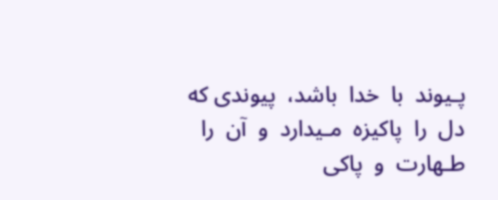پـیوند  با  خدا  باشد،  پیوندی که  دل  را  پاکیزه  مـیدارد  و  آن  را  طـهارت  و  پاکی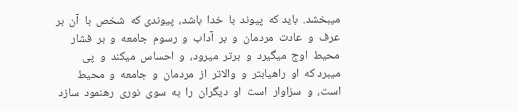میبخشد.  باید که  پیوند  با  خدا  باشد،  پیوندی که  شخص  با  آن  بر  عرف  و  عادت  مردمان  و  بر  آداب  و  رسوم  جامعه  و  بر  فشار  محیط  اوج  میگیرد  و  برتر  میرود،  و  احساس  میکند  و  پی  میبرد که  او  راهیابتر  و  والاتر  از  مردمان  و  جامعه  و  محیط  است،  و  سزاوار  است  او  دیگران  را  به  سوی  نوری  رهنمود  سازد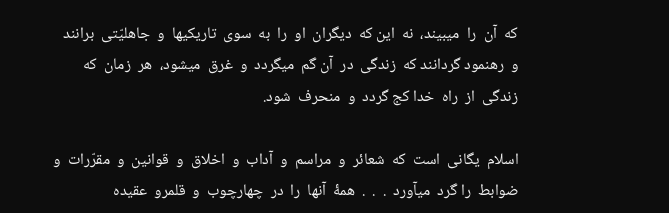که  آن  را  میبیند،  نه  این که  دیگران  او  را  به  سوی  تاریکیها  و  جاهلیّتی  برانند  و  رهنمود گردانند که  زندگی  در  آن گم  میگردد  و  غرق  میشود،  هر  زمان  که  زندگی  از  راه  خدا کج گردد  و  منحرف  شود.

اسلام  یگانی  است  که  شعائر  و  مراسم  و  آداب  و  اخلاق  و  قوانین  و  مقرّرات  و  ضوابط  را گرد  میآورد  .  .  .  همۀ  آنها  را  در  چهارچوب  و  قلمرو  عقیده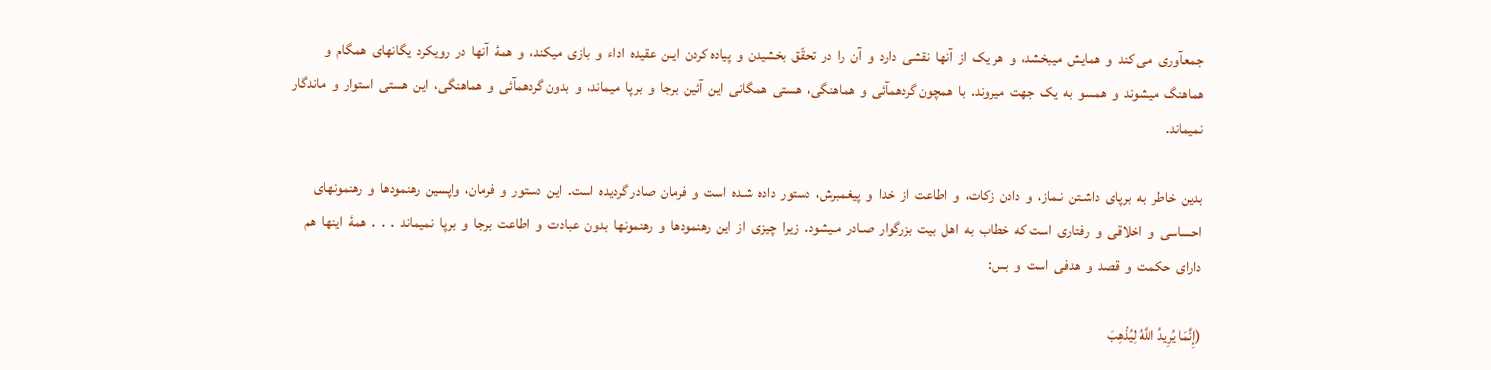جمعآوری  می کند  و  همایش  میبخشد،  و  هر یک  از  آنها  نقشی  دارد  و  آن  را  در  تحقّق  بخشیدن  و  پیاده کردن  ایـن  عقیده  اداء  و  بازی  میکند،  و  همۀ  آنها  در  رویکرد  یگانهای  همگام  و  هماهنگ  میشوند  و  همسو  به  یک  جهت  میروند.  با  همچون گردهمآئی  و  هماهنگی،  هستی  همگانی  این  آئین  برجا  و  برپا  میماند،  و  بدون گردهمآئی  و  هماهنگی،  این  هستی  استوار  و  ماندگار  نمیماند.

بدین  خاطر  به  برپای  داشـتن  نـماز،  و  دادن  زکات،  و  اطاعت  از  خدا  و  پیغمبرش،  دستور  داده  شـده  است  و  فرمان  صادر گردیده  است.  این  دستور  و  فرمان،  واپسین  رهنمودها  و  رهنمونهای  احساسی  و  اخلاقی  و  رفتاری  است که  خطاب  به  اهل  بیت  بزرگوار  صـادر  مـیشود.  زیرا  چیزی  از  این  رهنمودها  و  رهنمونها  بدون  عبادت  و  اطاعت  برجا  و  برپا  نمیماند  .  .  .  همۀ  اینها  هم  دارای  حکمت  و  قصد  و  هدفی  است  و  بس‌:

(إِنَّمَا یُرِیدُ اللَّهُ لِیُذْهِبَ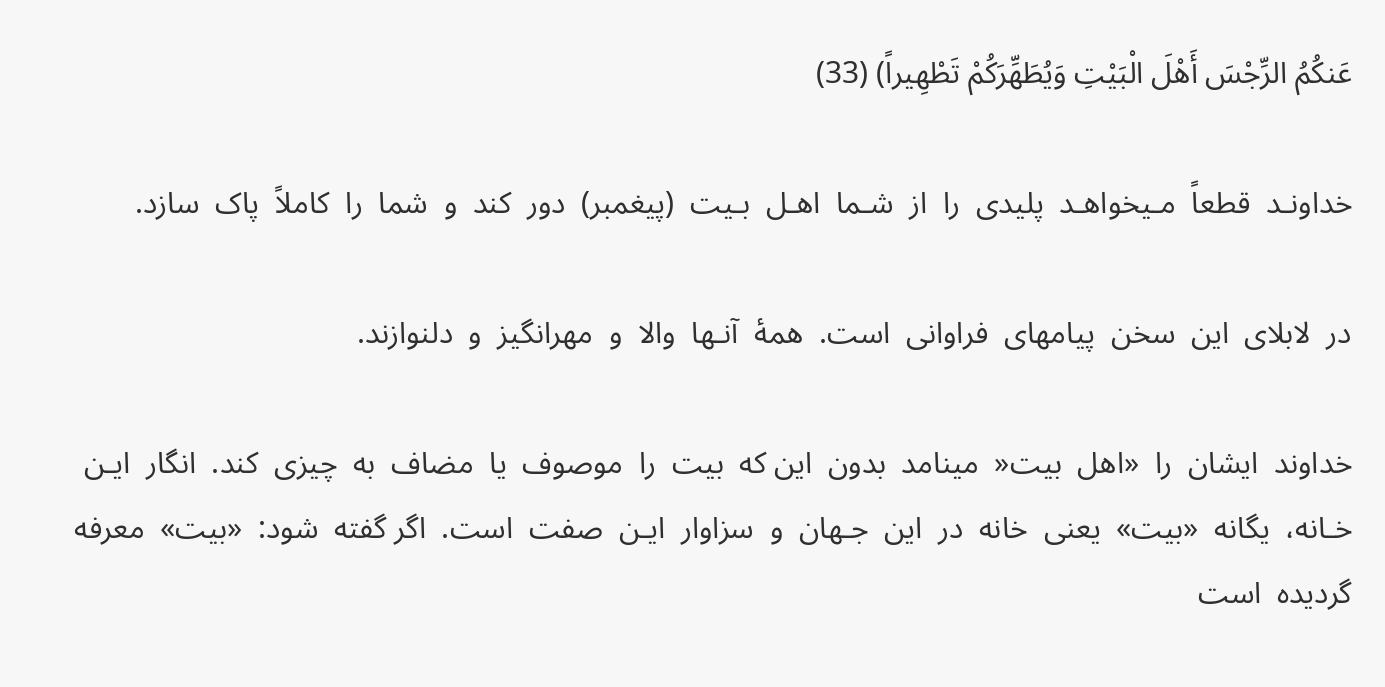عَنکُمُ الرِّجْسَ أَهْلَ الْبَیْتِ وَیُطَهِّرَکُمْ تَطْهِیراً) (33)

خداونـد  قطعاً  مـیخواهـد  پلیدی  را  از  شـما  اهـل  بـیت  (پیغمبر)  دور  کند  و  شما  را  کاملاً  پاک  سازد.

در  لابلای  این  سخن  پیامهای  فراوانی  است.  همۀ  آنـها  والا  و  مهرانگیز  و  دلنوازند.

خداوند  ایشان  را  «اهل  بیت‌‌«  مینامد  بدون  این که  بیت  را  موصوف  یا  مضاف  به  چیزی  کند.  انگار  ایـن  خـانه،  یگانه  «بیت»  یعنی  خانه  در  این  جـهان  و  سزاوار  ایـن  صفت  است.  اگر گفته  شود:  «بیت»  معرفه گردیده  است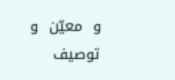و  معیّن  و  توصیف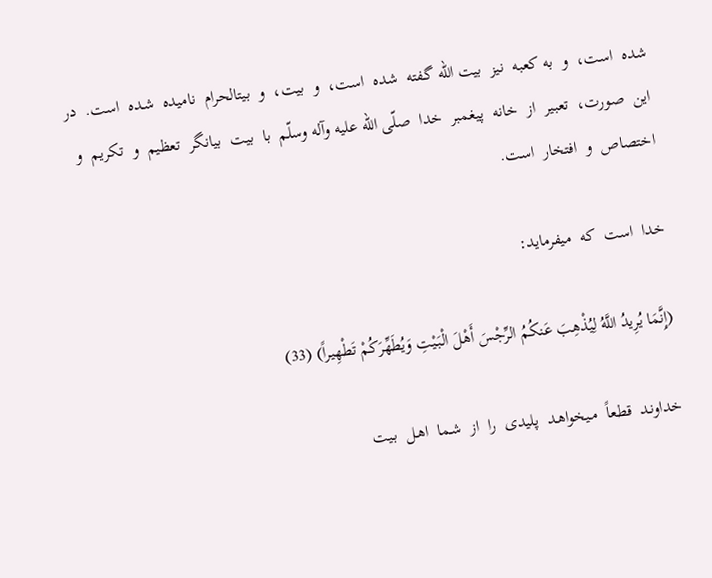شده  است،  و  به کعبه  نیز  بیت الله گـفته  شده  است،  و  بیت،  و  بیتالحرام  نامیده  شـده  است.  در  این  صورت،  تعبیر  از  خانه  پیغمبر  خدا  صلّی الله علیه وآله وسلّم  با  بیت  بیانگر  تعظیم  و  تکریم  و  اختصاص  و  افتخار  است‌.

خدا  است  که  میفرماید:

(إِنَّمَا یُرِیدُ اللَّهُ لِیُذْهِبَ عَنکُمُ الرِّجْسَ أَهْلَ الْبَیْتِ وَیُطَهِّرَکُمْ تَطْهِیراً) (33)

خداونـد  قطعاً  مـیخواهـد  پلیدی  را  از  شـما  اهـل  بـیت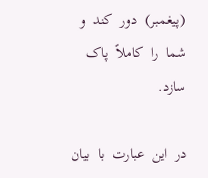(پیغمبر)  دور  کند  و  شما  را  کاملاً  پاک  سازد.

در  این  عبارت  با  بیان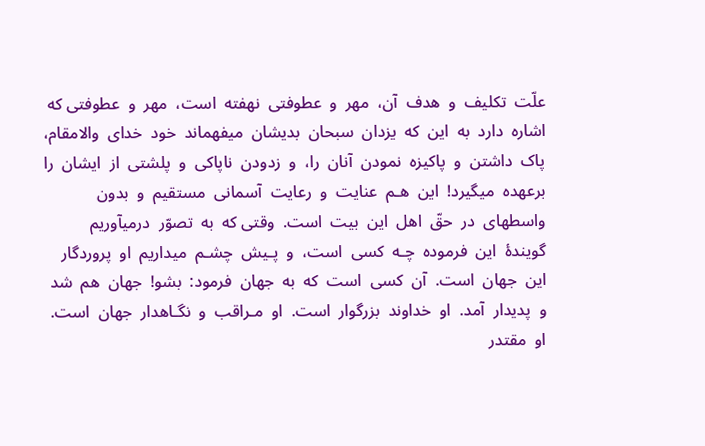علّت  تکلیف  و  هدف  آن،  مهر  و  عطوفتی  نهفته  است،  مهر  و  عطوفتی که  اشاره  دارد  به  این  که  یزدان  سبحان  بدیشان  میفهماند  خود  خدای  والامقام،  پاک  داشتن  و  پاکیزه  نمودن  آنان  را،  و  زدودن  ناپاکی  و  پلشتی  از  ایشان  را  برعهده  میگیرد!  این  هـم  عنایت  و  رعایت  آسمانی  مستقیم  و  بدون  واسطهای  در  حقّ  اهل  این  بیت  است.  وقتی که  به  تصوّر  درمیآوریم  گویندۀ  این  فرموده  چـه  کسی  است،  و  پـیش  چشـم  میداریم  او  پروردگار  این  جهان  است.  آن  کسی  است  که  به  جهان  فرمود:  بشو!  جهان  هم  شد  و  پدیدار  آمد.  او  خداوند  بزرگوار  است.  او  مـراقب  و  نگـاهدار  جهان  است.  او  مقتدر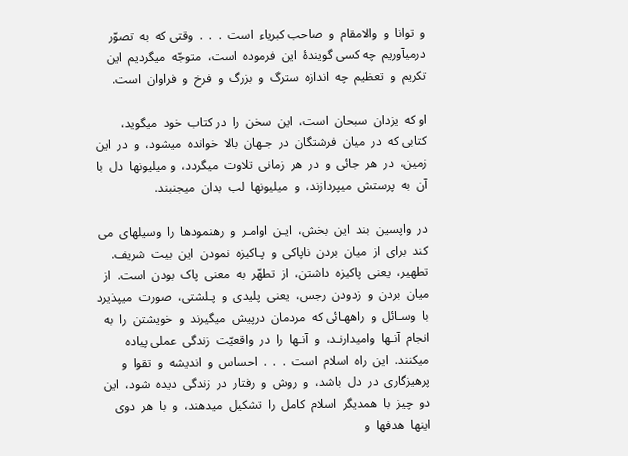و  توانا  و  والامقام  و  صاحب کبریاء  است  .  .  .  وقتی که  به  تصوّر  درمیآوریم  چه کسی گویندۀ  این  فرموده  است،  متوجّه  میگردیم  این  تکریم  و  تعظیم  چه  اندازه  سترگ  و  بزرگ  و  فرخ  و  فراوان  است‌.

او که  یزدان  سبحان  است،  این  سخن  را  در کتاب  خود  میگوید،  کتابی که  در  میان  فرشتگان  در  جـهان  بالا  خوانده  میشود،  و  در  این  زمین،  در  هر  جائی  و  در  هر  زمانی  تلاوت  میگردد،  و میلیونها  دل  با  آن  به  پرستش  میپردازند،  و  میلیونها  لب  بدان  میجنبند.

در  واپسین  بند  این  بخش،  ایـن  اوامـر  و  رهنمودها  را  وسیلهای  می کند  برای  از  میان  بردن  ناپاکی  و  پـاکیزه  نمودن  این  بیت  شریف.  تطهیر،  یعنی  پاکیزه  داشتن،  از  تطهّر  به  معنی  پاک  بودن  است.  از  میان  بردن  و  زدودن  رجس،  یعنی  پلیدی  و  پـلشتی،  صورت  میپذیرد  با  وسـائل  و  راههـائی که  مردمان  درپیش  میگیرند  و  خویشتن  را  به  انجام  آنـها  وامیدارنـد،  و  آنـها  را  در  واقعیّت  زندگی  عملی پیاده میکنند.  این  راه  اسلام  است  .  .  .  احساس  و  اندیشه  و  تقوا  و  پرهیزگاری  در  دل  باشد،  و  روش  و  رفتار  در  زندگی  دیده  شود،  این  دو  چیز  با  همدیگر  اسلام  کامل  را  تشکیل  میدهند،  و  با  هر  دوی  اینها  هدفها  و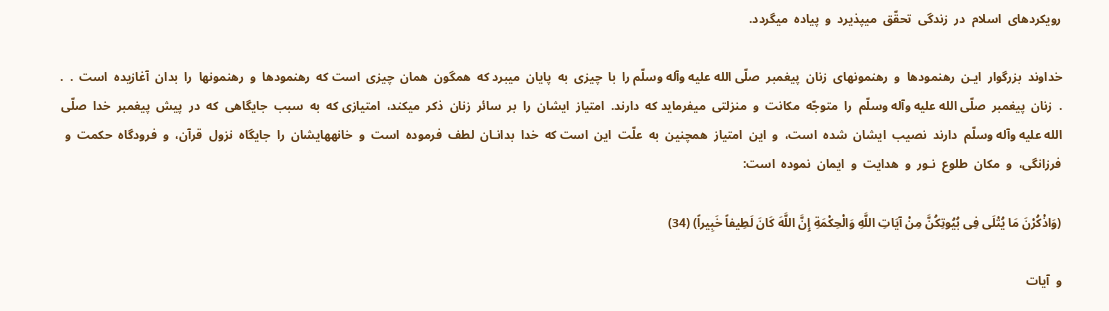رویکردهای  اسلام  در  زندگی  تحقّق  میپذیرد  و  پیاده  میگردد.

خداوند  بزرگوار  ایـن  رهنمودها  و  رهنمونهای  زنان  پیغمبر  صلّی الله علیه وآله وسلّم را  با  چیزی  به  پایان  میبرد که  همگون  همان  چیزی  است که  رهنمودها  و  رهنمونها  را  بدان  آغازیده  است  .  .  .  زنان  پیغمبر  صلّی الله علیه وآله وسلّم  را  متوجّه  مکانت  و  منزلتی  میفرماید که  دارند.  امتیاز  ایشان  را  بر  سائر  زنان  ذکر  میکند،  امتیازی که  به  سبب  جایگاهی  که  در  پیش  پیغمبر  خدا  صلّی الله علیه وآله وسلّم  دارند  نصیب  ایشان  شده  است،  و  این  امتیاز  همچنین  به  علّت  این  است که  خدا  بدانـان  لطف  فرموده  است  و  خانههایشان  را  جایگاه  نزول  قرآن،  و  فرودگاه  حکمت  و  فرزانگی،  و  مکان  طلوع  نـور  و  هدایت  و  ایمان  نموده  است‌:

(وَاذْکُرْنَ مَا یُتْلَى فِی بُیُوتِکُنَّ مِنْ آیَاتِ اللَّهِ وَالْحِکْمَةِ إِنَّ اللَّهَ کَانَ لَطِیفاً خَبِیراً) (34)

و  آیات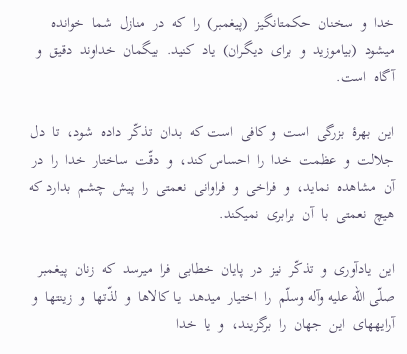خدا  و  سخنان  حکمتانگیز  (پیغمبر)  را  که  در  منازل  شما  خوانده  میشود  (بیاموزید  و  برای  دیگـران)  یاد  کنید.  بیگمان  خداوند  دقیق  و  آگاه  است‌.

این  بهرۀ  بزرگی  است  و کافی  است که  بدان  تذکّر  داده  شود،  تا  دل  جلالت  و  عظمت  خدا  را  احساس کند،  و  دقّت  ساختار  خدا  را  در  آن  مشاهده  نماید،  و  فراخی  و  فراوانی  نعمتی  را  پیش  چشم  بدارد که  هیچ  نعمتی  با  آن  برابری  نمیکند.

این  یادآوری  و  تذکّر  نیز  در  پایان  خطابی  فرا  میرسد  که  زنان  پیغمبر  صلّی الله علیه وآله وسلّم  را  اختیار  میدهد  یـا کالاها  و  لذّتها  و  زینتها  و  آرایههای  این  جهان  را  برگزیـند،  و  یا  خدا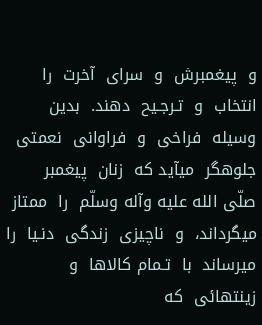و  پیغمبرش  و  سرای  آخرت  را  انتخاب  و  تـرجـیح  دهند.  بدین  وسیله  فراخی  و  فراوانی  نعمتی  جلوهگر  میآید که  زنان  پیغمبر  صلّی الله علیه وآله وسلّم  را  ممتاز  میگرداند،  و  ناچیزی  زندگی  دنـیا  را  میرساند  با  تـمام کالاها  و  زینتهائی  که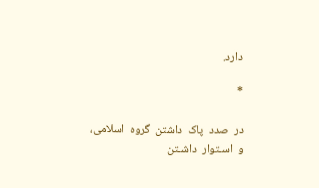دارد.

*

در  صدد  پاک  داشتن  گروه  اسلامی،  و  اسـتوار  داشـتن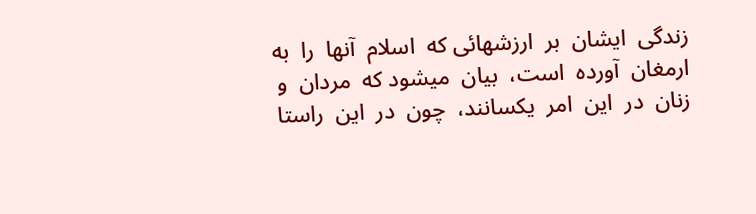زندگی  ایشان  بر  ارزشهائی که  اسلام  آنها  را  به  ارمغان  آورده  است،  بیان  میشود که  مردان  و  زنان  در  این  امر  یکسانند،  چون  در  این  راستا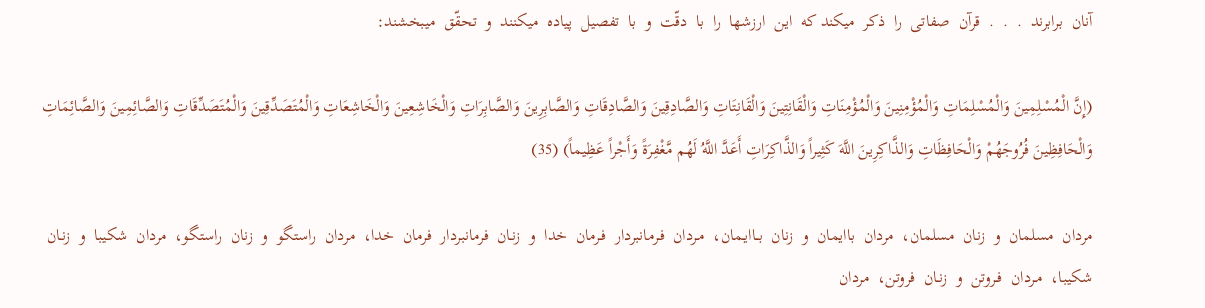آنان  برابرند  .  .  .  قرآن  صفاتی  را  ذکر  میکند که  این  ارزشها  را  با  دقّت  و  با  تفصیل  پیاده  میکنند  و  تحقّق  میبخشند:

(إِنَّ الْمُسْلِمِینَ وَالْمُسْلِمَاتِ وَالْمُؤْمِنِینَ وَالْمُؤْمِنَاتِ وَالْقَانِتِینَ وَالْقَانِتَاتِ وَالصَّادِقِینَ وَالصَّادِقَاتِ وَالصَّابِرِینَ وَالصَّابِرَاتِ وَالْخَاشِعِینَ وَالْخَاشِعَاتِ وَالْمُتَصَدِّقِینَ وَالْمُتَصَدِّقَاتِ وَالصَّائِمِینَ وَالصَّائِمَاتِ وَالْحَافِظِینَ فُرُوجَهُمْ وَالْحَافِظَاتِ وَالذَّاکِرِینَ اللَّهَ کَثِیراً وَالذَّاکِرَاتِ أَعَدَّ اللَّهُ لَهُم مَّغْفِرَةً وَأَجْراً عَظِیماً) (35)

مردان  مسلمان  و  زنان  مسلمان،  مردان  باایمان  و  زنان  بــاایـمان،  مـردان  فـرمانبردار  فـرمان  خدا  و  زنـان  فرمانبردار  فرمان  خدا،  مردان  راستگو  و  زنان  راستگو،  مردان  شکیبا  و  زنـان  شکیبا،  مـردان  فـروتن  و  زنـان  فروتن،  مردان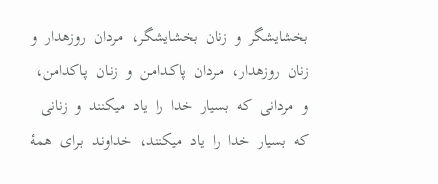بخشایشگر  و  زنان  بخشایشگر،  مـردان  روزهدار  و  زنان  روزهدار،  مـردان  پاکـدامـن  و  زنـان  پـاکدامن،  و  مردانی  که  بسیار  خدا  را  یاد  میکنند  و  زنانی  که  بسیار  خدا  را  یاد  میکنند،  خداونـد  بـرای  همۀ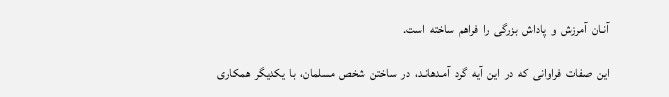آنـان  آمرزش  و  پاداش  بزرگی  را  فراهم  ساخته  است‌.

این  صفات  فراوانی  که  در  این  آیه  گرد  آمـدهانـد،  در  ساختن  شخص  مسلمان،  با  یکدیگر  همکاری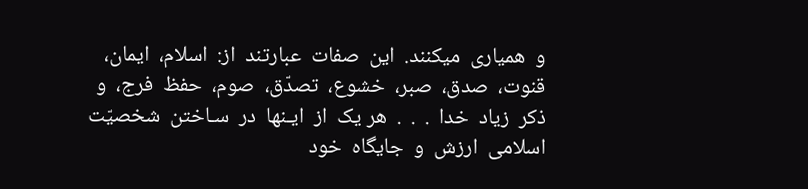و  همیاری  میکنند.  این  صفات  عبارتند  از:  اسلام،  ایمان،  قنوت،  صدق،  صبر،  خشوع،  تصدّق،  صوم،  حفظ  فرج،  و  ذکر  زیاد  خدا  .  .  .  هر یک  از  ایـنها  در  سـاختن  شخصیّت  اسلامی  ارزش  و  جایگاه  خود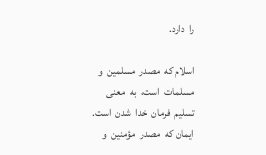را  دارد.

اسلام که  مصدر  مسلمین  و  مسلمات  است،  به  معنی  تسلیم  فرمان  خدا  شدن  است.  ایمان که  مصدر  مؤمنین  و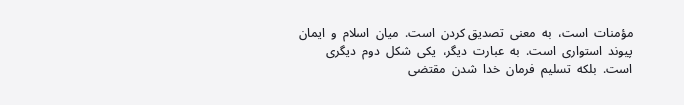مؤمنات  است،  به  معنی  تصدیق کردن  است.  میان  اسلام  و  ایمان  پیوند  استواری  است.  به  عبارت  دیگر،  یکی  شکل  دوم  دیگری  است.  بلکه  تسلیم  فرمان  خدا  شدن  مقتضی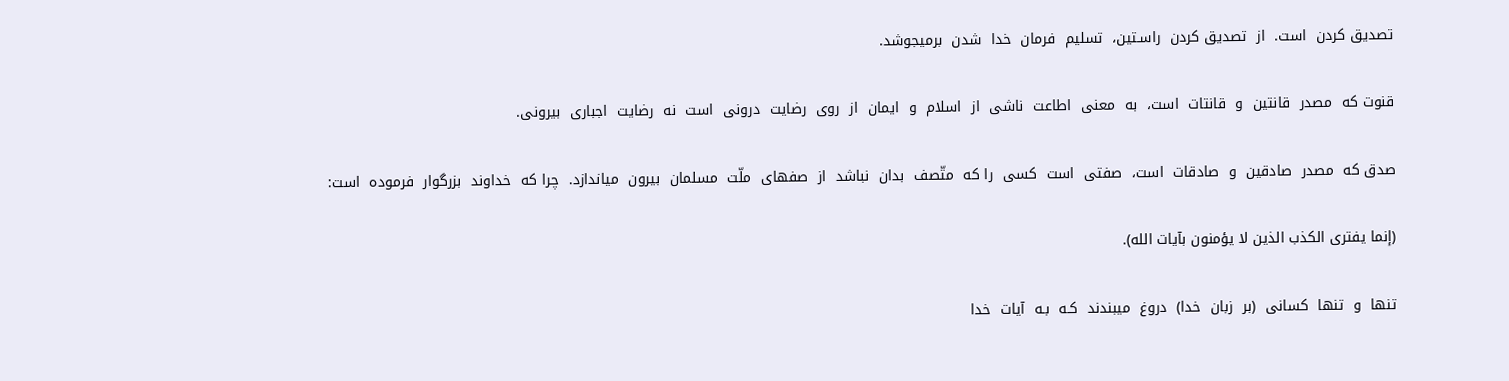تصدیق کردن  است.  از  تصدیق کردن  راسـتین،  تسلیم  فرمان  خدا  شدن  برمیجوشد.

قنوت که  مصدر  قانتین  و  قانتات  است،  به  معنی  اطاعت  ناشی  از  اسلام  و  ایمان  از  روی  رضایت  درونی  است  نه  رضایت  اجباری  بیرونی.

صدق که  مصدر  صادقین  و  صادقات  است،  صفتی  است  کسی  را که  متّصف  بدان  نباشد  از  صفهای  ملّت  مسلمان  بیرون  میاندازد.  چرا که  خداوند  بزرگوار  فرموده  است:

(إنما یفتری الکذب الذین لا یؤمنون بآیات الله).

تنها  و  تنها  کسانی  (بر  زبان  خدا)  دروغ  میبندند  کـه  بـه  آیات  خدا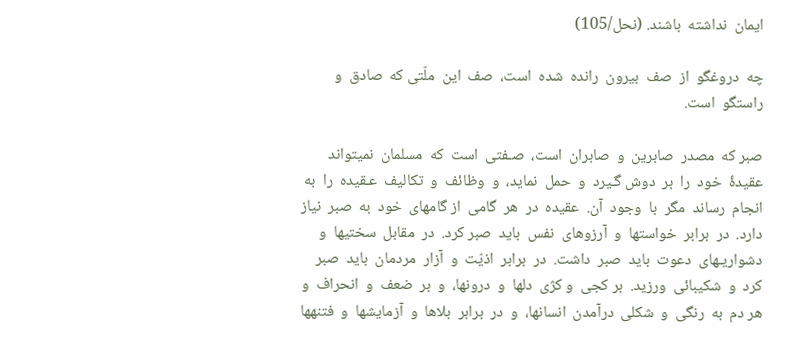ایمان  نداشته  باشند. (نحل/105)

چه  دروغگو  از  صف  بیرون  رانده  شده  است،  صف  این  ملّتی که  صادق  و  راستگو  است‌.

صبر که  مصدر  صابرین  و  صابران  است،  صـفتی  است  که  مسلمان  نمیتواند  عقیدۀ  خود  را  بر  دوش گـیرد  و  حمل  نماید،  و  وظائف  و  تکالیف  عـقیده  را  به  انجام  رساند  مگر  با  وجود  آن.  عقیده  در  هر  گامی  از گامهای  خود  به  صبر  نیاز  دارد.  در  برابر  خواستها  و  آرزوهای  نفس  باید  صبر کرد.  در  مقابل  سختیها  و  دشواریـهای  دعوت  باید  صبر  داشت.  در  برابر  اذیّت  و  آزار  مردمان  باید  صبر کرد  و  شکیبائی  ورزید.  بر کجی  و کژی  دلها  و  درونها،  و  بر  ضعف  و  انحراف  و  هر دم  به  رنگی  و  شکلی  درآمدن  انسانها،  و  در  برابر  بلاها  و  آزمایشها  و  فتنهها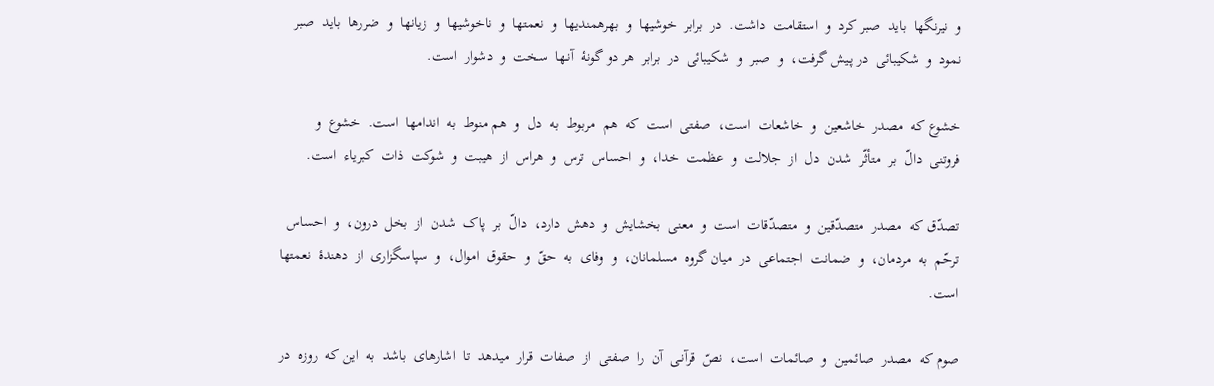و  نیرنگها  باید  صبر کرد  و  استقامت  داشت.  در  برابر  خوشیها  و  بهرهمندیها  و  نعمتها  و  ناخوشیها  و  زیانها  و  ضررها  باید  صبر  نمود  و  شکیبائی  در پـیش گرفت،  و  صبر  و  شکیبائی  در  برابر  هر دو گونۀ  آنـها  سـخت  و  دشوار  است‌.

خشوع که  مصدر  خاشعین  و  خاشعات  است،  صفتی  است  که  هم  مربوط  به  دل  و  هم منوط  به  اندامها  است.  خشوع  و  فروتنی  دالّ  بر  متأثّر  شدن  دل  از  جلالت  و  عظمت  خدا،  و  احساس  ترس  و  هراس  از  هیبت  و  شوکت  ذات  کبریاء  است‌.

تصدّق که  مصدر  متصدّقین  و  متصدّقات  است  و  معنی  بخشایش  و  دهش  دارد،  دالّ  بر  پاک  شدن  از  بخل  درون،  و  احساس  ترحّم  به  مردمان،  و  ضمانت  اجتماعی  در  میان گروه  مسلمانان،  و  وفای  به  حقّ  و  حقوق  اموال،  و  سپاسگزاری  از  دهندۀ  نعمتها  است‌.

صوم که  مصدر  صائمین  و  صائمات  است،  نصّ  قرآنـی  آن  را  صفتی  از  صفات  قرار  میدهد  تا  اشارهای  باشد  به  این که  روزه  در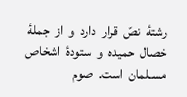رشتۀ  نصّ  قرار  دارد  و  از  جملۀ  خصال  حمیده  و  ستودۀ  اشخاص  مسـلمان  است.  صوم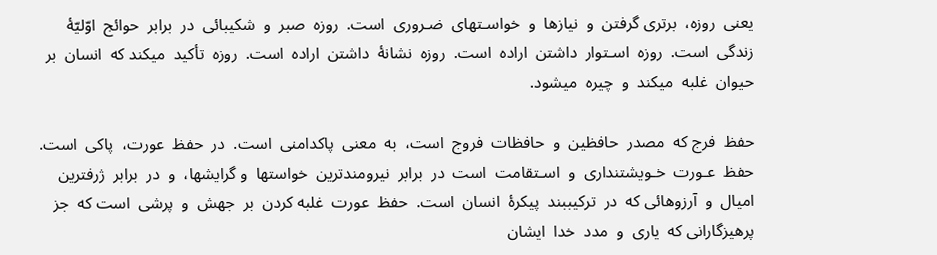یعنی  روزه،  برتری گرفتن  و  نیازها  و  خواسـتهای  ضـروری  است.  روزه  صبر  و  شکیبائی  در  برابر  حوائج  اوّلیّۀ  زندگی  است.  روزه  اسـتوار  داشتن  اراده  است.  روزه  نشانۀ  داشتن  اراده  است.  روزه  تأکید  میکند که  انسان  بر  حیوان  غلبه  میکند  و  چیره  میشود.

حفظ  فرج که  مصدر  حافظین  و  حافظات  فروج  است،  به  معنی  پاکدامنی  است.  در  حفظ  عورت،  پاکی  است.  حفظ  عـورت  خـویشتنداری  و  اسـتقامت  است  در  برابر  نیرومندترین  خواستها  و گرایشها،  و  در  برابر  ژرفترین  امیال  و  آرزوهائی که  در  ترکیببند  پیکرۀ  انسان  است.  حفظ  عورت  غلبه کردن  بر  جهش  و  پرشی  است که  جز  پرهیزگارانی که  یاری  و  مدد  خدا  ایشان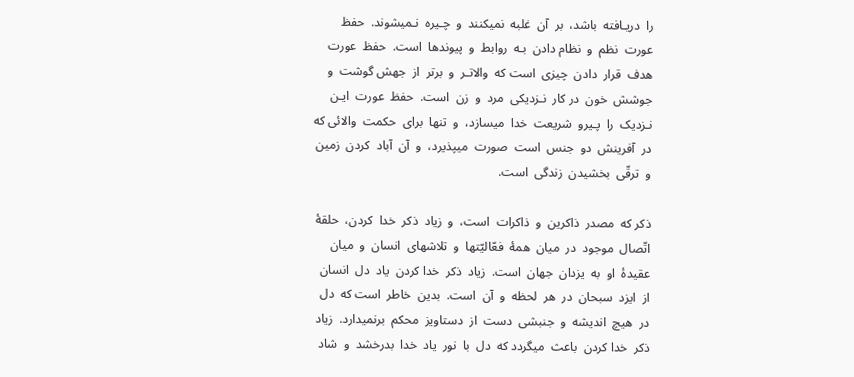را  دریـافته  باشد،  بر  آن  غلبه  نمیکنند  و  چـیره  نـمیشوند.  حفظ  عورت  نظم  و  نظام دادن  بـه  روابط  و  پیوندها  است.  حفظ  عورت  هدف  قرار  دادن  چیزی  است که  والاتـر  و  برتر  از  جهش گوشت  و  جوشش  خون  در کار  نـزدیکی  مرد  و  زن  است.  حفظ  عورت  ایـن  نـزدیک  را  پـیرو  شریعت  خدا  میسازد،  و  تنها  برای  حکمت  والائی که  در  آفرینش  دو  جنس  است  صورت  میپذیرد،  و  آن  آباد  کردن  زمین  و  ترقّی  بخشیدن  زندگی  است‌.

ذکر که  مصدر  ذاکرین  و  ذاکرات  است،  و  زیاد  ذکر  خدا  کردن،  حلقۀ  اتّصال  موجود  در  میان  همۀ  فعّالیّتها  و  تلاشهای  انسان  و  میان  عقیدۀ  او  به  یزدان  جهان  است.  زیاد  ذکر  خدا کردن  یاد  دل  انسان  از  ایزد  سبحان  در  هر  لحظه  و  آن  است.  بدین  خاطر  است که  دل  در  هیچ  اندیشه  و  جنبشی  دست  از  دستاویز  محکم  برنمیدارد.  زیاد  ذکر  خدا کردن  باعث  میگردد که  دل  با  نور  یاد  خدا  بدرخشد  و  شاد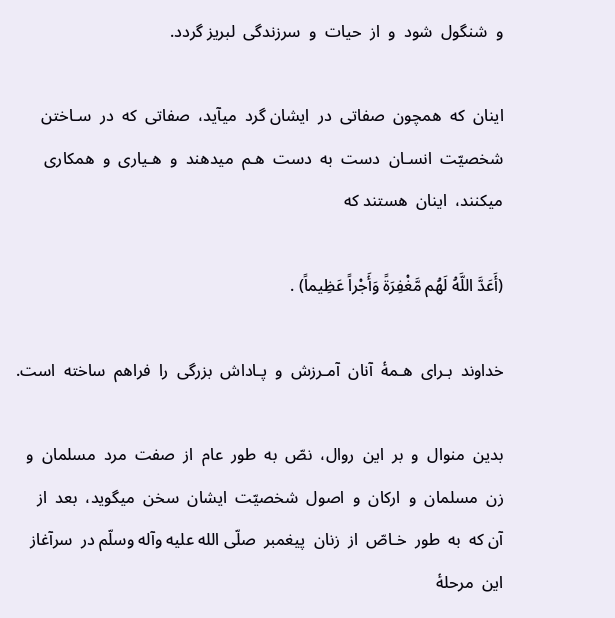و  شنگول  شود  و  از  حیات  و  سرزندگی  لبریز گردد.

اینان  که  همچون  صفاتی  در  ایشان گرد  میآید،  صفاتی  که  در  سـاختن  شخصیّت  انسـان  دست  به  دست  هـم  میدهند  و  هـیاری  و  همکاری  میکنند،  اینان  هستند که

(أَعَدَّ اللَّهُ لَهُم مَّغْفِرَةً وَأَجْراً عَظِیماً) .

خداوند  بـرای  هـمۀ  آنان  آمـرزش  و  پـاداش  بزرگی  را  فراهم  ساخته  است‌.

بدین  منوال  و  بر  این  روال،  نصّ  به  طور  عام  از  صفت  مرد  مسلمان  و  زن  مسلمان  و  ارکان  و  اصول  شخصیّت  ایشان  سخن  میگوید،  بعد  از  آن که  به  طور  خـاصّ  از  زنان  پیغمبر  صلّی الله علیه وآله وسلّم در  سرآغاز این  مرحلۀ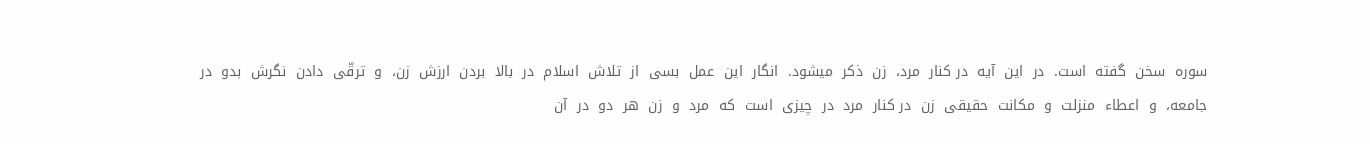سوره  سخن  گفته  است.  در  این  آیه  در کنار  مرد،  زن  ذکر  میشود.  انگار  این  عمل  بسی  از  تلاش  اسلام  در  بالا  بردن  ارزش  زن،  و  ترقّی  دادن  نگرش  بدو  در  جامعه،  و  اعطاء  منزلت  و  مکانت  حقیقی  زن  در کنار  مرد  در  چیزی  است  که  مرد  و  زن  هر  دو  در  آن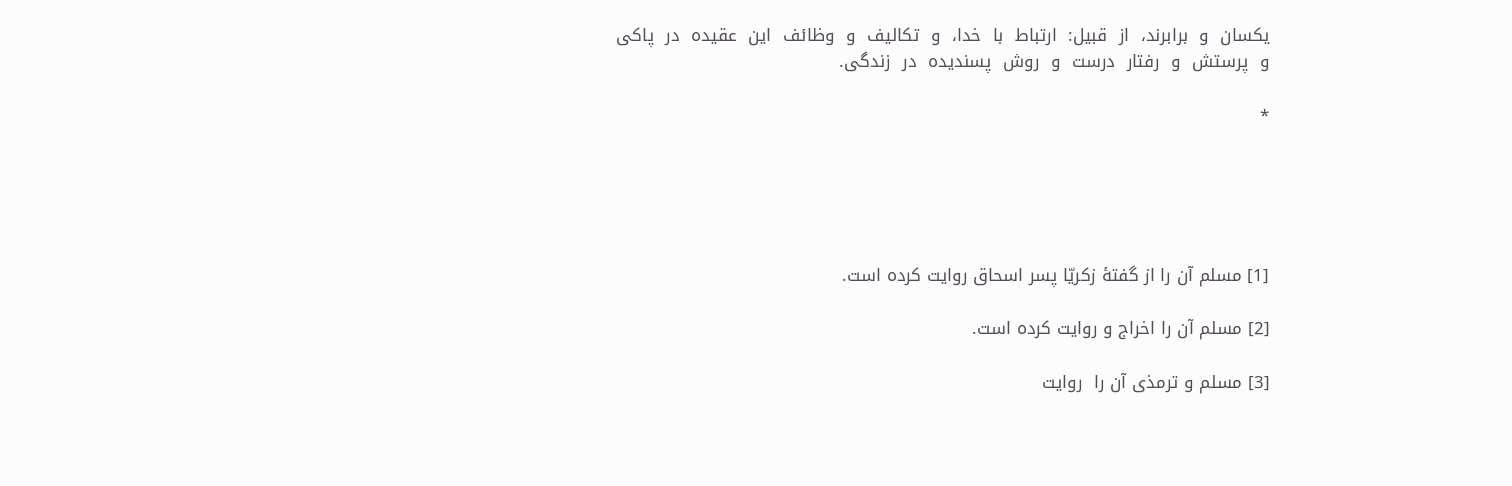یکسان  و  برابرند،  از  قبیل:  ارتباط  با  خدا،  و  تکالیف  و  وظائف  این  عقیده  در  پاکی  و  پرستش  و  رفتار  درست  و  روش  پسندیده  در  زندگی‌.

*





[1] مسلم آن را از گفتۀ زکریّا پسر اسحاق روایت کرده است‌.

[2] مسلم آن را اخراج و روایت کرده است.

[3] مسلم و ترمذی آن را  روایت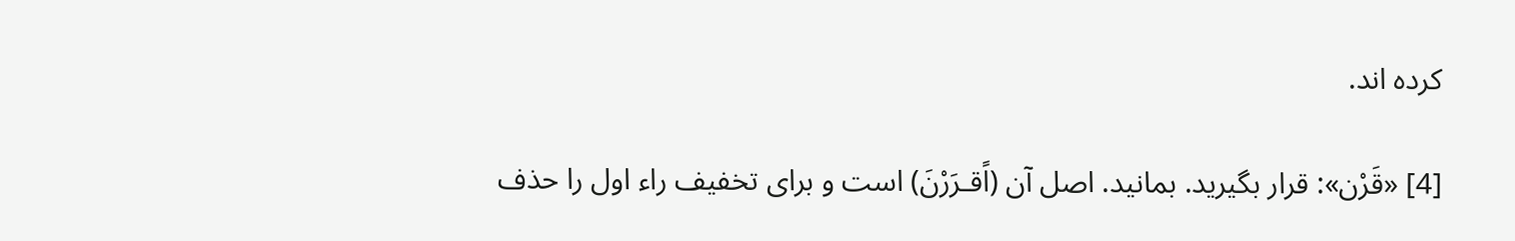کرده اند.

[4] «قَرْن»: قرار بگیرید. بمانید. اصل آن (اًقـرَرْنَ) است و برای تخفیف راء اول را حذف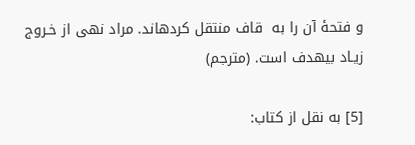و فتحۀ آن را به  قاف منتقل کردهاند. مراد نهی از خـروج زیـاد بیهدف است. (مترجم)

[5] به نقل از کتاب‌: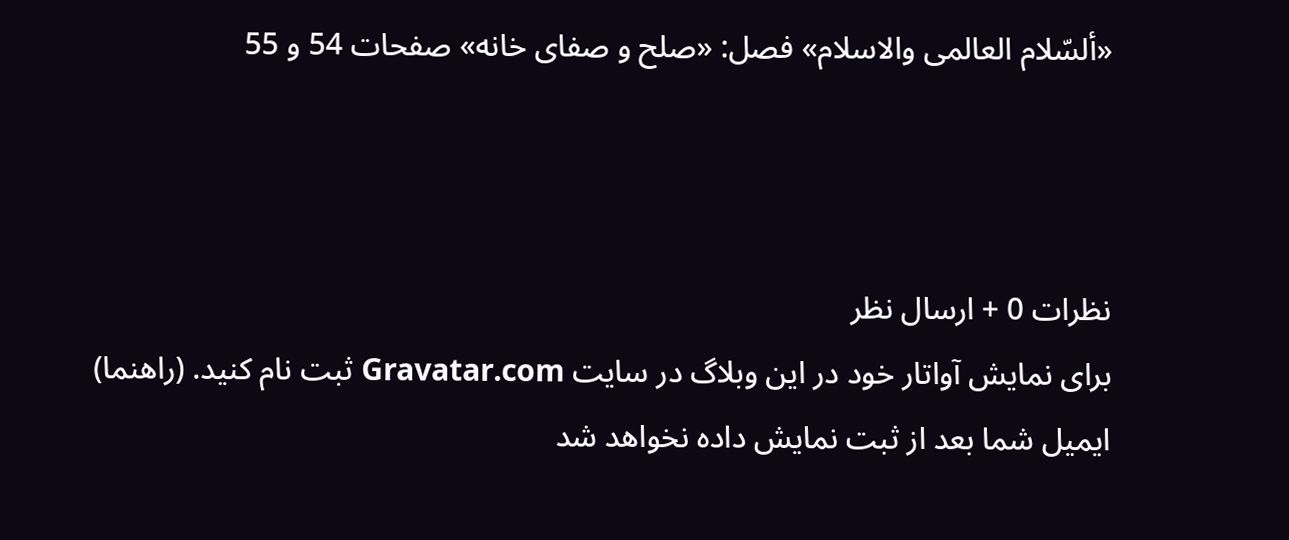«ألسّلام العالمی والاسلام‌» فصل‌: «صلح و صفای خانه‌» صفحات 54 و 55



نظرات 0 + ارسال نظر
برای نمایش آواتار خود در این وبلاگ در سایت Gravatar.com ثبت نام کنید. (راهنما)
ایمیل شما بعد از ثبت نمایش داده نخواهد شد